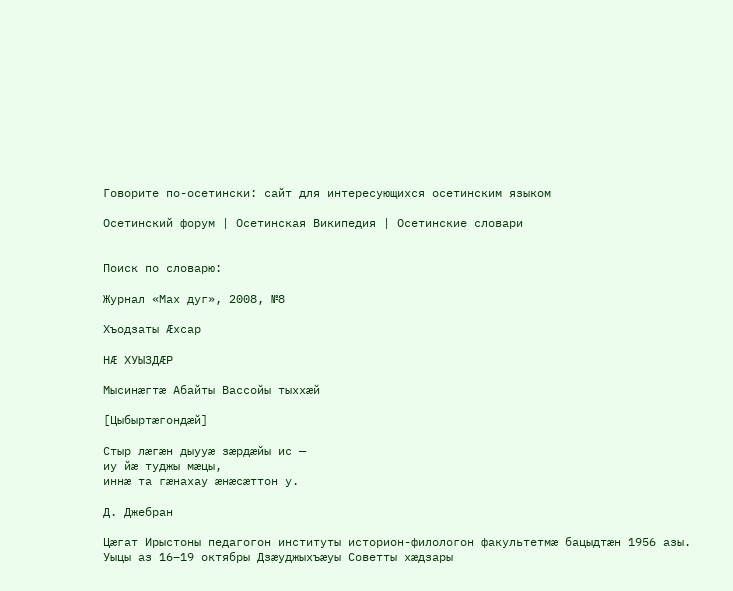Говорите по-осетински: сайт для интересующихся осетинским языком

Осетинский форум | Осетинская Википедия | Осетинские словари


Поиск по словарю:

Журнал «Мах дуг», 2008, №8

Хъодзаты Æхсар

НÆ ХУЫЗДÆР

Мысинæгтæ Абайты Вассойы тыххæй

[Цыбыртæгондæй]

Стыр лæгæн дыууæ зæрдæйы ис —
иу йæ туджы мæцы,
иннæ та гæнахау æнæсæттон у.

Д. Джебран

Цæгат Ирыстоны педагогон институты историон-филологон факультетмæ бацыдтæн 1956 азы. Уыцы аз 16–19 октябры Дзæуджыхъæуы Советты хæдзары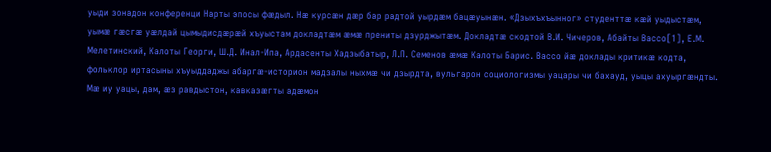уыди зонадон конференци Нарты эпосы фæдыл. Нæ курсæн дæр бар радтой уырдæм бацæуынæн. «Дзыхъхъынног» студенттæ кæй уыдыстæм, уымæ гæсгæ уæлдай цымыдисдæрæй хъуыстам докладтæм æмæ прениты дзурджытæм. Докладтæ скодтой В.И. Чичеров, Абайты Вассо[1], Е.М. Мелетинский, Калоты Георги, Ш.Д. Инал-Ипа, Ардасенты Хадзыбатыр, Л.П. Семенов æмæ Калоты Барис. Вассо йæ доклады критикæ кодта, фольклор иртасыны хъуыддаджы абаргæ-историон мадзалы ныхмæ чи дзырдта, вульгарон социологизмы уацары чи бахауд, уыцы ахуыргæндты. Мæ иу уацы, дам, æз равдыстон, кавказæгты адæмон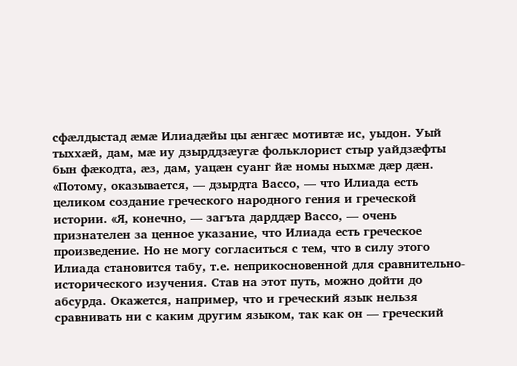сфæлдыстад æмæ Илиадæйы цы æнгæс мотивтæ ис, уыдон. Уый тыххæй, дам, мæ иу дзырддзæугæ фольклорист стыр уайдзæфты бын фæкодта, æз, дам, уацæн суанг йæ номы ныхмæ дæр дæн. «Потому, оказывается, — дзырдта Вассо, — что Илиада есть целиком создание греческого народного гения и греческой истории. «Я, конечно, — загъта дарддæр Вассо, — очень признателен за ценное указание, что Илиада есть греческое произведение. Но не могу согласиться с тем, что в силу этого Илиада становится табу, т.е. неприкосновенной для сравнительно-исторического изучения. Став на этот путь, можно дойти до абсурда. Окажется, например, что и греческий язык нельзя сравнивать ни с каким другим языком, так как он — греческий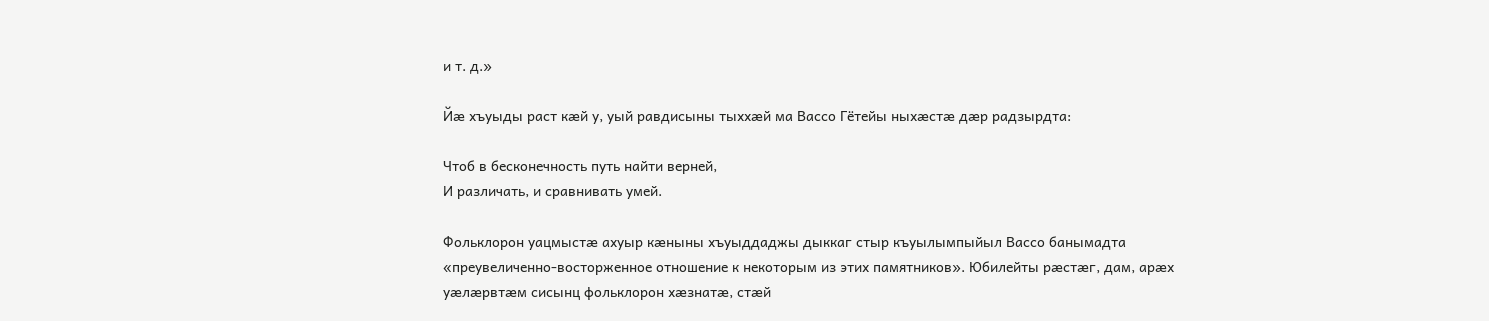и т. д.»

Йæ хъуыды раст кæй у, уый равдисыны тыххæй ма Вассо Гётейы ныхæстæ дæр радзырдта:

Чтоб в бесконечность путь найти верней,
И различать, и сравнивать умей.

Фольклорон уацмыстæ ахуыр кæныны хъуыддаджы дыккаг стыр къуылымпыйыл Вассо банымадта «преувеличенно-восторженное отношение к некоторым из этих памятников». Юбилейты рæстæг, дам, арæх уæлæрвтæм сисынц фольклорон хæзнатæ, стæй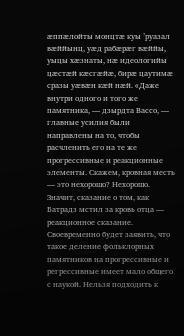æппæлойты монцтæ куы ’руазал вæййынц, уæд рабæрæг вæййы, уыцы хæзнаты, нæ идеологийы цæстæй кæсгæйæ, бирæ цаутимæ сразы уæвæн кæй нæй. «Даже внутри одного и того же памятника, — дзырдта Вассо, — главные усилия были направлены на то, чтобы расчленить его на те же прогрессивные и реакционные элементы. Скажем, кровная месть — это нехорошо? Нехорошо. Значит, сказание о том, как Батрадз мстил за кровь отца — реакционное сказание. Своевременно будет заявить, что такое деление фольклорных памятников на прогрессивные и регрессивные имеет мало общего с наукой. Нельзя подходить к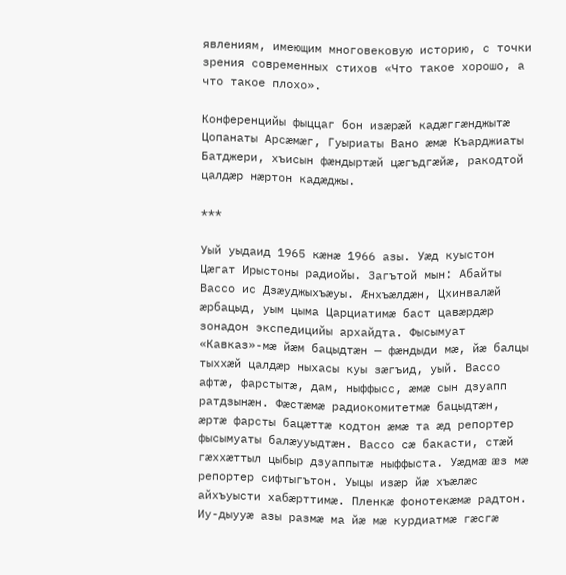явлениям, имеющим многовековую историю, с точки зрения современных стихов «Что такое хорошо, а что такое плохо».

Конференцийы фыццаг бон изæрæй кадæггæнджытæ Цопанаты Арсæмæг, Гуыриаты Вано æмæ Къарджиаты Батджери, хъисын фæндыртæй цæгъдгæйæ, ракодтой цалдæр нæртон кадæджы.

***

Уый уыдаид 1965 кæнæ 1966 азы. Уæд куыстон Цæгат Ирыстоны радиойы. Загътой мын: Абайты Вассо ис Дзæуджыхъæуы. Æнхъæлдæн, Цхинвалæй æрбацыд, уым цыма Царциатимæ баст цавæрдæр зонадон экспедицийы архайдта. Фысымуат «Кавказ»-мæ йæм бацыдтæн — фæндыди мæ, йæ балцы тыххæй цалдæр ныхасы куы зæгъид, уый. Вассо афтæ, фарстытæ, дам, ныффысс, æмæ сын дзуапп ратдзынæн. Фæстæмæ радиокомитетмæ бацыдтæн, æртæ фарсты бацæттæ кодтон æмæ та æд репортер фысымуаты балæууыдтæн. Вассо сæ бакасти, стæй гæххæттыл цыбыр дзуаппытæ ныффыста. Уæдмæ æз мæ репортер сифтыгътон. Уыцы изæр йæ хъæлæс айхъуысти хабæрттимæ. Пленкæ фонотекæмæ радтон. Иу-дыууæ азы размæ ма йæ мæ курдиатмæ гæсгæ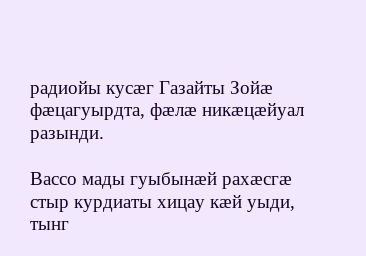радиойы кусæг Газайты Зойæ фæцагуырдта, фæлæ никæцæйуал разынди.

Вассо мады гуыбынæй рахæсгæ стыр курдиаты хицау кæй уыди, тынг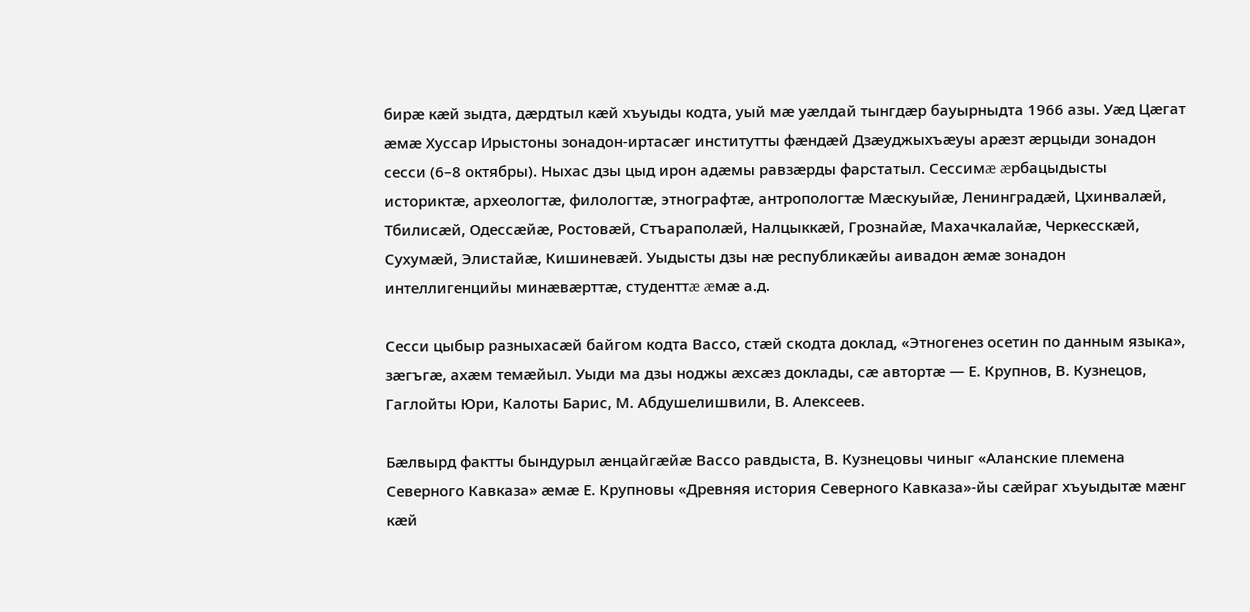бирæ кæй зыдта, дæрдтыл кæй хъуыды кодта, уый мæ уæлдай тынгдæр бауырныдта 1966 азы. Уæд Цæгат æмæ Хуссар Ирыстоны зонадон-иртасæг институтты фæндæй Дзæуджыхъæуы арæзт æрцыди зонадон сесси (6–8 октябры). Ныхас дзы цыд ирон адæмы равзæрды фарстатыл. Сессимæ æрбацыдысты историктæ, археологтæ, филологтæ, этнографтæ, антропологтæ Мæскуыйæ, Ленинградæй, Цхинвалæй, Тбилисæй, Одессæйæ, Ростовæй, Стъараполæй, Налцыккæй, Грознайæ, Махачкалайæ, Черкесскæй, Сухумæй, Элистайæ, Кишиневæй. Уыдысты дзы нæ республикæйы аивадон æмæ зонадон интеллигенцийы минæвæрттæ, студенттæ æмæ а.д.

Сесси цыбыр разныхасæй байгом кодта Вассо, стæй скодта доклад, «Этногенез осетин по данным языка», зæгъгæ, ахæм темæйыл. Уыди ма дзы ноджы æхсæз доклады, сæ автортæ — Е. Крупнов, В. Кузнецов, Гаглойты Юри, Калоты Барис, М. Абдушелишвили, В. Алексеев.

Бæлвырд фактты бындурыл æнцайгæйæ Вассо равдыста, В. Кузнецовы чиныг «Аланские племена Северного Кавказа» æмæ Е. Крупновы «Древняя история Северного Кавказа»-йы сæйраг хъуыдытæ мæнг кæй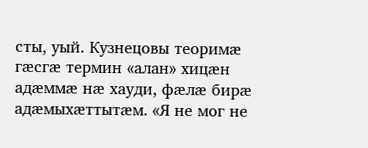сты, уый. Кузнецовы теоримæ гæсгæ термин «алан» хицæн адæммæ нæ хауди, фæлæ бирæ адæмыхæттытæм. «Я не мог не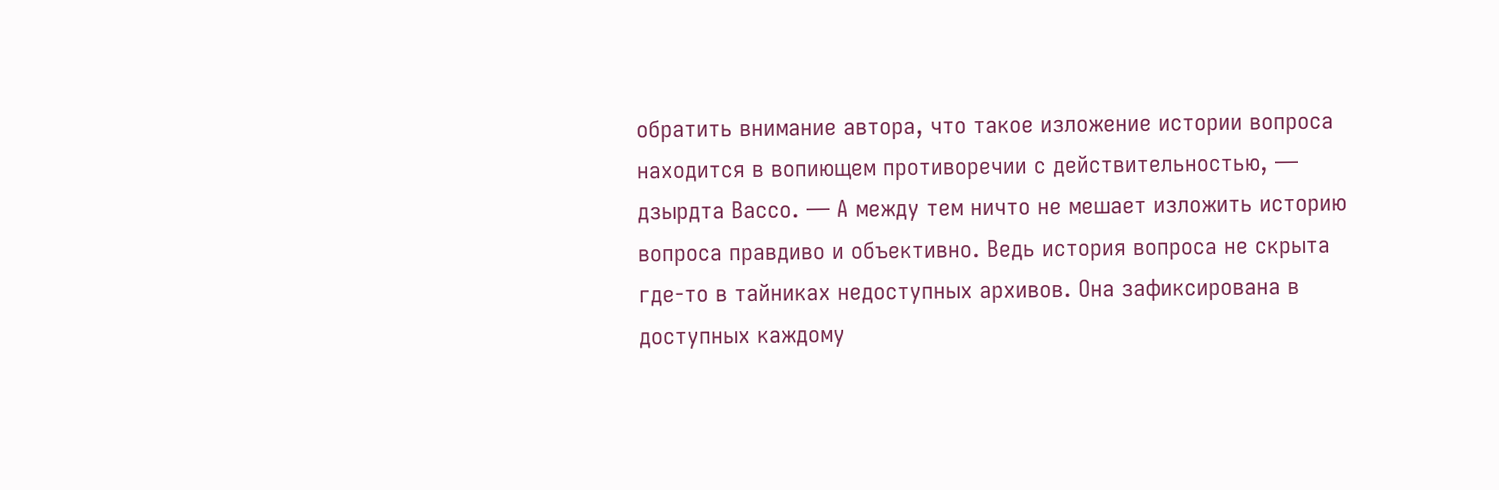обратить внимание автора, что такое изложение истории вопроса находится в вопиющем противоречии с действительностью, — дзырдта Вассо. — А между тем ничто не мешает изложить историю вопроса правдиво и объективно. Ведь история вопроса не скрыта где-то в тайниках недоступных архивов. Она зафиксирована в доступных каждому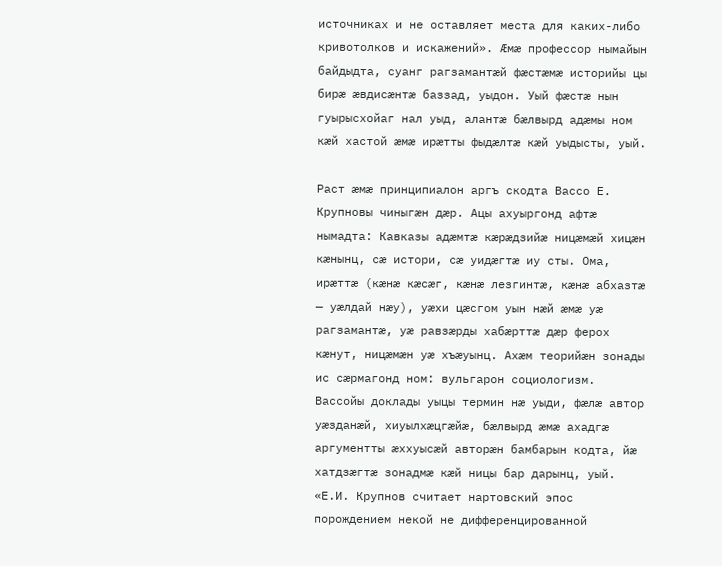источниках и не оставляет места для каких-либо кривотолков и искажений». Æмæ профессор нымайын байдыдта, суанг рагзамантæй фæстæмæ историйы цы бирæ æвдисæнтæ баззад, уыдон. Уый фæстæ нын гуырысхойаг нал уыд, алантæ бæлвырд адæмы ном кæй хастой æмæ ирæтты фыдæлтæ кæй уыдысты, уый.

Раст æмæ принципиалон аргъ скодта Вассо Е. Крупновы чиныгæн дæр. Ацы ахуыргонд афтæ нымадта: Кавказы адæмтæ кæрæдзийæ ницæмæй хицæн кæнынц, сæ истори, сæ уидæгтæ иу сты. Ома, ирæттæ (кæнæ кæсæг, кæнæ лезгинтæ, кæнæ абхазтæ — уæлдай нæу), уæхи цæсгом уын нæй æмæ уæ рагзамантæ, уæ равзæрды хабæрттæ дæр ферох кæнут, ницæмæн уæ хъæуынц. Ахæм теорийæн зонады ис сæрмагонд ном: вульгарон социологизм. Вассойы доклады уыцы термин нæ уыди, фæлæ автор уæзданæй, хиуылхæцгæйæ, бæлвырд æмæ ахадгæ аргументты æххуысæй авторæн бамбарын кодта, йæ хатдзæгтæ зонадмæ кæй ницы бар дарынц, уый. «Е.И. Крупнов считает нартовский эпос порождением некой не дифференцированной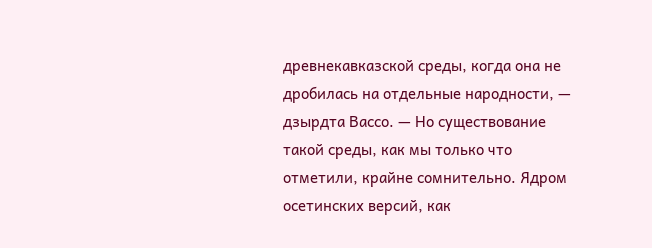древнекавказской среды, когда она не дробилась на отдельные народности, — дзырдта Вассо. — Но существование такой среды, как мы только что отметили, крайне сомнительно. Ядром осетинских версий, как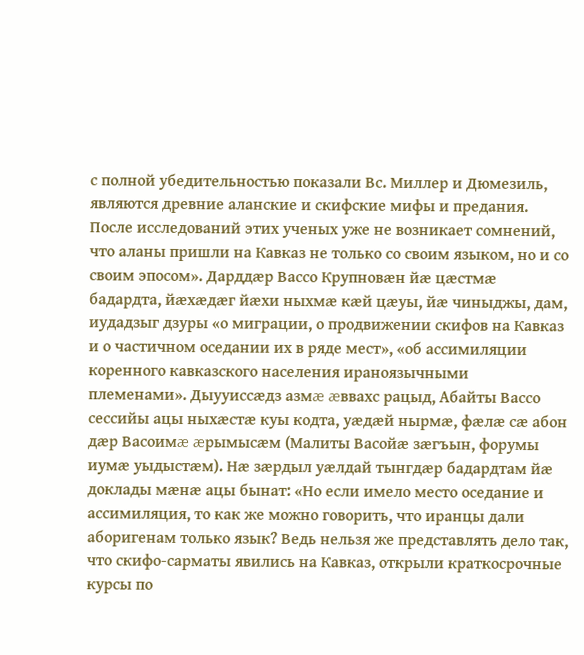с полной убедительностью показали Вс. Миллер и Дюмезиль, являются древние аланские и скифские мифы и предания. После исследований этих ученых уже не возникает сомнений, что аланы пришли на Кавказ не только со своим языком, но и со своим эпосом». Дарддæр Вассо Крупновæн йæ цæстмæ бадардта, йæхæдæг йæхи ныхмæ кæй цæуы, йæ чиныджы, дам, иудадзыг дзуры «о миграции, о продвижении скифов на Кавказ и о частичном оседании их в ряде мест», «об ассимиляции коренного кавказского населения ираноязычными племенами». Дыууиссæдз азмæ æввахс рацыд, Абайты Вассо сессийы ацы ныхæстæ куы кодта, уæдæй нырмæ, фæлæ сæ абон дæр Васоимæ æрымысæм (Малиты Васойæ зæгъын, форумы иумæ уыдыстæм). Нæ зæрдыл уæлдай тынгдæр бадардтам йæ доклады мæнæ ацы бынат: «Но если имело место оседание и ассимиляция, то как же можно говорить, что иранцы дали аборигенам только язык? Ведь нельзя же представлять дело так, что скифо-сарматы явились на Кавказ, открыли краткосрочные курсы по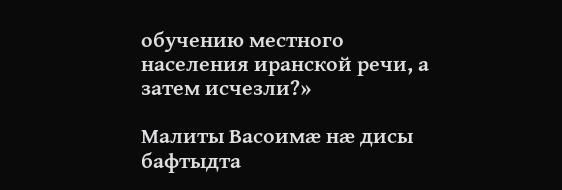обучению местного населения иранской речи, а затем исчезли?»

Малиты Васоимæ нæ дисы бафтыдта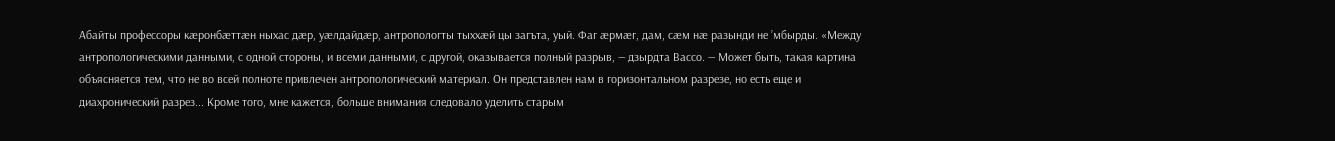Абайты профессоры кæронбæттæн ныхас дæр, уæлдайдæр, антропологты тыххæй цы загъта, уый. Фаг æрмæг, дам, сæм нæ разынди не ’мбырды. «Между антропологическими данными, с одной стороны, и всеми данными, с другой, оказывается полный разрыв, — дзырдта Вассо. — Может быть, такая картина объясняется тем, что не во всей полноте привлечен антропологический материал. Он представлен нам в горизонтальном разрезе, но есть еще и диахронический разрез... Кроме того, мне кажется, больше внимания следовало уделить старым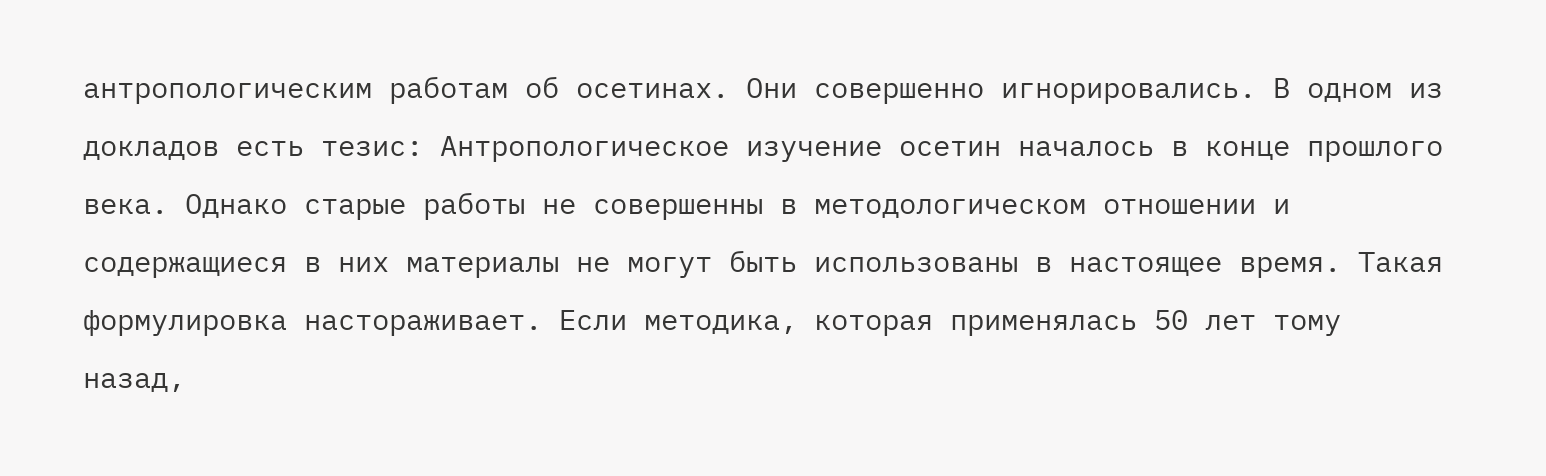антропологическим работам об осетинах. Они совершенно игнорировались. В одном из докладов есть тезис: Антропологическое изучение осетин началось в конце прошлого века. Однако старые работы не совершенны в методологическом отношении и содержащиеся в них материалы не могут быть использованы в настоящее время. Такая формулировка настораживает. Если методика, которая применялась 50 лет тому назад,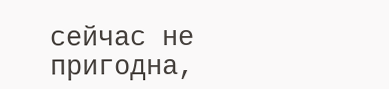сейчас не пригодна,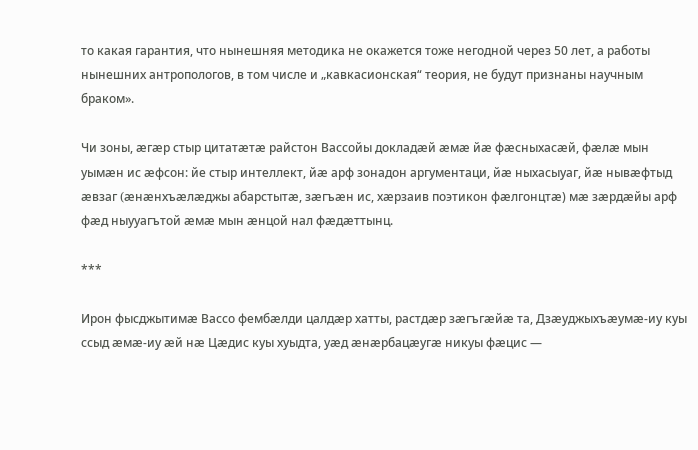то какая гарантия, что нынешняя методика не окажется тоже негодной через 50 лет, а работы нынешних антропологов, в том числе и „кавкасионская“ теория, не будут признаны научным браком».

Чи зоны, æгæр стыр цитатæтæ райстон Вассойы докладæй æмæ йæ фæсныхасæй, фæлæ мын уымæн ис æфсон: йе стыр интеллект, йæ арф зонадон аргументаци, йæ ныхасыуаг, йæ нывæфтыд æвзаг (æнæнхъæлæджы абарстытæ, зæгъæн ис, хæрзаив поэтикон фæлгонцтæ) мæ зæрдæйы арф фæд ныууагътой æмæ мын æнцой нал фæдæттынц.

***

Ирон фысджытимæ Вассо фембæлди цалдæр хатты, растдæр зæгъгæйæ та, Дзæуджыхъæумæ-иу куы ссыд æмæ-иу æй нæ Цæдис куы хуыдта, уæд æнæрбацæугæ никуы фæцис —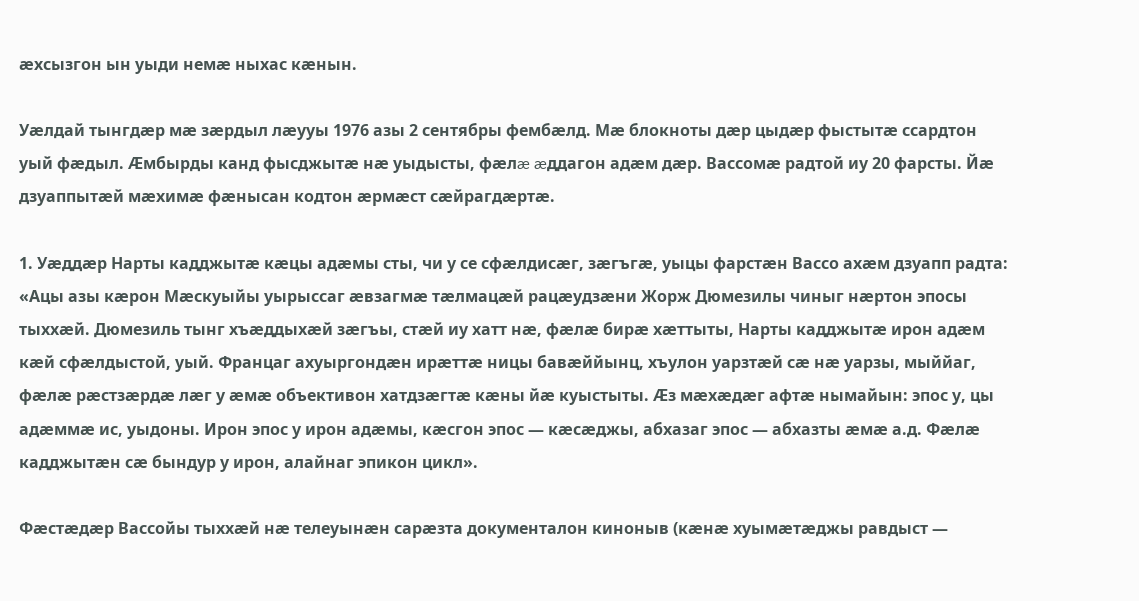æхсызгон ын уыди немæ ныхас кæнын.

Уæлдай тынгдæр мæ зæрдыл лæууы 1976 азы 2 сентябры фембæлд. Мæ блокноты дæр цыдæр фыстытæ ссардтон уый фæдыл. Æмбырды канд фысджытæ нæ уыдысты, фæлæ æддагон адæм дæр. Вассомæ радтой иу 20 фарсты. Йæ дзуаппытæй мæхимæ фæнысан кодтон æрмæст сæйрагдæртæ.

1. Уæддæр Нарты кадджытæ кæцы адæмы сты, чи у се сфæлдисæг, зæгъгæ, уыцы фарстæн Вассо ахæм дзуапп радта: «Ацы азы кæрон Мæскуыйы уырыссаг æвзагмæ тæлмацæй рацæудзæни Жорж Дюмезилы чиныг нæртон эпосы тыххæй. Дюмезиль тынг хъæддыхæй зæгъы, стæй иу хатт нæ, фæлæ бирæ хæттыты, Нарты кадджытæ ирон адæм кæй сфæлдыстой, уый. Францаг ахуыргондæн ирæттæ ницы бавæййынц, хъулон уарзтæй сæ нæ уарзы, мыййаг, фæлæ рæстзæрдæ лæг у æмæ объективон хатдзæгтæ кæны йæ куыстыты. Æз мæхæдæг афтæ нымайын: эпос у, цы адæммæ ис, уыдоны. Ирон эпос у ирон адæмы, кæсгон эпос — кæсæджы, абхазаг эпос — абхазты æмæ а.д. Фæлæ кадджытæн сæ бындур у ирон, алайнаг эпикон цикл».

Фæстæдæр Вассойы тыххæй нæ телеуынæн сарæзта документалон киноныв (кæнæ хуымæтæджы равдыст —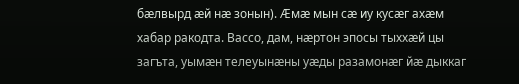бæлвырд æй нæ зонын). Æмæ мын сæ иу кусæг ахæм хабар ракодта. Вассо, дам, нæртон эпосы тыххæй цы загъта, уымæн телеуынæны уæды разамонæг йæ дыккаг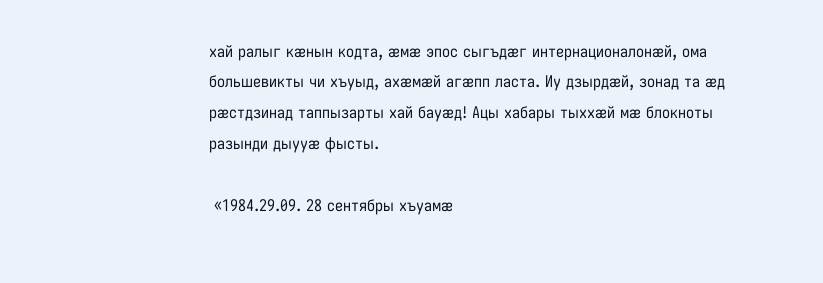хай ралыг кæнын кодта, æмæ эпос сыгъдæг интернационалонæй, ома большевикты чи хъуыд, ахæмæй агæпп ласта. Иу дзырдæй, зонад та æд рæстдзинад таппызарты хай бауæд! Ацы хабары тыххæй мæ блокноты разынди дыууæ фысты.

 «1984.29.09. 28 сентябры хъуамæ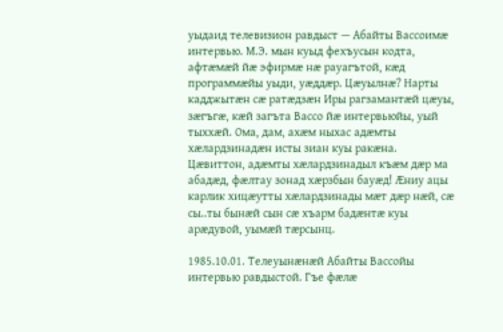уыдаид телевизион равдыст — Абайты Вассоимæ интервью. М.Э. мын куыд фехъусын кодта, афтæмæй йæ эфирмæ нæ рауагътой, кæд программæйы уыди, уæддæр. Цæуылнæ? Нарты кадджытæн сæ ратæдзæн Иры рагзамантæй цæуы, зæгъгæ, кæй загъта Вассо йæ интервьюйы, уый тыххæй. Ома, дам, ахæм ныхас адæмты хæлардзинадæн исты зиан куы ракæна. Цæвиттон, адæмты хæлардзинадыл къæм дæр ма абадæд, фæлтау зонад хæрзбын бауæд! Æниу ацы карлик хицæутты хæлардзинады мæт дæр нæй, сæ сы..ты бынæй сын сæ хъарм бадæнтæ куы арæдувой, уымæй тæрсынц.

1985.10.01. Телеуынæнæй Абайты Вассойы интервью равдыстой. Гъе фæлæ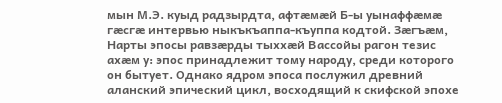мын М.Э. куыд радзырдта, афтæмæй Б-ы уынаффæмæ гæсгæ интервью ныкъкъаппа-къуппа кодтой. Зæгъæм, Нарты эпосы равзæрды тыххæй Вассойы рагон тезис ахæм у: эпос принадлежит тому народу, среди которого он бытует. Однако ядром эпоса послужил древний аланский эпический цикл, восходящий к скифской эпохе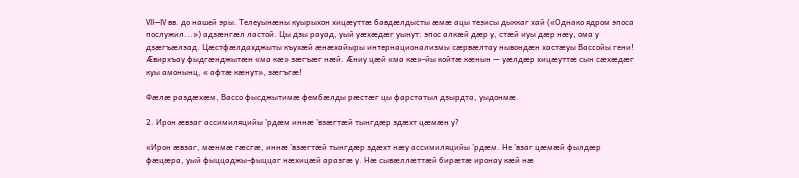VII—IV вв. до нашей эры. Телеуынæны куырыхон хицæуттæ бавдæлдысты æмæ ацы тезисы дыккаг хай («Однако ядром эпоса послужил...») адзæнгæл ластой. Цы дзы рауад, уый уæхæдæг уынут: эпос алкæй дæр у, стæй иуы дæр нæу, ома у дзæгъæлзад. Цæстфæлдахджыты къухæй æнæхайыры интернационализмы сæрвæлтау нывондæн хастæуы Вассойы гени! Æвирхъау фыдгæнджытæн «ма кæ» зæгъæг нæй. Æниу цæй «ма кæ»-йы койтæ кæнын — уæлдæр хицæуттæ сын сæхæдæг куы амонынц, « афтæ кæнут», зæгъгæ!

Фæлæ раздæхæм, Вассо фысджытимæ фембæлды рæстæг цы фарстатыл дзырдта, уыдонмæ.

2. Ирон æвзаг ассимиляцийы ’рдæм иннæ ’взæгтæй тынгдæр здæхт цæмæн у?

«Ирон æвзаг, мæнмæ гæсгæ, иннæ ’взæгтæй тынгдæр здæхт нæу ассимиляцийы ’рдæм. Не ’взаг цæмæй фылдæр фæцæра, уый фыццаджы-фыццаг нæхицæй аразгæ у. Нæ сывæллæттæй бирæтæ иронау кæй нæ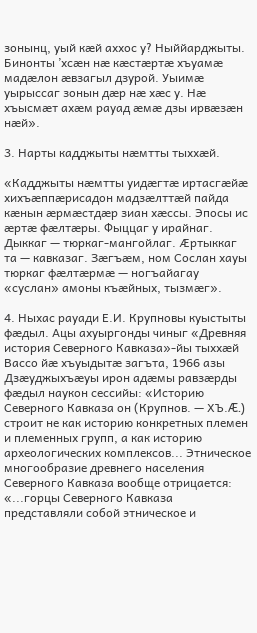зонынц, уый кæй аххос у? Ныййарджыты. Бинонты ’хсæн нæ кæстæртæ хъуамæ мадæлон æвзагыл дзурой. Уыимæ уырыссаг зонын дæр нæ хæс у. Нæ хъысмæт ахæм рауад æмæ дзы ирвæзæн нæй».

3. Нарты кадджыты нæмтты тыххæй.

«Кадджыты нæмтты уидæгтæ иртасгæйæ хихъæппæрисадон мадзæлттæй пайда кæнын æрмæстдæр зиан хæссы. Эпосы ис æртæ фæлтæры. Фыццаг у ирайнаг. Дыккаг — тюркаг-мангойлаг. Æртыккаг та — кавказаг. Зæгъæм, ном Сослан хауы тюркаг фæлтæрмæ — ногъайагау «суслан» амоны къæйных, тызмæг».

4. Ныхас рауади Е.И. Крупновы куыстыты фæдыл. Ацы ахуыргонды чиныг «Древняя история Северного Кавказа»-йы тыххæй Вассо йæ хъуыдытæ загъта, 1966 азы Дзæуджыхъæуы ирон адæмы равзæрды фæдыл наукон сессийы: «Историю Северного Кавказа он (Крупнов. — ХЪ.Æ.) строит не как историю конкретных племен и племенных групп, а как историю археологических комплексов... Этническое многообразие древнего населения Северного Кавказа вообще отрицается: «...горцы Северного Кавказа представляли собой этническое и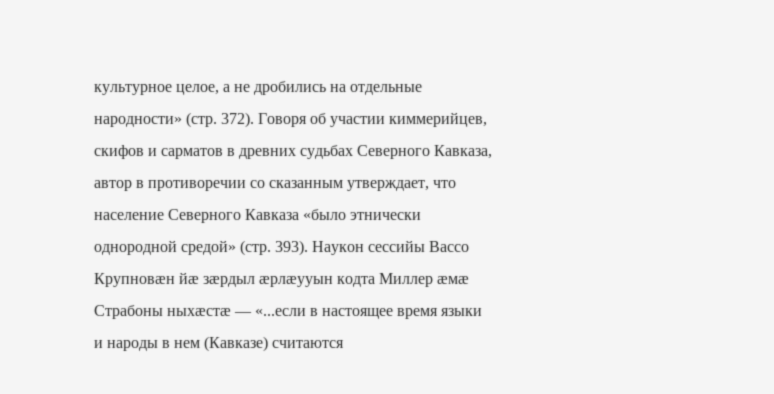культурное целое, а не дробились на отдельные народности» (стр. 372). Говоря об участии киммерийцев, скифов и сарматов в древних судьбах Северного Кавказа, автор в противоречии со сказанным утверждает, что население Северного Кавказа «было этнически однородной средой» (стр. 393). Наукон сессийы Вассо Крупновæн йæ зæрдыл æрлæууын кодта Миллер æмæ Страбоны ныхæстæ — «...если в настоящее время языки и народы в нем (Кавказе) считаются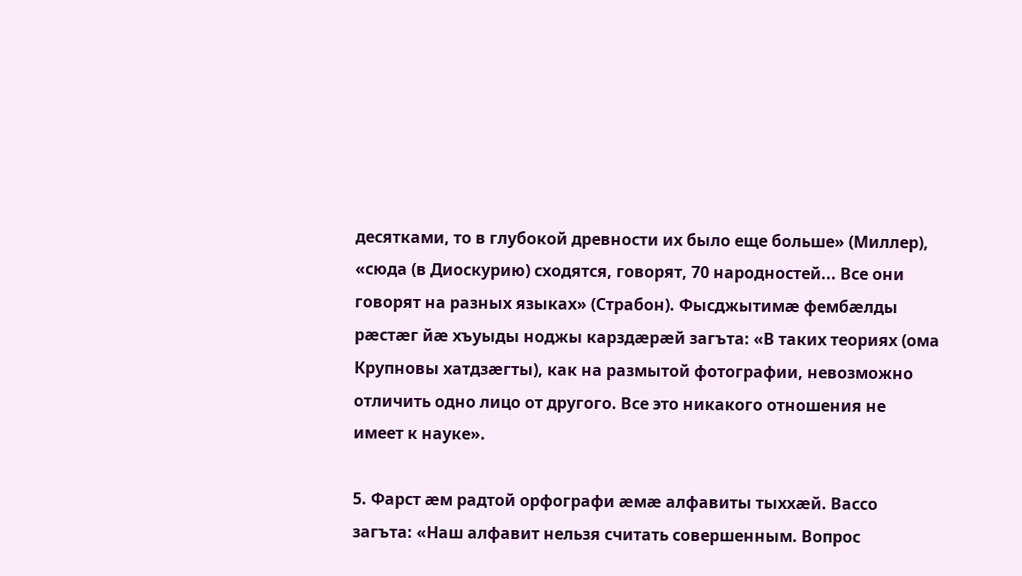десятками, то в глубокой древности их было еще больше» (Миллер), «сюда (в Диоскурию) сходятся, говорят, 70 народностей... Все они говорят на разных языках» (Страбон). Фысджытимæ фембæлды рæстæг йæ хъуыды ноджы карздæрæй загъта: «В таких теориях (ома Крупновы хатдзæгты), как на размытой фотографии, невозможно отличить одно лицо от другого. Все это никакого отношения не имеет к науке».

5. Фарст æм радтой орфографи æмæ алфавиты тыххæй. Вассо загъта: «Наш алфавит нельзя считать совершенным. Вопрос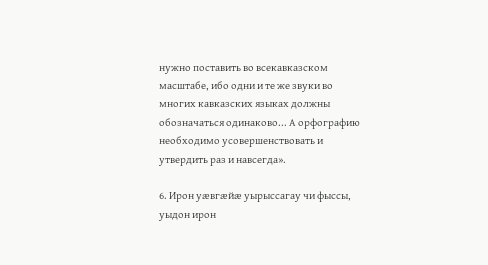нужно поставить во всекавказском масштабе, ибо одни и те же звуки во многих кавказских языках должны обозначаться одинаково... А орфографию необходимо усовершенствовать и утвердить раз и навсегда».

6. Ирон уæвгæйæ уырыссагау чи фыссы, уыдон ирон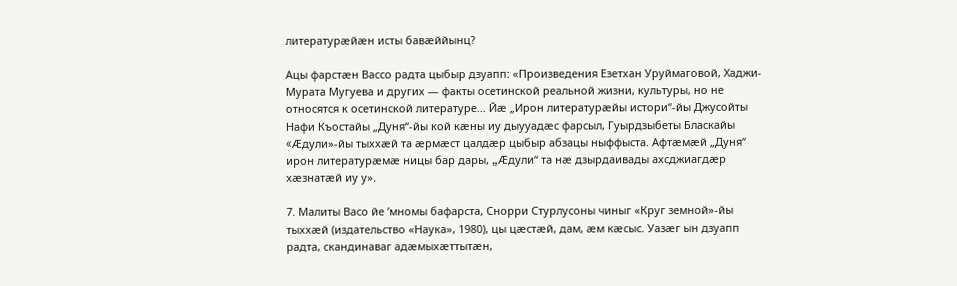литературæйæн исты бавæййынц?

Ацы фарстæн Вассо радта цыбыр дзуапп: «Произведения Езетхан Уруймаговой, Хаджи-Мурата Мугуева и других — факты осетинской реальной жизни, культуры, но не относятся к осетинской литературе... Йæ „Ирон литературæйы истори“-йы Джусойты Нафи Къостайы „Дуня“-йы кой кæны иу дыууадæс фарсыл, Гуырдзыбеты Бласкайы «Æдули»-йы тыххæй та æрмæст цалдæр цыбыр абзацы ныффыста. Афтæмæй „Дуня“ ирон литературæмæ ницы бар дары, „Æдули“ та нæ дзырдаивады ахсджиагдæр хæзнатæй иу у».

7. Малиты Васо йе ’мномы бафарста, Снорри Стурлусоны чиныг «Круг земной»-йы тыххæй (издательство «Наука», 1980), цы цæстæй, дам, æм кæсыс. Уазæг ын дзуапп радта, скандинаваг адæмыхæттытæн,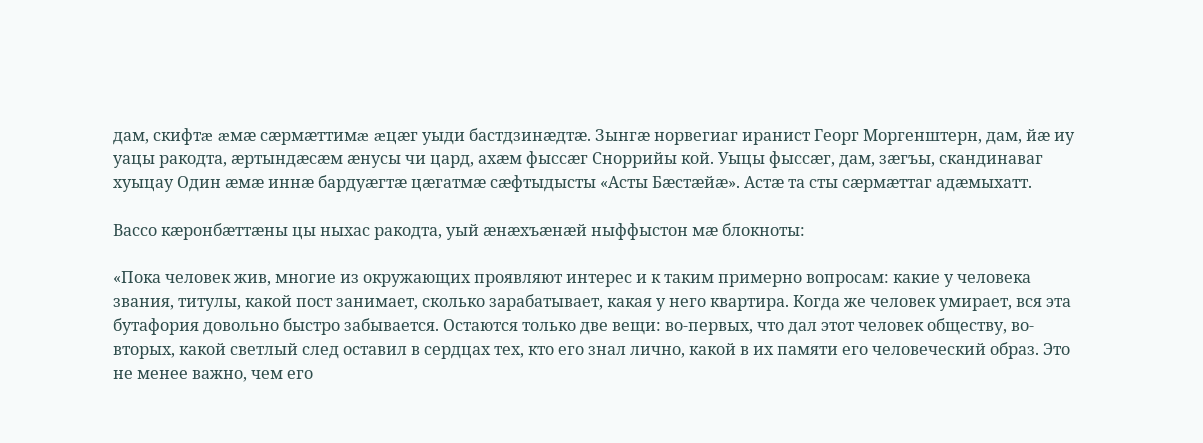дам, скифтæ æмæ сæрмæттимæ æцæг уыди бастдзинæдтæ. Зынгæ норвегиаг иранист Георг Моргенштерн, дам, йæ иу уацы ракодта, æртындæсæм æнусы чи цард, ахæм фыссæг Сноррийы кой. Уыцы фыссæг, дам, зæгъы, скандинаваг хуыцау Один æмæ иннæ бардуæгтæ цæгатмæ сæфтыдысты «Асты Бæстæйæ». Астæ та сты сæрмæттаг адæмыхатт.

Вассо кæронбæттæны цы ныхас ракодта, уый æнæхъæнæй ныффыстон мæ блокноты:

«Пока человек жив, многие из окружающих проявляют интерес и к таким примерно вопросам: какие у человека звания, титулы, какой пост занимает, сколько зарабатывает, какая у него квартира. Когда же человек умирает, вся эта бутафория довольно быстро забывается. Остаются только две вещи: во-первых, что дал этот человек обществу, во-вторых, какой светлый след оставил в сердцах тех, кто его знал лично, какой в их памяти его человеческий образ. Это не менее важно, чем его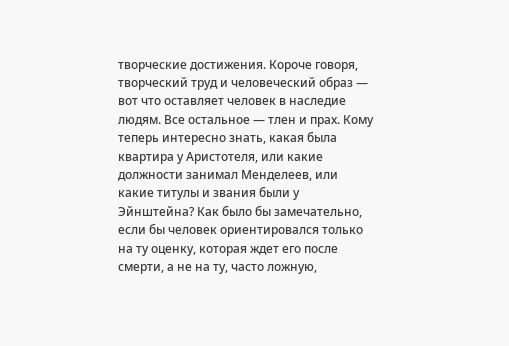творческие достижения. Короче говоря, творческий труд и человеческий образ — вот что оставляет человек в наследие людям. Все остальное — тлен и прах. Кому теперь интересно знать, какая была квартира у Аристотеля, или какие должности занимал Менделеев, или какие титулы и звания были у Эйнштейна? Как было бы замечательно, если бы человек ориентировался только на ту оценку, которая ждет его после смерти, а не на ту, часто ложную,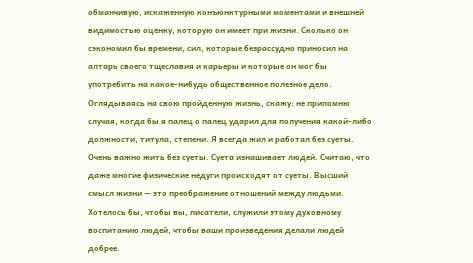обманчивую, искаженную конъюнктурными моментами и внешней видимостью оценку, которую он имеет при жизни. Сколько он сэкономил бы времени, сил, которые безрассудно приносил на алтарь своего тщеславия и карьеры и которые он мог бы употребить на какое-нибудь общественное полезное дело. Оглядываясь на свою пройденную жизнь, скажу: не припомню случая, когда бы я палец о палец ударил для получения какой-либо должности, титула, степени. Я всегда жил и работал без суеты. Очень важно жить без суеты. Суета изнашивает людей. Считаю, что даже многие физические недуги происходят от суеты. Высший смысл жизни — это преображение отношений между людьми. Хотелось бы, чтобы вы, писатели, служили этому духовному воспитанию людей, чтобы ваши произведения делали людей добрее.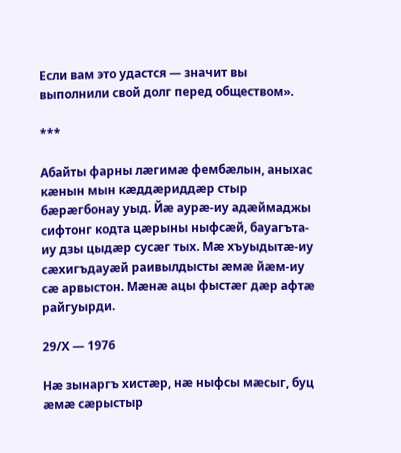Если вам это удастся — значит вы выполнили свой долг перед обществом».

***

Абайты фарны лæгимæ фембæлын, аныхас кæнын мын кæддæриддæр стыр бæрæгбонау уыд. Йæ аурæ-иу адæймаджы сифтонг кодта цæрыны ныфсæй, бауагъта-иу дзы цыдæр сусæг тых. Мæ хъуыдытæ-иу сæхигъдауæй раивылдысты æмæ йæм-иу сæ арвыстон. Мæнæ ацы фыстæг дæр афтæ райгуырди.

29/Х — 1976

Нæ зынаргъ хистæр, нæ ныфсы мæсыг, буц æмæ сæрыстыр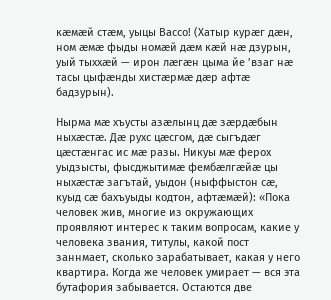кæмæй стæм, уыцы Вассо! (Хатыр курæг дæн, ном æмæ фыды номæй дæм кæй нæ дзурын, уый тыххæй — ирон лæгæн цыма йе ’взаг нæ тасы цыфæнды хистæрмæ дæр афтæ бадзурын).

Нырма мæ хъусты азæлынц дæ зæрдæбын ныхæстæ. Дæ рухс цæсгом, дæ сыгъдæг цæстæнгас ис мæ разы. Никуы мæ ферох уыдзысты, фысджытимæ фембæлгæйæ цы ныхæстæ загътай, уыдон (ныффыстон сæ, куыд сæ бахъуыды кодтон, афтæмæй): «Пока человек жив, многие из окружающих проявляют интерес к таким вопросам, какие у человека звания, титулы, какой пост заннмает, сколько зарабатывает, какая у него квартира. Когда же человек умирает — вся эта бутафория забывается. Остаются две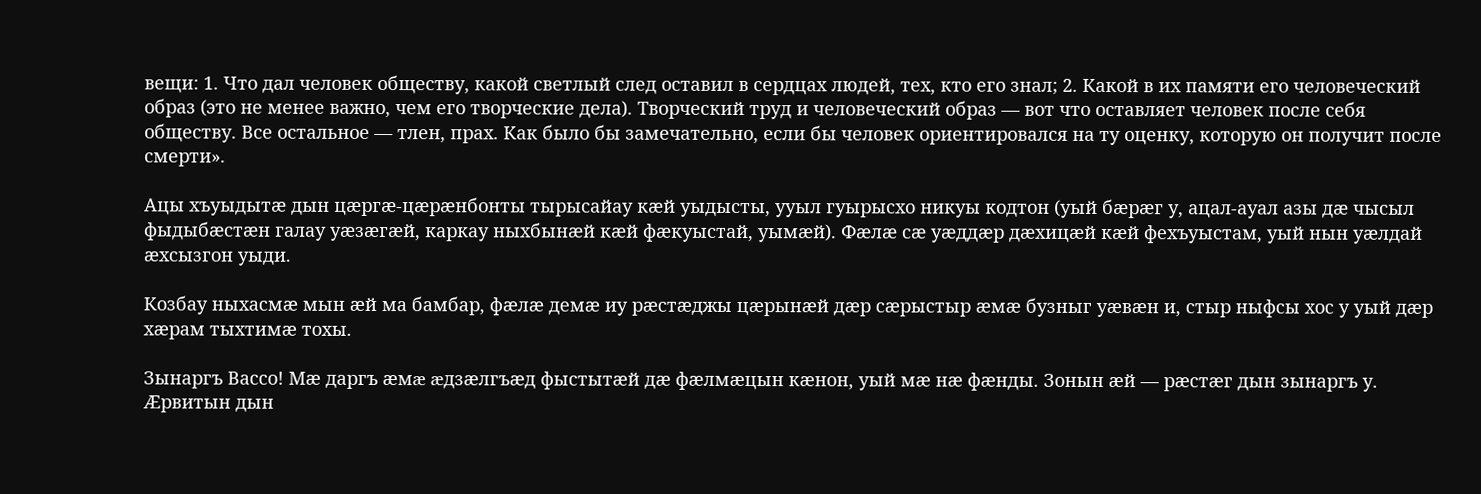вещи: 1. Что дал человек обществу, какой светлый след оставил в сердцах людей, тех, кто его знал; 2. Какой в их памяти его человеческий образ (это не менее важно, чем его творческие дела). Творческий труд и человеческий образ — вот что оставляет человек после себя обществу. Все остальное — тлен, прах. Как было бы замечательно, если бы человек ориентировался на ту оценку, которую он получит после смерти».

Ацы хъуыдытæ дын цæргæ-цæрæнбонты тырысайау кæй уыдысты, ууыл гуырысхо никуы кодтон (уый бæрæг у, ацал-ауал азы дæ чысыл фыдыбæстæн галау уæзæгæй, каркау ныхбынæй кæй фæкуыстай, уымæй). Фæлæ сæ уæддæр дæхицæй кæй фехъуыстам, уый нын уæлдай æхсызгон уыди.

Козбау ныхасмæ мын æй ма бамбар, фæлæ демæ иу рæстæджы цæрынæй дæр сæрыстыр æмæ бузныг уæвæн и, стыр ныфсы хос у уый дæр хæрам тыхтимæ тохы.

Зынаргъ Вассо! Мæ даргъ æмæ æдзæлгъæд фыстытæй дæ фæлмæцын кæнон, уый мæ нæ фæнды. Зонын æй — рæстæг дын зынаргъ у. Æрвитын дын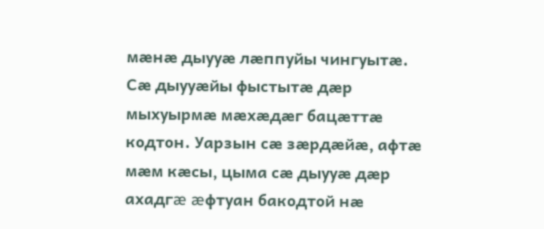мæнæ дыууæ лæппуйы чингуытæ. Сæ дыууæйы фыстытæ дæр мыхуырмæ мæхæдæг бацæттæ кодтон. Уарзын сæ зæрдæйæ, афтæ мæм кæсы, цыма сæ дыууæ дæр ахадгæ æфтуан бакодтой нæ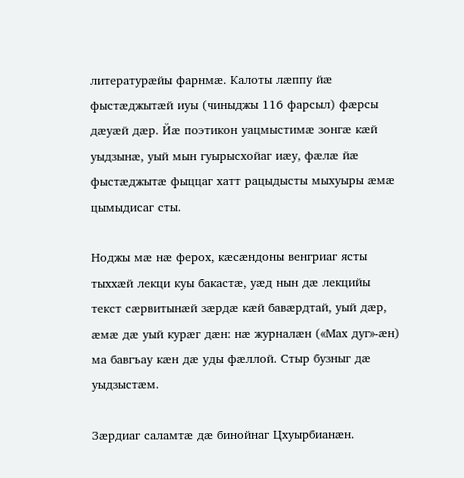литературæйы фарнмæ. Калоты лæппу йæ фыстæджытæй иуы (чиныджы 116 фарсыл) фæрсы дæуæй дæр. Йæ поэтикон уацмыстимæ зонгæ кæй уыдзынæ, уый мын гуырысхойаг иæу, фæлæ йæ фыстæджытæ фыццаг хатт рацыдысты мыхуыры æмæ цымыдисаг сты.

Ноджы мæ нæ ферох, кæсæндоны венгриаг ясты тыххæй лекци куы бакастæ, уæд нын дæ лекцийы текст сæрвитынæй зæрдæ кæй бавæрдтай, уый дæр, æмæ дæ уый курæг дæн: нæ журналæн («Мах дуг»-æн) ма бавгъау кæн дæ уды фæллой. Стыр бузныг дæ уыдзыстæм.

Зæрдиаг саламтæ дæ бинойнаг Цхуырбианæн.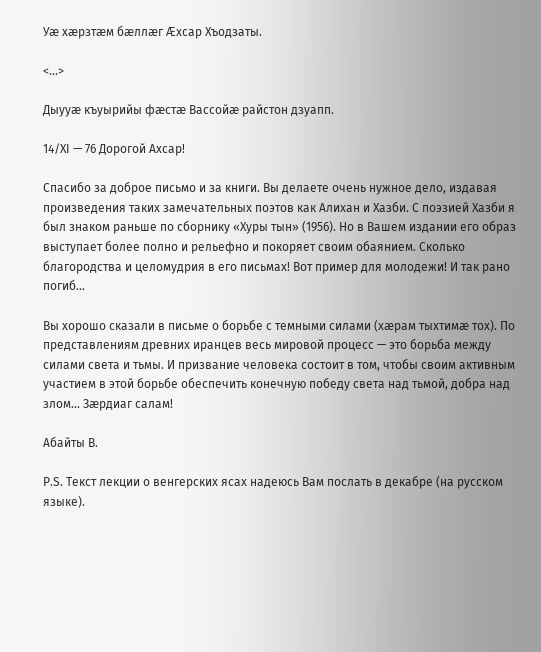Уæ хæрзтæм бæллæг Æхсар Хъодзаты.

<...>

Дыууæ къуырийы фæстæ Вассойæ райстон дзуапп.

14/ХI — 76 Дорогой Ахсар!

Спасибо за доброе письмо и за книги. Вы делаете очень нужное дело, издавая произведения таких замечательных поэтов как Алихан и Хазби. С поэзией Хазби я был знаком раньше по сборнику «Хуры тын» (1956). Но в Вашем издании его образ выступает более полно и рельефно и покоряет своим обаянием. Сколько благородства и целомудрия в его письмах! Вот пример для молодежи! И так рано погиб...

Вы хорошо сказали в письме о борьбе с темными силами (хæрам тыхтимæ тох). По представлениям древних иранцев весь мировой процесс — это борьба между силами света и тьмы. И призвание человека состоит в том, чтобы своим активным участием в этой борьбе обеспечить конечную победу света над тьмой, добра над злом... Зæрдиаг салам!

Абайты В.

Р.S. Текст лекции о венгерских ясах надеюсь Вам послать в декабре (на русском языке).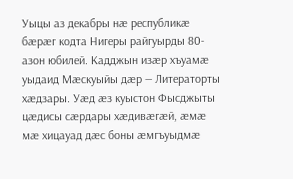Уыцы аз декабры нæ республикæ бæрæг кодта Нигеры райгуырды 80-азон юбилей. Кадджын изæр хъуамæ уыдаид Мæскуыйы дæр — Литераторты хæдзары. Уæд æз куыстон Фысджыты цæдисы сæрдары хæдивæгæй, æмæ мæ хицауад дæс боны æмгъуыдмæ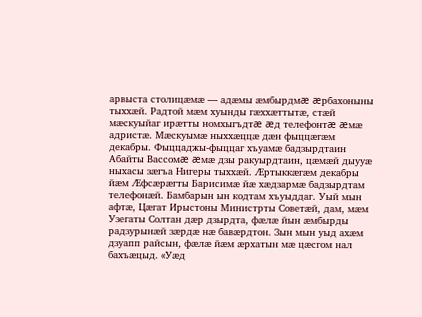арвыста столицæмæ — адæмы æмбырдмæ æрбахоныны тыххæй. Радтой мæм хуынды гæххæттытæ, стæй мæскуыйаг ирæтты номхыгъдтæ æд телефонтæ æмæ адристæ. Мæскуымæ ныххæццæ дæн фыццæгæм декабры. Фыццаджы-фыццаг хъуамæ бадзырдтаин Абайты Вассомæ æмæ дзы ракуырдтаин, цæмæй дыууæ ныхасы зæгъа Нигеры тыххæй. Æртыккæгæм декабры йæм Æфсæрæгты Барисимæ йæ хæдзармæ бадзырдтам телефонæй. Бамбарын ын кодтам хъуыддаг. Уый мын афтæ, Цæгат Ирыстоны Министрты Советæй, дам, мæм Узегаты Солтан дæр дзырдта, фæлæ йын æмбырды радзурынæй зæрдæ нæ бавæрдтон. Зын мын уыд ахæм дзуапп райсын, фæлæ йæм æрхатын мæ цæсгом нал бахъæцыд. «Уæд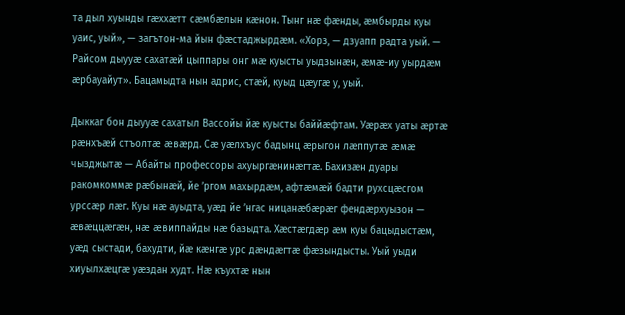та дыл хуынды гæххæтт сæмбæлын кæнон. Тынг нæ фæнды, æмбырды куы уаис, уый», — загътон-ма йын фæстаджырдæм. «Хорз, — дзуапп радта уый. — Райсом дыууæ сахатæй цыппары онг мæ куысты уыдзынæн, æмæ-иу уырдæм æрбауайут». Бацамыдта нын адрис, стæй, куыд цæугæ у, уый.

Дыккаг бон дыууæ сахатыл Вассойы йæ куысты баййæфтам. Уæрæх уаты æртæ рæнхъæй стъолтæ æвæрд. Сæ уæлхъус бадынц æрыгон лæппутæ æмæ чызджытæ — Абайты профессоры ахуыргæнинæгтæ. Бахизæн дуары ракомкоммæ рæбынæй, йе ’ргом махырдæм, афтæмæй бадти рухсцæсгом урссæр лæг. Куы нæ ауыдта, уæд йе ’нгас ницанæбæрæг фендæрхуызон — æвæццæгæн, нæ æвиппайды нæ базыдта. Хæстæгдæр æм куы бацыдыстæм, уæд сыстади, бахудти, йæ кæнгæ урс дæндæгтæ фæзындысты. Уый уыди хиуылхæцгæ уæздан худт. Нæ къухтæ нын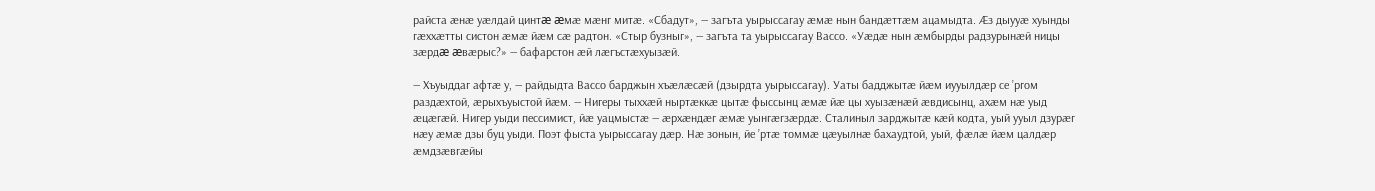райста æнæ уæлдай цинтæ æмæ мæнг митæ. «Сбадут», — загъта уырыссагау æмæ нын бандæттæм ацамыдта. Æз дыууæ хуынды гæххæтты систон æмæ йæм сæ радтон. «Стыр бузныг», — загъта та уырыссагау Вассо. «Уæдæ нын æмбырды радзурынæй ницы зæрдæ æвæрыс?» — бафарстон æй лæгъстæхуызæй.

— Хъуыддаг афтæ у, — райдыдта Вассо барджын хъæлæсæй (дзырдта уырыссагау). Уаты бадджытæ йæм иууылдæр се ’ргом раздæхтой, æрыхъуыстой йæм. — Нигеры тыххæй ныртæккæ цытæ фыссынц æмæ йæ цы хуызæнæй æвдисынц, ахæм нæ уыд æцæгæй. Нигер уыди пессимист, йæ уацмыстæ — æрхæндæг æмæ уынгæгзæрдæ. Сталиныл зарджытæ кæй кодта, уый ууыл дзурæг нæу æмæ дзы буц уыди. Поэт фыста уырыссагау дæр. Нæ зонын, йе ’ртæ томмæ цæуылнæ бахаудтой, уый, фæлæ йæм цалдæр æмдзæвгæйы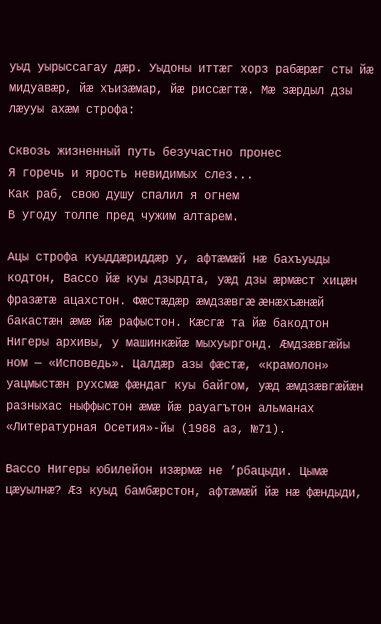уыд уырыссагау дæр. Уыдоны иттæг хорз рабæрæг сты йæ мидуавæр, йæ хъизæмар, йæ риссæгтæ. Мæ зæрдыл дзы лæууы ахæм строфа:

Сквозь жизненный путь безучастно пронес
Я горечь и ярость невидимых слез...
Как раб, свою душу спалил я огнем
В угоду толпе пред чужим алтарем.

Ацы строфа куыддæриддæр у, афтæмæй нæ бахъуыды кодтон, Вассо йæ куы дзырдта, уæд дзы æрмæст хицæн фразæтæ ацахстон. Фæстæдæр æмдзæвгæ æнæхъæнæй бакастæн æмæ йæ рафыстон. Кæсгæ та йæ бакодтон Нигеры архивы, у машинкæйæ мыхуыргонд. Æмдзæвгæйы ном — «Исповедь». Цалдæр азы фæстæ, «крамолон» уацмыстæн рухсмæ фæндаг куы байгом, уæд æмдзæвгæйæн разныхас ныффыстон æмæ йæ рауагътон альманах «Литературная Осетия»-йы (1988 аз, №71).

Вассо Нигеры юбилейон изæрмæ не ’рбацыди. Цымæ цæуылнæ? Æз куыд бамбæрстон, афтæмæй йæ нæ фæндыди,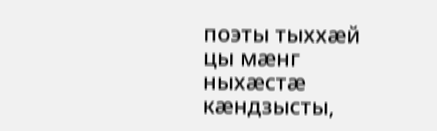поэты тыххæй цы мæнг ныхæстæ кæндзысты,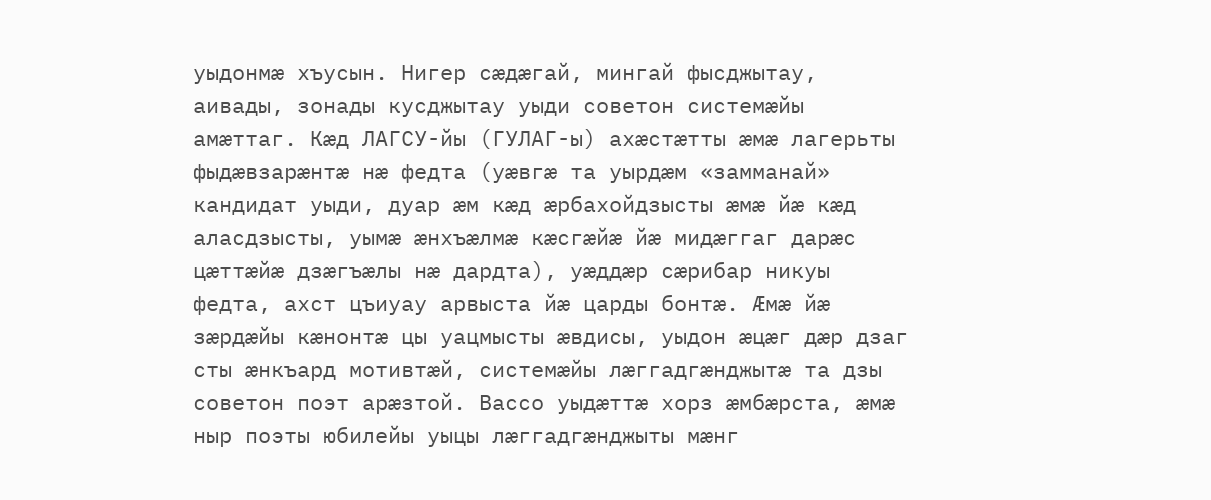уыдонмæ хъусын. Нигер сæдæгай, мингай фысджытау, аивады, зонады кусджытау уыди советон системæйы амæттаг. Кæд ЛАГСУ-йы (ГУЛАГ-ы) ахæстæтты æмæ лагерьты фыдæвзарæнтæ нæ федта (уæвгæ та уырдæм «замманай» кандидат уыди, дуар æм кæд æрбахойдзысты æмæ йæ кæд аласдзысты, уымæ æнхъæлмæ кæсгæйæ йæ мидæггаг дарæс цæттæйæ дзæгъæлы нæ дардта), уæддæр сæрибар никуы федта, ахст цъиуау арвыста йæ царды бонтæ. Æмæ йæ зæрдæйы кæнонтæ цы уацмысты æвдисы, уыдон æцæг дæр дзаг сты æнкъард мотивтæй, системæйы лæггадгæнджытæ та дзы советон поэт арæзтой. Вассо уыдæттæ хорз æмбæрста, æмæ ныр поэты юбилейы уыцы лæггадгæнджыты мæнг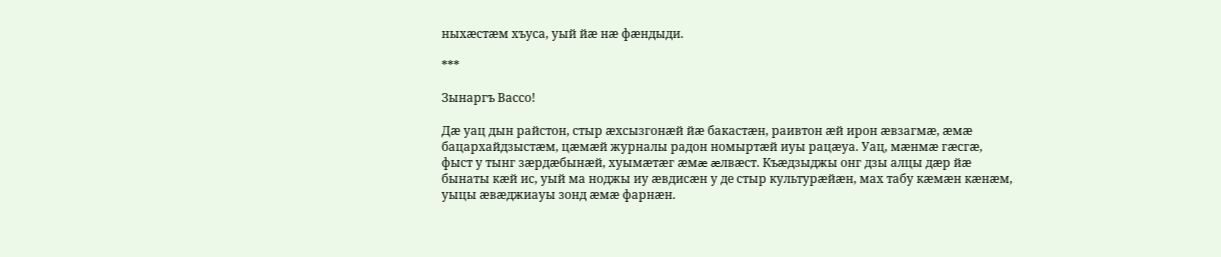ныхæстæм хъуса, уый йæ нæ фæндыди.

***

Зынаргъ Вассо!

Дæ уац дын райстон, стыр æхсызгонæй йæ бакастæн, раивтон æй ирон æвзагмæ, æмæ бацархайдзыстæм, цæмæй журналы радон номыртæй иуы рацæуа. Уац, мæнмæ гæсгæ, фыст у тынг зæрдæбынæй, хуымæтæг æмæ æлвæст. Къæдзыджы онг дзы алцы дæр йæ бынаты кæй ис, уый ма ноджы иу æвдисæн у де стыр культурæйæн, мах табу кæмæн кæнæм, уыцы æвæджиауы зонд æмæ фарнæн.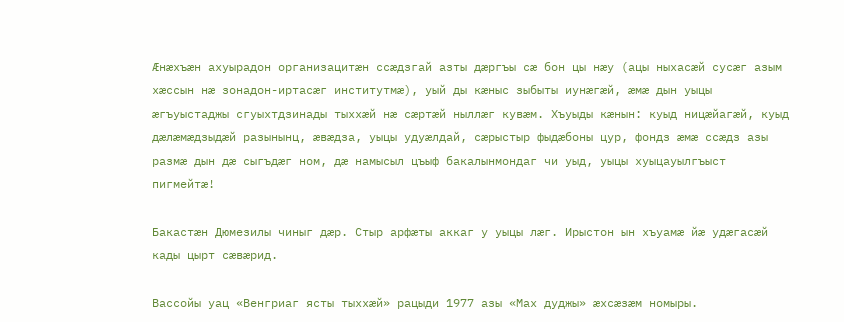Æнæхъæн ахуырадон организацитæн ссæдзгай азты дæргъы сæ бон цы нæу (ацы ныхасæй сусæг азым хæссын нæ зонадон-иртасæг институтмæ), уый ды кæныс зыбыты иунæгæй, æмæ дын уыцы æгъуыстаджы сгуыхтдзинады тыххæй нæ сæртæй ныллæг кувæм. Хъуыды кæнын: куыд ницæйагæй, куыд дæлæмæдзыдæй разынынц, æвæдза, уыцы удуæлдай, сæрыстыр фыдæбоны цур, фондз æмæ ссæдз азы размæ дын дæ сыгъдæг ном, дæ намысыл цъыф бакалынмондаг чи уыд, уыцы хуыцауылгъыст пигмейтæ!

Бакастæн Дюмезилы чиныг дæр. Стыр арфæты аккаг у уыцы лæг. Ирыстон ын хъуамæ йæ удæгасæй кады цырт сæвæрид.

Вассойы уац «Венгриаг ясты тыххæй» рацыди 1977 азы «Мах дуджы» æхсæзæм номыры.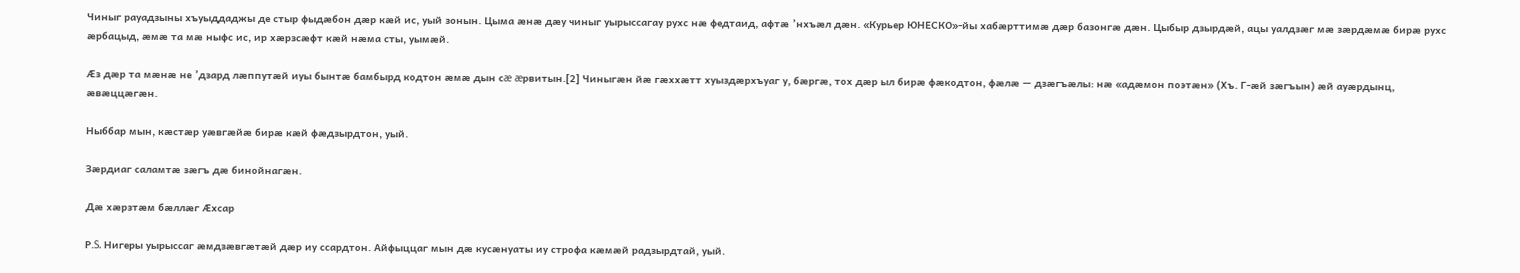Чиныг рауадзыны хъуыддаджы де стыр фыдæбон дæр кæй ис, уый зонын. Цыма æнæ дæу чиныг уырыссагау рухс нæ федтаид, афтæ ’нхъæл дæн. «Курьер ЮНЕСКО»-йы хабæрттимæ дæр базонгæ дæн. Цыбыр дзырдæй, ацы уалдзæг мæ зæрдæмæ бирæ рухс æрбацыд, æмæ та мæ ныфс ис, ир хæрзсæфт кæй нæма сты, уымæй.

Æз дæр та мæнæ не ’дзард лæппутæй иуы бынтæ бамбырд кодтон æмæ дын сæ æрвитын.[2] Чиныгæн йæ гæххæтт хуыздæрхъуаг у, бæргæ, тох дæр ыл бирæ фæкодтон, фæлæ — дзæгъæлы: нæ «адæмон поэтæн» (Хъ. Г-æй зæгъын) æй ауæрдынц, æвæццæгæн.

Ныббар мын, кæстæр уæвгæйæ бирæ кæй фæдзырдтон, уый.

Зæрдиаг саламтæ зæгъ дæ бинойнагæн.

Дæ хæрзтæм бæллæг Æхсар

Р.S. Нигеры уырыссаг æмдзæвгæтæй дæр иу ссардтон. Айфыццаг мын дæ кусæнуаты иу строфа кæмæй радзырдтай, уый.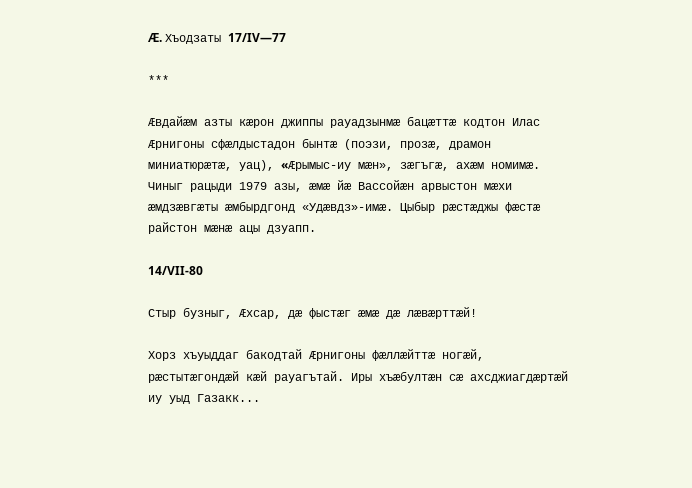Æ. Хъодзаты 17/IV—77

***

Æвдайæм азты кæрон джиппы рауадзынмæ бацæттæ кодтон Илас Æрнигоны сфæлдыстадон бынтæ (поэзи, прозæ, драмон миниатюрæтæ, уац), «Æрымыс-иу мæн», зæгъгæ, ахæм номимæ. Чиныг рацыди 1979 азы, æмæ йæ Вассойæн арвыстон мæхи æмдзæвгæты æмбырдгонд «Удæвдз»-имæ. Цыбыр рæстæджы фæстæ райстон мæнæ ацы дзуапп.

14/VII-80

Стыр бузныг, Æхсар, дæ фыстæг æмæ дæ лæвæрттæй!

Хорз хъуыддаг бакодтай Æрнигоны фæллæйттæ ногæй, рæстытæгондæй кæй рауагътай. Иры хъæбултæн сæ ахсджиагдæртæй иу уыд Газакк...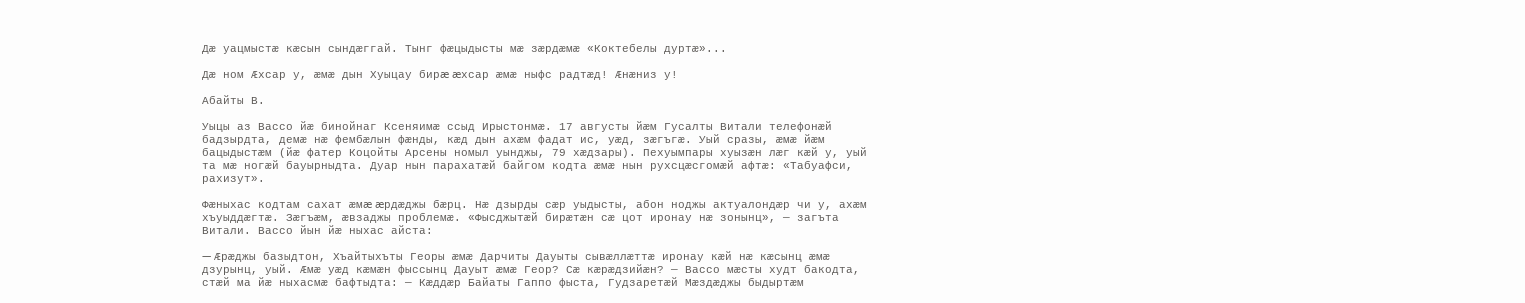Дæ уацмыстæ кæсын сындæггай. Тынг фæцыдысты мæ зæрдæмæ «Коктебелы дуртæ»...

Дæ ном Æхсар у, æмæ дын Хуыцау бирæ æхсар æмæ ныфс радтæд! Æнæниз у!

Абайты В.

Уыцы аз Вассо йæ бинойнаг Ксеняимæ ссыд Ирыстонмæ. 17 августы йæм Гусалты Витали телефонæй бадзырдта, демæ нæ фембæлын фæнды, кæд дын ахæм фадат ис, уæд, зæгъгæ. Уый сразы, æмæ йæм бацыдыстæм (йæ фатер Коцойты Арсены номыл уынджы, 79 хæдзары). Пехуымпары хуызæн лæг кæй у, уый та мæ ногæй бауырныдта. Дуар нын парахатæй байгом кодта æмæ нын рухсцæсгомæй афтæ: «Табуафси, рахизут».

Фæныхас кодтам сахат æмæ æрдæджы бæрц. Нæ дзырды сæр уыдысты, абон ноджы актуалондæр чи у, ахæм хъуыддæгтæ. Зæгъæм, æвзаджы проблемæ. «Фысджытæй бирæтæн сæ цот иронау нæ зонынц», — загъта Витали. Вассо йын йæ ныхас айста:

— Æрæджы базыдтон, Хъайтыхъты Георы æмæ Дарчиты Дауыты сывæллæттæ иронау кæй нæ кæсынц æмæ дзурынц, уый. Æмæ уæд кæмæн фыссынц Дауыт æмæ Геор? Сæ кæрæдзийæн? — Вассо мæсты худт бакодта, стæй ма йæ ныхасмæ бафтыдта: — Кæддæр Байаты Гаппо фыста, Гудзаретæй Мæздæджы быдыртæм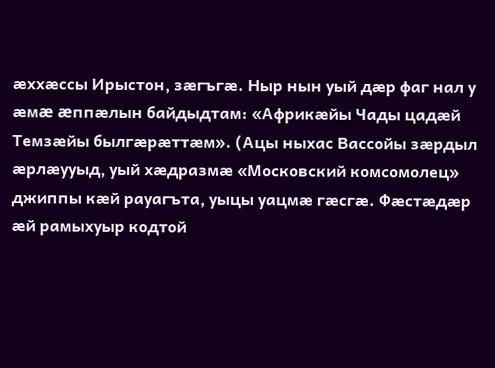æххæссы Ирыстон, зæгъгæ. Ныр нын уый дæр фаг нал у æмæ æппæлын байдыдтам: «Африкæйы Чады цадæй Темзæйы былгæрæттæм». (Ацы ныхас Вассойы зæрдыл æрлæууыд, уый хæдразмæ «Московский комсомолец» джиппы кæй рауагъта, уыцы уацмæ гæсгæ. Фæстæдæр æй рамыхуыр кодтой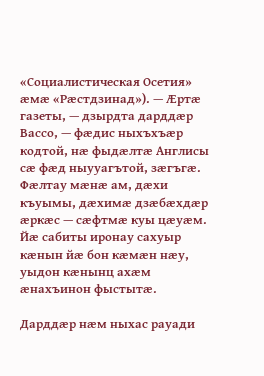«Социалистическая Осетия» æмæ «Рæстдзинад»). — Æртæ газеты, — дзырдта дарддæр Вассо, — фæдис ныхъхъæр кодтой, нæ фыдæлтæ Англисы сæ фæд ныууагътой, зæгъгæ. Фæлтау мæнæ ам, дæхи къуымы, дæхимæ дзæбæхдæр æркæс — сæфтмæ куы цæуæм. Йæ сабиты иронау сахуыр кæнын йæ бон кæмæн нæу, уыдон кæнынц ахæм æнахъинон фыстытæ.

Дарддæр нæм ныхас рауади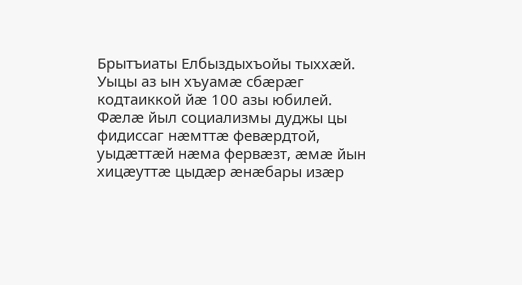Брытъиаты Елбыздыхъойы тыххæй. Уыцы аз ын хъуамæ сбæрæг кодтаиккой йæ 100 азы юбилей. Фæлæ йыл социализмы дуджы цы фидиссаг нæмттæ февæрдтой, уыдæттæй нæма фервæзт, æмæ йын хицæуттæ цыдæр æнæбары изæр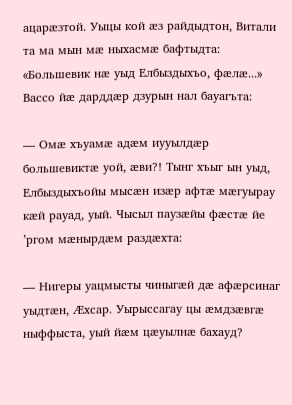ацарæзтой. Уыцы кой æз райдыдтон, Витали та ма мын мæ ныхасмæ бафтыдта: «Большевик нæ уыд Елбыздыхъо, фæлæ...» Вассо йæ дарддæр дзурын нал бауагъта:

— Омæ хъуамæ адæм иууылдæр большевиктæ уой, æви?! Тынг хъыг ын уыд, Елбыздыхъойы мысæн изæр афтæ мæгуырау кæй рауад, уый. Чысыл паузæйы фæстæ йе ’ргом мæнырдæм раздæхта:

— Нигеры уацмысты чиныгæй дæ афæрсинаг уыдтæн, Æхсар. Уырыссагау цы æмдзæвгæ ныффыста, уый йæм цæуылнæ бахауд?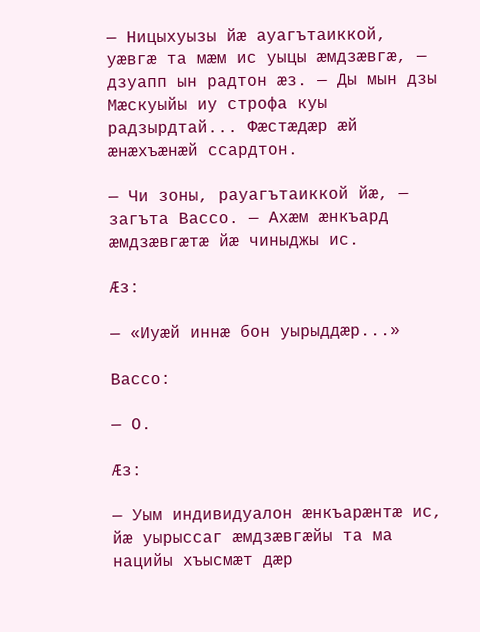— Ницыхуызы йæ ауагътаиккой, уæвгæ та мæм ис уыцы æмдзæвгæ, — дзуапп ын радтон æз. — Ды мын дзы Мæскуыйы иу строфа куы радзырдтай... Фæстæдæр æй æнæхъæнæй ссардтон.

— Чи зоны, рауагътаиккой йæ, — загъта Вассо. — Ахæм æнкъард æмдзæвгæтæ йæ чиныджы ис.

Æз:

— «Иуæй иннæ бон уырыддæр...»

Вассо:

— О.

Æз:

— Уым индивидуалон æнкъарæнтæ ис, йæ уырыссаг æмдзæвгæйы та ма нацийы хъысмæт дæр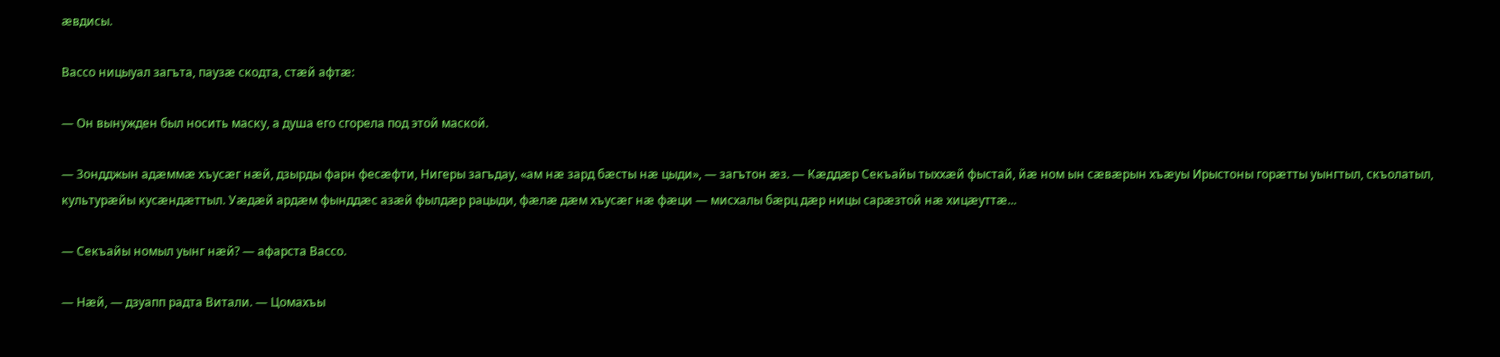æвдисы.

Вассо ницыуал загъта, паузæ скодта, стæй афтæ:

— Он вынужден был носить маску, а душа его сгорела под этой маской.

— Зондджын адæммæ хъусæг нæй, дзырды фарн фесæфти, Нигеры загъдау, «ам нæ зард бæсты нæ цыди», — загътон æз. — Кæддæр Секъайы тыххæй фыстай, йæ ном ын сæвæрын хъæуы Ирыстоны горæтты уынгтыл, скъолатыл, культурæйы кусæндæттыл. Уæдæй ардæм фынддæс азæй фылдæр рацыди, фæлæ дæм хъусæг нæ фæци — мисхалы бæрц дæр ницы сарæзтой нæ хицæуттæ...

— Секъайы номыл уынг нæй? — афарста Вассо.

— Нæй, — дзуапп радта Витали. — Цомахъы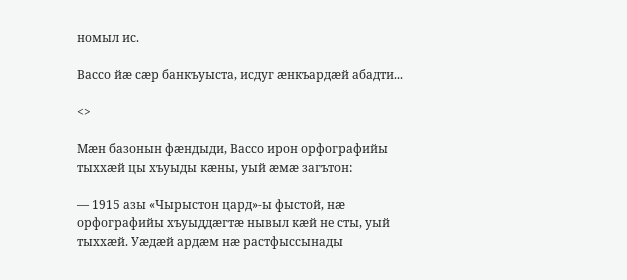номыл ис.

Вассо йæ сæр банкъуыста, исдуг æнкъардæй абадти...

<>

Мæн базонын фæндыди, Вассо ирон орфографийы тыххæй цы хъуыды кæны, уый æмæ загътон:

— 1915 азы «Чырыстон цард»-ы фыстой, нæ орфографийы хъуыддæгтæ нывыл кæй не сты, уый тыххæй. Уæдæй ардæм нæ растфыссынады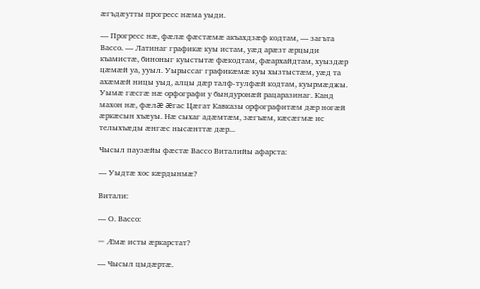æгъдæутты прогресс нæма уыди.

— Прогресс нæ, фæлæ фæстæмæ акъахдзæф кодтам, — загъта Вассо. — Латинаг графикæ куы истам, уæд арæзт æрцыди къамистæ, биноныг куыстытæ фæкодтам, фæархайдтам, хуыздæр цæмæй уа, ууыл. Уырыссаг графикæмæ куы хызтыстæм, уæд та ахæмæй ницы уыд, алцы дæр талф-тулфæй кодтам, куырмæджы. Уымæ гæсгæ нæ орфографи у бындуронæй рацаразинаг. Канд махон нæ, фæлæ æгас Цæгат Кавказы орфографитæм дæр ногæй æркæсын хъæуы. Нæ сыхаг адæмтæм, зæгъæм, кæсæгмæ ис телыхъæды æнгæс нысæнттæ дæр...

Чысыл паузæйы фæстæ Вассо Виталийы афарста:

— Уыдтæ хос кæрдынмæ?

Витали:

— О. Вассо:

— Æмæ исты æркарстат?

— Чысыл цыдæртæ.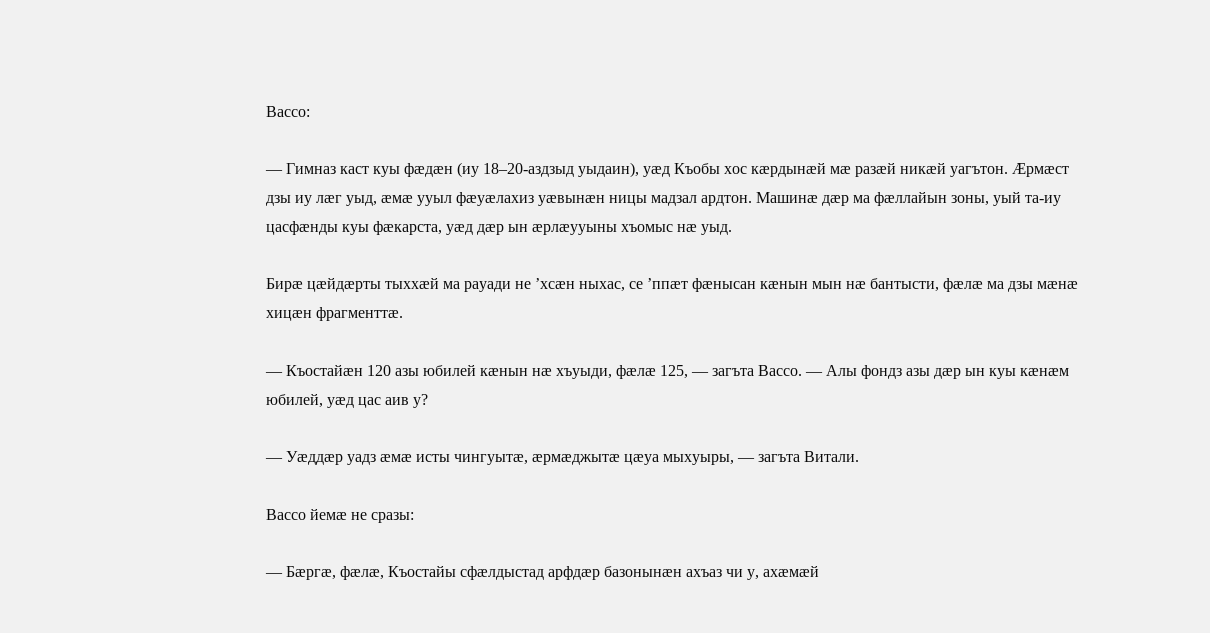Вассо:

— Гимназ каст куы фæдæн (иу 18–20-аздзыд уыдаин), уæд Къобы хос кæрдынæй мæ разæй никæй уагътон. Æрмæст дзы иу лæг уыд, æмæ ууыл фæуæлахиз уæвынæн ницы мадзал ардтон. Машинæ дæр ма фæллайын зоны, уый та-иу цасфæнды куы фæкарста, уæд дæр ын æрлæууыны хъомыс нæ уыд.

Бирæ цæйдæрты тыххæй ма рауади не ’хсæн ныхас, се ’ппæт фæнысан кæнын мын нæ бантысти, фæлæ ма дзы мæнæ хицæн фрагменттæ.

— Къостайæн 120 азы юбилей кæнын нæ хъуыди, фæлæ 125, — загъта Вассо. — Алы фондз азы дæр ын куы кæнæм юбилей, уæд цас аив у?

— Уæддæр уадз æмæ исты чингуытæ, æрмæджытæ цæуа мыхуыры, — загъта Витали.

Вассо йемæ не сразы:

— Бæргæ, фæлæ, Къостайы сфæлдыстад арфдæр базонынæн ахъаз чи у, ахæмæй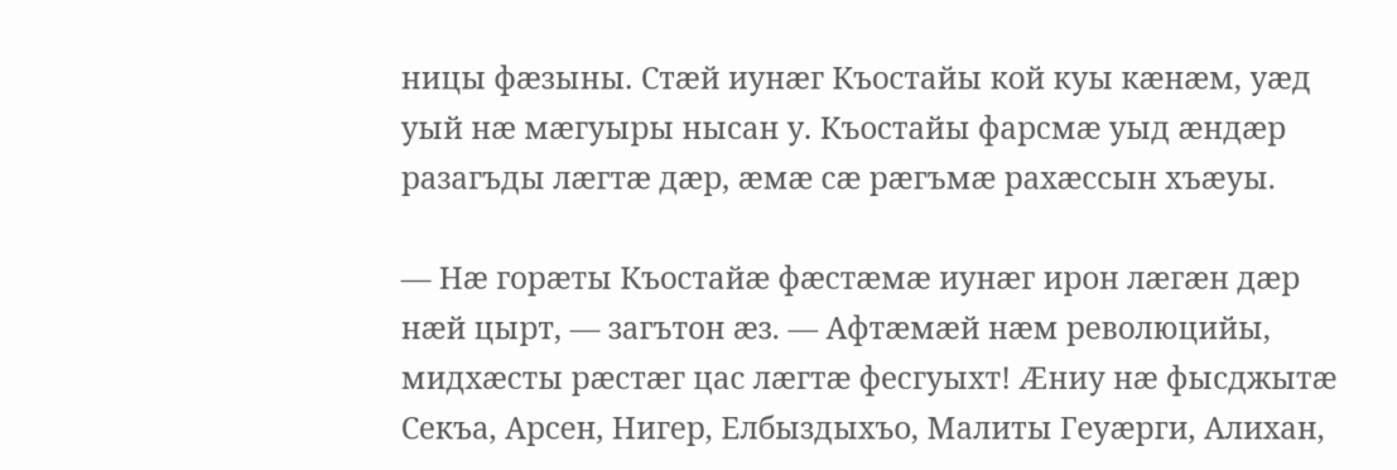ницы фæзыны. Стæй иунæг Къостайы кой куы кæнæм, уæд уый нæ мæгуыры нысан у. Къостайы фарсмæ уыд æндæр разагъды лæгтæ дæр, æмæ сæ рæгъмæ рахæссын хъæуы.

— Нæ горæты Къостайæ фæстæмæ иунæг ирон лæгæн дæр нæй цырт, — загътон æз. — Афтæмæй нæм революцийы, мидхæсты рæстæг цас лæгтæ фесгуыхт! Æниу нæ фысджытæ Секъа, Арсен, Нигер, Елбыздыхъо, Малиты Геуæрги, Алихан,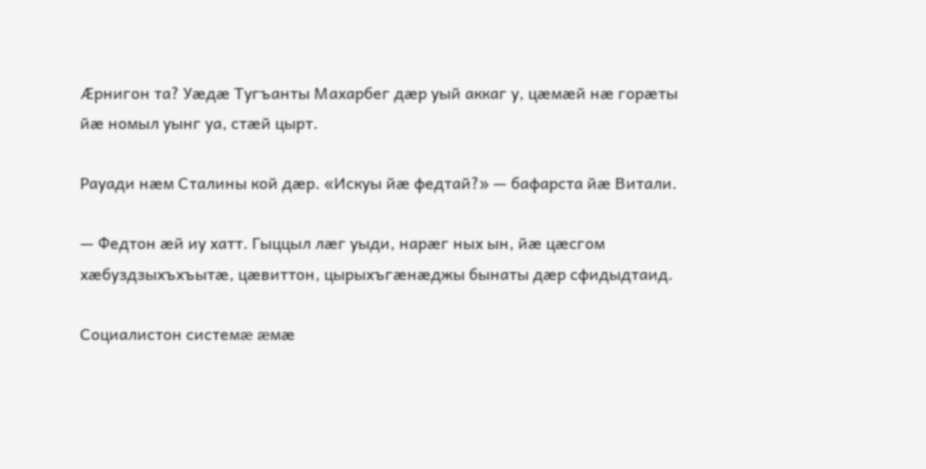Æрнигон та? Уæдæ Тугъанты Махарбег дæр уый аккаг у, цæмæй нæ горæты йæ номыл уынг уа, стæй цырт.

Рауади нæм Сталины кой дæр. «Искуы йæ федтай?» — бафарста йæ Витали.

— Федтон æй иу хатт. Гыццыл лæг уыди, нарæг ных ын, йæ цæсгом хæбуздзыхъхъытæ, цæвиттон, цырыхъгæнæджы бынаты дæр сфидыдтаид.

Социалистон системæ æмæ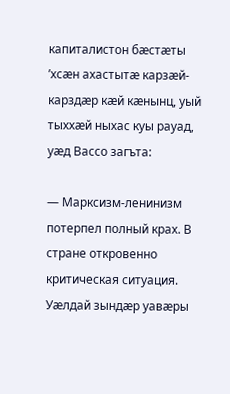капиталистон бæстæты ’хсæн ахастытæ карзæй-карздæр кæй кæнынц, уый тыххæй ныхас куы рауад, уæд Вассо загъта:

— Марксизм-ленинизм потерпел полный крах. В стране откровенно критическая ситуация. Уæлдай зындæр уавæры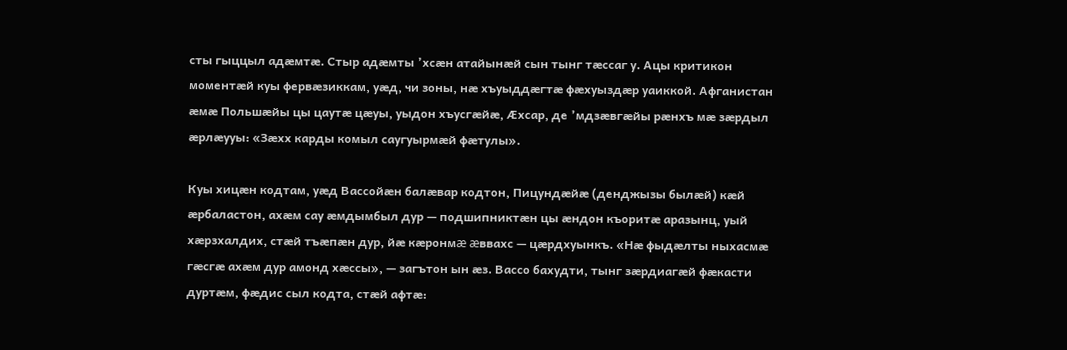сты гыццыл адæмтæ. Стыр адæмты ’хсæн атайынæй сын тынг тæссаг у. Ацы критикон моментæй куы фервæзиккам, уæд, чи зоны, нæ хъуыддæгтæ фæхуыздæр уаиккой. Афганистан æмæ Польшæйы цы цаутæ цæуы, уыдон хъусгæйæ, Æхсар, де ’мдзæвгæйы рæнхъ мæ зæрдыл æрлæууы: «Зæхх карды комыл саугуырмæй фæтулы».

Куы хицæн кодтам, уæд Вассойæн балæвар кодтон, Пицундæйæ (денджызы былæй) кæй æрбаластон, ахæм сау æмдымбыл дур — подшипниктæн цы æндон къоритæ аразынц, уый хæрзхалдих, стæй тъæпæн дур, йæ кæронмæ æввахс — цæрдхуынкъ. «Нæ фыдæлты ныхасмæ гæсгæ ахæм дур амонд хæссы», — загътон ын æз. Вассо бахудти, тынг зæрдиагæй фæкасти дуртæм, фæдис сыл кодта, стæй афтæ: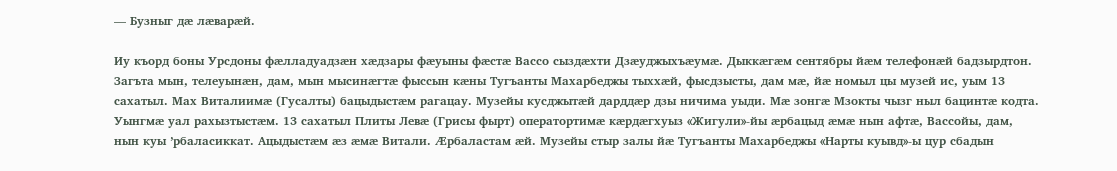— Бузныг дæ лæварæй.

Иу къорд боны Урсдоны фæлладуадзæн хæдзары фæуыны фæстæ Вассо сыздæхти Дзæуджыхъæумæ. Дыккæгæм сентябры йæм телефонæй бадзырдтон. Загъта мын, телеуынæн, дам, мын мысинæгтæ фыссын кæны Тугъанты Махарбеджы тыххæй, фысдзысты, дам мæ, йæ номыл цы музей ис, уым 13 сахатыл. Мах Виталиимæ (Гусалты) бацыдыстæм рагацау. Музейы кусджытæй дарддæр дзы ничима уыди. Мæ зонгæ Мзокты чызг ныл бацинтæ кодта. Уынгмæ уал рахызтыстæм. 13 сахатыл Плиты Левæ (Грисы фырт) оператортимæ кæрдæгхуыз «Жигули»-йы æрбацыд æмæ нын афтæ, Вассойы, дам, нын куы ’рбаласиккат. Ацыдыстæм æз æмæ Витали. Æрбаластам æй. Музейы стыр залы йæ Тугъанты Махарбеджы «Нарты куывд»-ы цур сбадын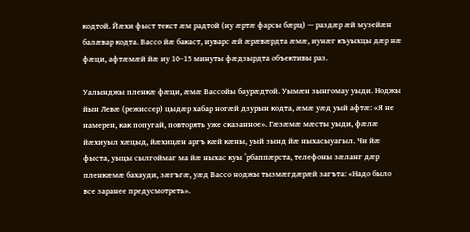кодтой. Йæхи фыст текст æм радтой (иу æртæ фарсы бæрц) — раздæр æй музейæн балæвар кодта. Вассо йæ бакаст, иуварс æй æрæвæрдта æмæ, иунæг къуыхцы дæр нæ фæци, афтæмæй йæ иу 10–15 минуты фæдзырдта объективы раз.

Уалынджы пленкæ фæци, æмæ Вассойы баурæдтой. Уымæн зынгомау уыди. Ноджы йын Левæ (режиссер) цыдæр хабар ногæй дзурын кодта, æмæ уæд уый афтæ: «Я не намерен, как попугай, повторять уже сказанное». Гæзæмæ мæсты уыди, фæлæ йæхиуыл хæцыд, йæхицæн аргъ кæй кæны, уый зынд йæ ныхасыуагыл. Чи йæ фыста, уыцы сылгоймаг ма йæ ныхас куы ’рбаппæрста, телефоны зæланг дæр пленкæмæ бахауди, зæгъгæ, уæд Вассо ноджы тызмæгдæрæй загъта: «Надо было все заранее предусмотреть».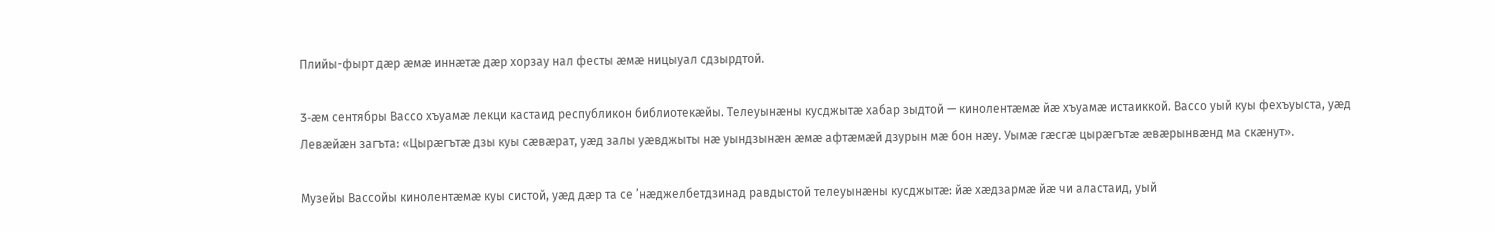Плийы-фырт дæр æмæ иннæтæ дæр хорзау нал фесты æмæ ницыуал сдзырдтой.

3-æм сентябры Вассо хъуамæ лекци кастаид республикон библиотекæйы. Телеуынæны кусджытæ хабар зыдтой — кинолентæмæ йæ хъуамæ истаиккой. Вассо уый куы фехъуыста, уæд Левæйæн загъта: «Цырæгътæ дзы куы сæвæрат, уæд залы уæвджыты нæ уындзынæн æмæ афтæмæй дзурын мæ бон нæу. Уымæ гæсгæ цырæгътæ æвæрынвæнд ма скæнут».

Музейы Вассойы кинолентæмæ куы систой, уæд дæр та се ’нæджелбетдзинад равдыстой телеуынæны кусджытæ: йæ хæдзармæ йæ чи аластаид, уый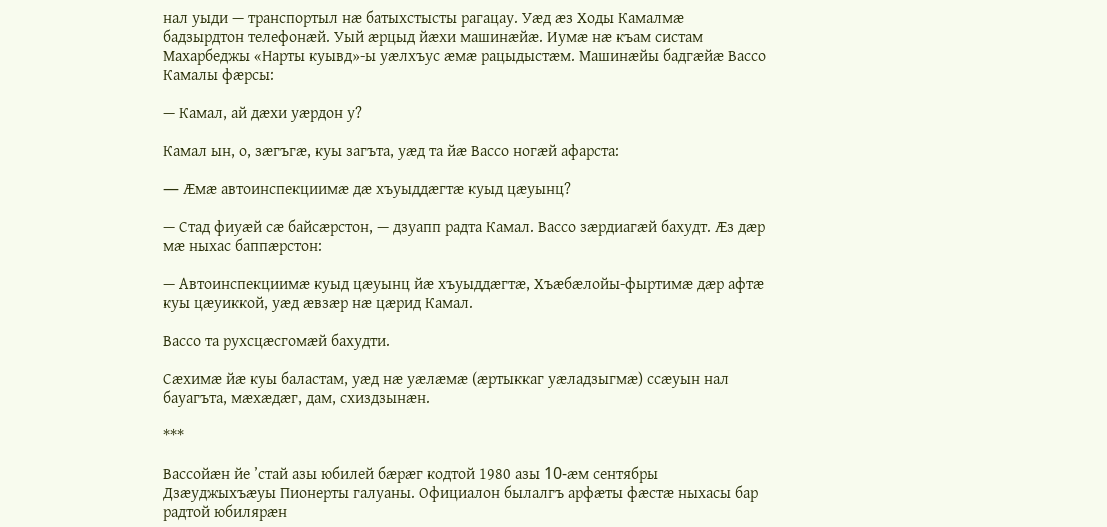нал уыди — транспортыл нæ батыхстысты рагацау. Уæд æз Ходы Камалмæ бадзырдтон телефонæй. Уый æрцыд йæхи машинæйæ. Иумæ нæ къам систам Махарбеджы «Нарты куывд»-ы уæлхъус æмæ рацыдыстæм. Машинæйы бадгæйæ Вассо Камалы фæрсы:

— Камал, ай дæхи уæрдон у?

Камал ын, о, зæгъгæ, куы загъта, уæд та йæ Вассо ногæй афарста:

— Æмæ автоинспекциимæ дæ хъуыддæгтæ куыд цæуынц?

— Стад фиуæй сæ байсæрстон, — дзуапп радта Камал. Вассо зæрдиагæй бахудт. Æз дæр мæ ныхас баппæрстон:

— Автоинспекциимæ куыд цæуынц йæ хъуыддæгтæ, Хъæбæлойы-фыртимæ дæр афтæ куы цæуиккой, уæд æвзæр нæ цæрид Камал.

Вассо та рухсцæсгомæй бахудти.

Сæхимæ йæ куы баластам, уæд нæ уæлæмæ (æртыккаг уæладзыгмæ) ссæуын нал бауагъта, мæхæдæг, дам, схиздзынæн.

***

Вассойæн йе ’стай азы юбилей бæрæг кодтой 1980 азы 10-æм сентябры Дзæуджыхъæуы Пионерты галуаны. Официалон былалгъ арфæты фæстæ ныхасы бар радтой юбилярæн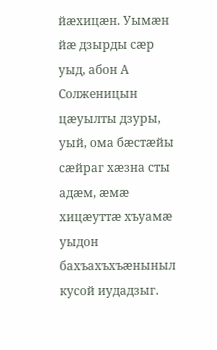йæхицæн. Уымæн йæ дзырды сæр уыд, абон А Солженицын цæуылты дзуры, уый, ома бæстæйы сæйраг хæзна сты адæм, æмæ хицæуттæ хъуамæ уыдон бахъахъхъæныныл кусой иудадзыг.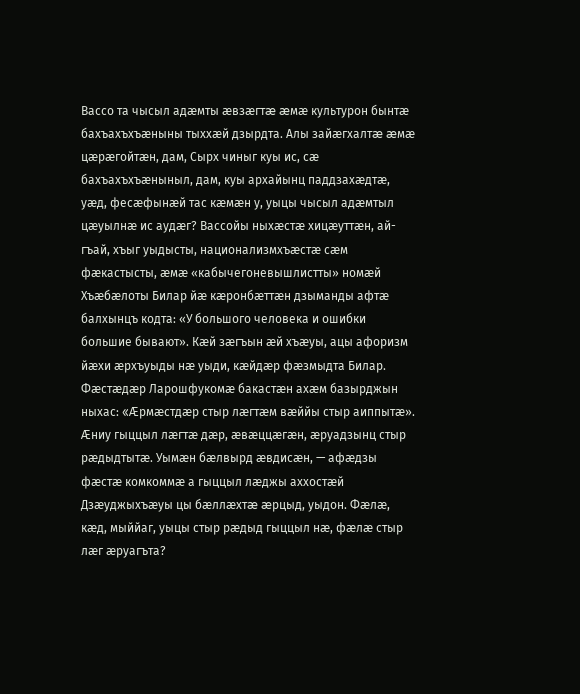Вассо та чысыл адæмты æвзæгтæ æмæ культурон бынтæ бахъахъхъæныны тыххæй дзырдта. Алы зайæгхалтæ æмæ цæрæгойтæн, дам, Сырх чиныг куы ис, сæ бахъахъхъæныныл, дам, куы архайынц паддзахæдтæ, уæд, фесæфынæй тас кæмæн у, уыцы чысыл адæмтыл цæуылнæ ис аудæг? Вассойы ныхæстæ хицæуттæн, ай-гъай, хъыг уыдысты, национализмхъæстæ сæм фæкастысты, æмæ «кабычегоневышлистты» номæй Хъæбæлоты Билар йæ кæронбæттæн дзыманды афтæ балхынцъ кодта: «У большого человека и ошибки большие бывают». Кæй зæгъын æй хъæуы, ацы афоризм йæхи æрхъуыды нæ уыди, кæйдæр фæзмыдта Билар. Фæстæдæр Ларошфукомæ бакастæн ахæм базырджын ныхас: «Æрмæстдæр стыр лæгтæм вæййы стыр аиппытæ». Æниу гыццыл лæгтæ дæр, æвæццæгæн, æруадзынц стыр рæдыдтытæ. Уымæн бæлвырд æвдисæн, — афæдзы фæстæ комкоммæ а гыццыл лæджы аххостæй Дзæуджыхъæуы цы бæллæхтæ æрцыд, уыдон. Фæлæ, кæд, мыййаг, уыцы стыр рæдыд гыццыл нæ, фæлæ стыр лæг æруагъта?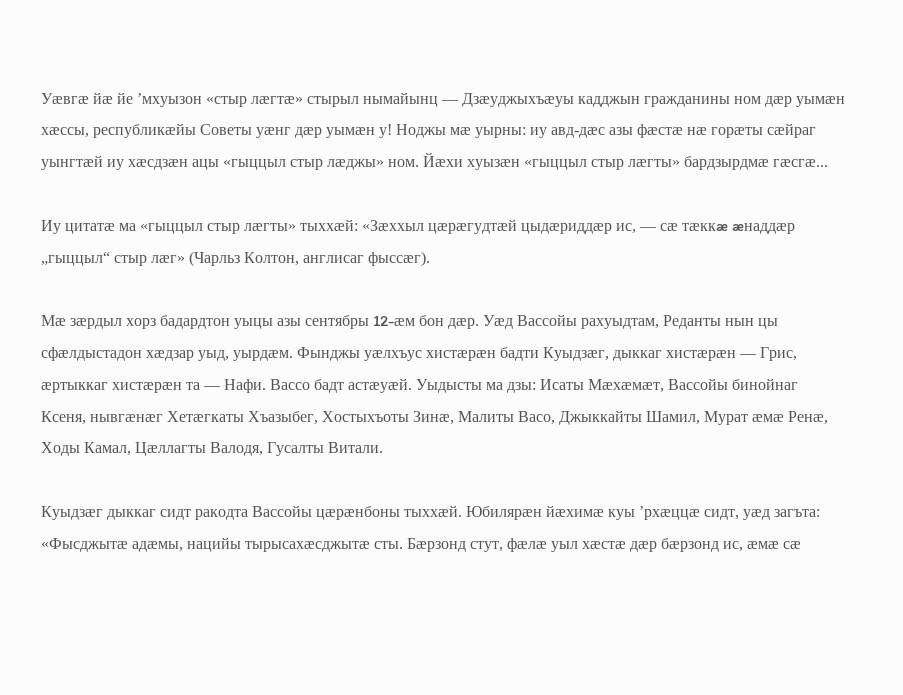Уæвгæ йæ йе ’мхуызон «стыр лæгтæ» стырыл нымайынц — Дзæуджыхъæуы кадджын гражданины ном дæр уымæн хæссы, республикæйы Советы уæнг дæр уымæн у! Ноджы мæ уырны: иу авд-дæс азы фæстæ нæ горæты сæйраг уынгтæй иу хæсдзæн ацы «гыццыл стыр лæджы» ном. Йæхи хуызæн «гыццыл стыр лæгты» бардзырдмæ гæсгæ...

Иу цитатæ ма «гыццыл стыр лæгты» тыххæй: «Зæххыл цæрæгудтæй цыдæриддæр ис, — сæ тæккæ æнаддæр „гыццыл“ стыр лæг» (Чарльз Колтон, англисаг фыссæг).

Мæ зæрдыл хорз бадардтон уыцы азы сентябры 12-æм бон дæр. Уæд Вассойы рахуыдтам, Реданты нын цы сфæлдыстадон хæдзар уыд, уырдæм. Фынджы уæлхъус хистæрæн бадти Куыдзæг, дыккаг хистæрæн — Грис, æртыккаг хистæрæн та — Нафи. Вассо бадт астæуæй. Уыдысты ма дзы: Исаты Мæхæмæт, Вассойы бинойнаг Ксеня, нывгæнæг Хетæгкаты Хъазыбег, Хостыхъоты Зинæ, Малиты Васо, Джыккайты Шамил, Мурат æмæ Ренæ, Ходы Камал, Цæллагты Валодя, Гусалты Витали.

Куыдзæг дыккаг сидт ракодта Вассойы цæрæнбоны тыххæй. Юбилярæн йæхимæ куы ’рхæццæ сидт, уæд загъта: «Фысджытæ адæмы, нацийы тырысахæсджытæ сты. Бæрзонд стут, фæлæ уыл хæстæ дæр бæрзонд ис, æмæ сæ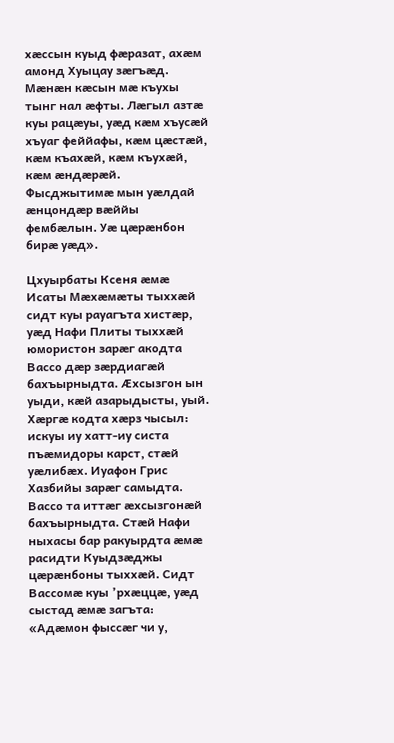хæссын куыд фæразат, ахæм амонд Хуыцау зæгъæд. Мæнæн кæсын мæ къухы тынг нал æфты. Лæгыл азтæ куы рацæуы, уæд кæм хъусæй хъуаг феййафы, кæм цæстæй, кæм къахæй, кæм къухæй, кæм æндæрæй. Фысджытимæ мын уæлдай æнцондæр вæййы фембæлын. Уæ цæрæнбон бирæ уæд».

Цхуырбаты Ксеня æмæ Исаты Мæхæмæты тыххæй сидт куы рауагъта хистæр, уæд Нафи Плиты тыххæй юмористон зарæг акодта Вассо дæр зæрдиагæй бахъырныдта. Æхсызгон ын уыди, кæй азарыдысты, уый. Хæргæ кодта хæрз чысыл: искуы иу хатт-иу систа пъæмидоры карст, стæй уæлибæх. Иуафон Грис Хазбийы зарæг самыдта. Вассо та иттæг æхсызгонæй бахъырныдта. Стæй Нафи ныхасы бар ракуырдта æмæ расидти Куыдзæджы цæрæнбоны тыххæй. Сидт Вассомæ куы ’рхæццæ, уæд сыстад æмæ загъта: «Адæмон фыссæг чи у,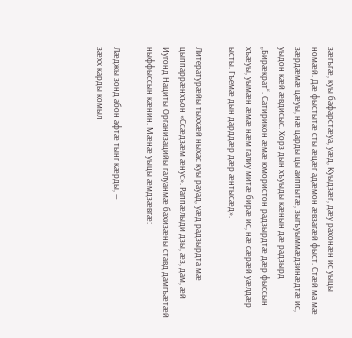зæгъгæ, куы бафарстæуа, уæд, Куыдзæг, дæу рахонæн ис уыцы номæй. Дæ фыстытæ сты æцæг адæмон æвзагæй фыст. Стæй ма мæ зæрдæмæ цæуы, нæ царды цы аиппытæ, зыгъуыммæдзинæдтæ ис, уыдон кæй æвдисыс. Хорз дын хъуыды кæнын дæ радзырд „Бирæкрат“. Сатирикон æмæ юмористон радзырдтæ дæр фыссын хъæуы, уымæн æмæ нæм галиу митæ бирæ ис, нæ сæрæй уæлдæр ысты. Гъемæ дын дарддæр дæр æнтысæд».

Литературæйы тыххæй ныхас куы рауад, уæд радзырдта мæ цыппаррæнхъон «Ссæдзæм æнус». Раппæлыди дзы, æз, дам, æй Иугонд Нациты Организацийы галуанмæ бахизæны ставд дамгъæтæй ныффыссын кæнин. Мæнæ уыцы æмдзæвгæ:

Лæджы зонд абон афтæ тынг кæрды, —
зæхх карды комыл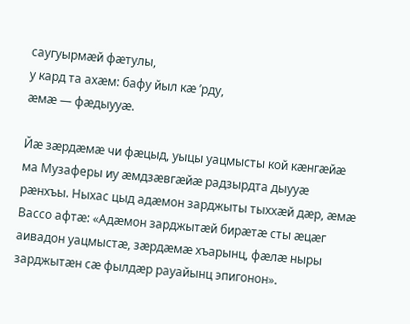саугуырмæй фæтулы,
у кард та ахæм: бафу йыл кæ ’рду,
æмæ — фæдыууæ.

Йæ зæрдæмæ чи фæцыд, уыцы уацмысты кой кæнгæйæ ма Музаферы иу æмдзæвгæйæ радзырдта дыууæ рæнхъы. Ныхас цыд адæмон зарджыты тыххæй дæр, æмæ Вассо афтæ: «Адæмон зарджытæй бирæтæ сты æцæг аивадон уацмыстæ, зæрдæмæ хъарынц, фæлæ ныры зарджытæн сæ фылдæр рауайынц эпигонон».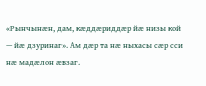«Рынчынæн, дам, кæддæриддæр йæ низы кой — йæ дзуринаг». Ам дæр та нæ ныхасы сæр сси нæ мадæлон æвзаг.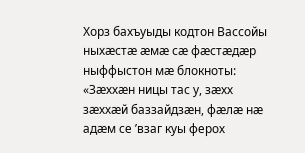Хорз бахъуыды кодтон Вассойы ныхæстæ æмæ сæ фæстæдæр ныффыстон мæ блокноты: «Зæххæн ницы тас у, зæхх зæххæй баззайдзæн, фæлæ нæ адæм се ’взаг куы ферох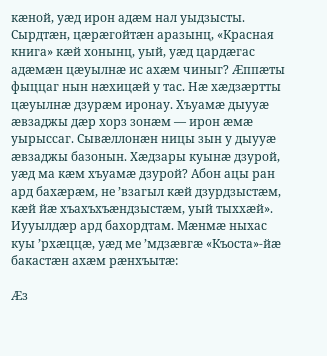кæной, уæд ирон адæм нал уыдзысты. Сырдтæн, цæрæгойтæн аразынц, «Красная книга» кæй хонынц, уый, уæд цардæгас адæмæн цæуылнæ ис ахæм чиныг? Æппæты фыццаг нын нæхицæй у тас. Нæ хæдзæртты цæуылнæ дзурæм иронау. Хъуамæ дыууæ æвзаджы дæр хорз зонæм — ирон æмæ уырыссаг. Сывæллонæн ницы зын у дыууæ æвзаджы базонын. Хæдзары куынæ дзурой, уæд ма кæм хъуамæ дзурой? Абон ацы ран ард бахæрæм, не ’взагыл кæй дзурдзыстæм, кæй йæ хъахъхъæндзыстæм, уый тыххæй». Иууылдæр ард бахордтам. Мæнмæ ныхас куы ’рхæццæ, уæд ме ’мдзæвгæ «Къоста»-йæ бакастæн ахæм рæнхъытæ:

Æз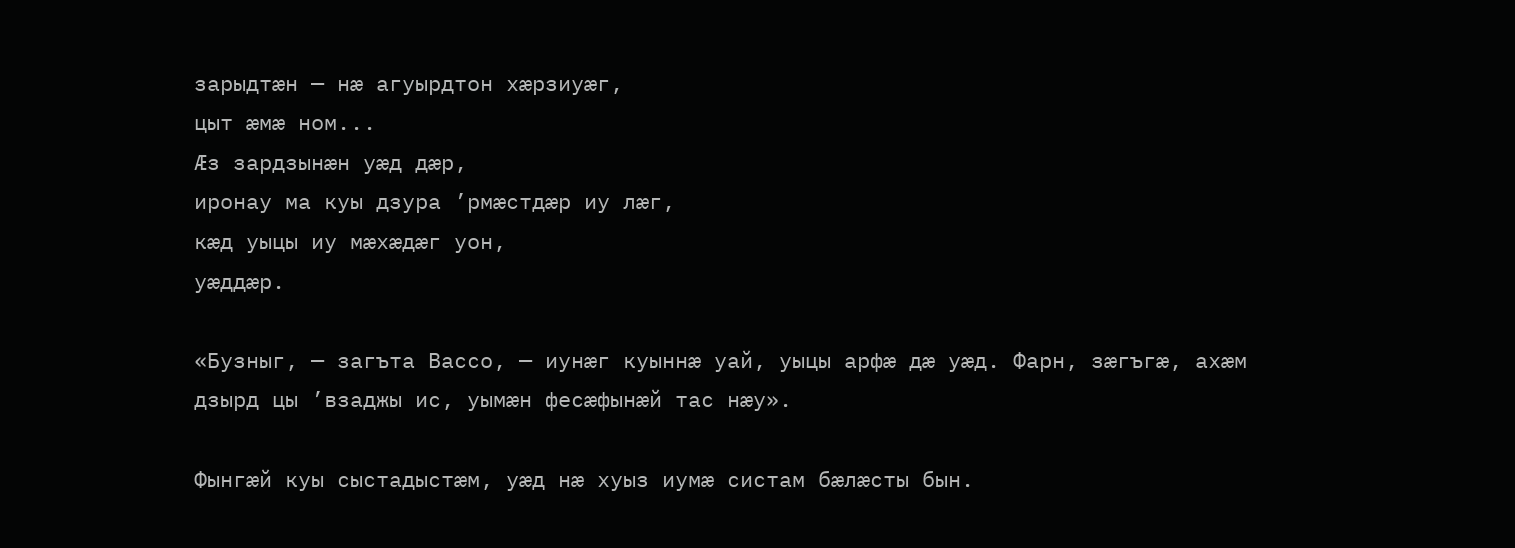зарыдтæн — нæ агуырдтон хæрзиуæг,
цыт æмæ ном...
Æз зардзынæн уæд дæр,
иронау ма куы дзура ’рмæстдæр иу лæг,
кæд уыцы иу мæхæдæг уон,
уæддæр.

«Бузныг, — загъта Вассо, — иунæг куыннæ уай, уыцы арфæ дæ уæд. Фарн, зæгъгæ, ахæм дзырд цы ’взаджы ис, уымæн фесæфынæй тас нæу».

Фынгæй куы сыстадыстæм, уæд нæ хуыз иумæ систам бæлæсты бын.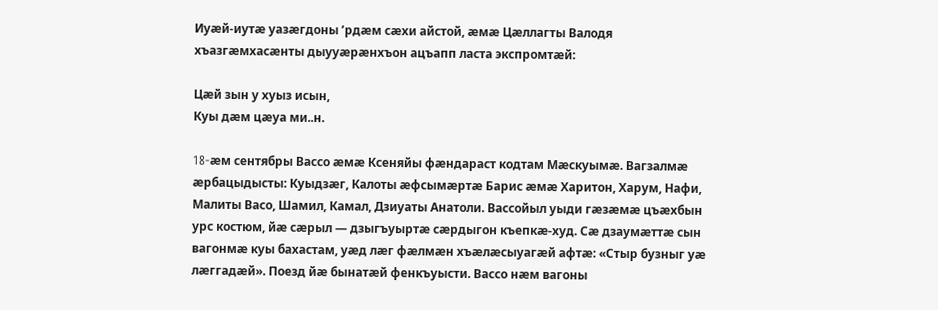Иуæй-иутæ уазæгдоны ’рдæм сæхи айстой, æмæ Цæллагты Валодя хъазгæмхасæнты дыууæрæнхъон ацъапп ласта экспромтæй:

Цæй зын у хуыз исын,
Куы дæм цæуа ми..н.

18-æм сентябры Вассо æмæ Ксеняйы фæндараст кодтам Мæскуымæ. Вагзалмæ æрбацыдысты: Куыдзæг, Калоты æфсымæртæ Барис æмæ Харитон, Харум, Нафи, Малиты Васо, Шамил, Камал, Дзиуаты Анатоли. Вассойыл уыди гæзæмæ цъæхбын урс костюм, йæ сæрыл — дзыгъуыртæ сæрдыгон къепкæ-худ. Сæ дзаумæттæ сын вагонмæ куы бахастам, уæд лæг фæлмæн хъæлæсыуагæй афтæ: «Стыр бузныг уæ лæггадæй». Поезд йæ бынатæй фенкъуысти. Вассо нæм вагоны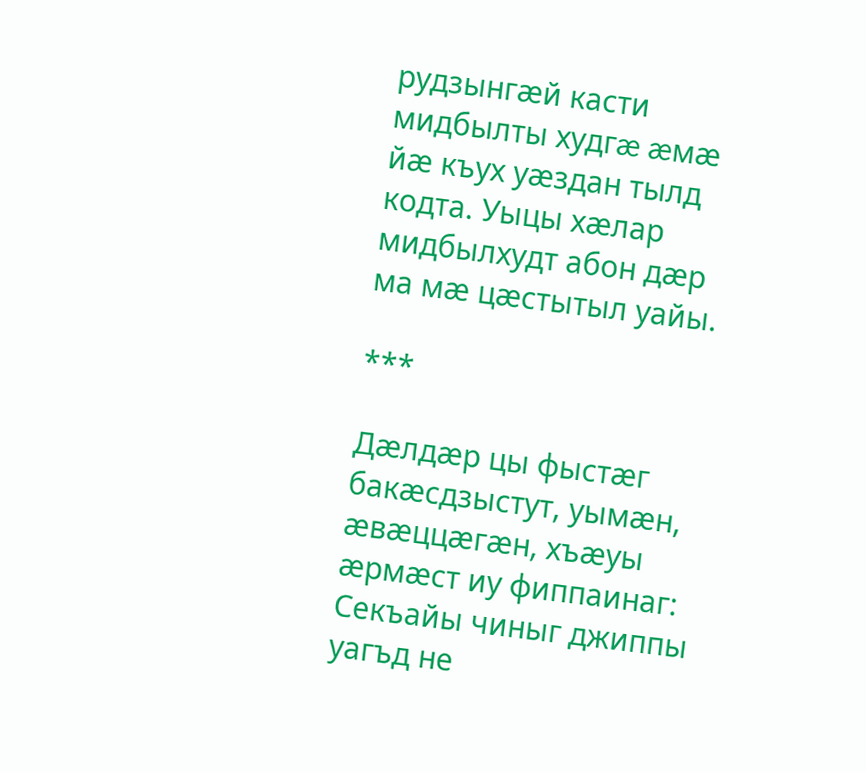рудзынгæй касти мидбылты худгæ æмæ йæ къух уæздан тылд кодта. Уыцы хæлар мидбылхудт абон дæр ма мæ цæстытыл уайы.

***

Дæлдæр цы фыстæг бакæсдзыстут, уымæн, æвæццæгæн, хъæуы æрмæст иу фиппаинаг: Секъайы чиныг джиппы уагъд не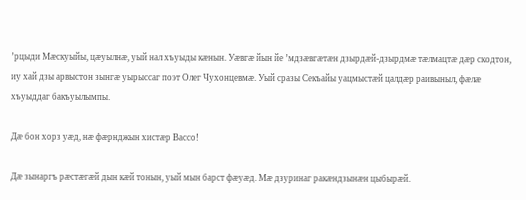’рцыди Мæскуыйы, цæуылнæ, уый нал хъуыды кæнын. Уæвгæ йын йе ’мдзæвгæтæн дзырдæй-дзырдмæ тæлмацтæ дæр скодтон, иу хай дзы арвыстон зынгæ уырыссаг поэт Олег Чухонцевмæ. Уый сразы Секъайы уацмыстæй цалдæр раивыныл, фæлæ хъуыддаг бакъуылымпы.

Дæ бон хорз уæд, нæ фæрнджын хистæр Вассо!

Дæ зынаргъ рæстæгæй дын кæй тонын, уый мын барст фæуæд. Мæ дзуринаг ракæндзынæн цыбырæй.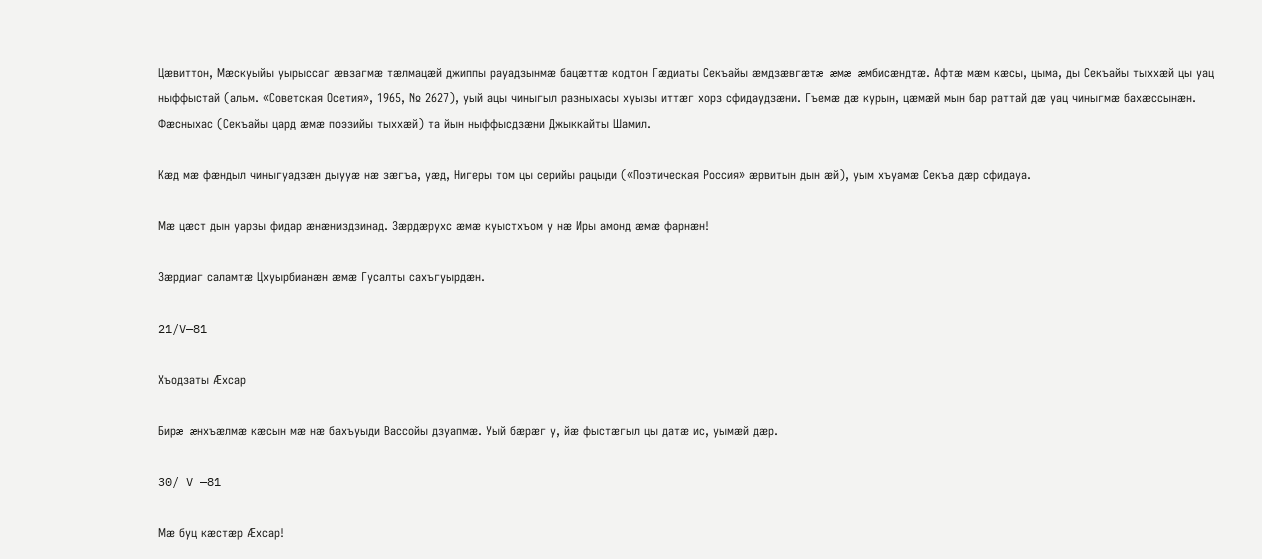Цæвиттон, Мæскуыйы уырыссаг æвзагмæ тæлмацæй джиппы рауадзынмæ бацæттæ кодтон Гæдиаты Секъайы æмдзæвгæтæ æмæ æмбисæндтæ. Афтæ мæм кæсы, цыма, ды Секъайы тыххæй цы уац ныффыстай (альм. «Советская Осетия», 1965, № 2627), уый ацы чиныгыл разныхасы хуызы иттæг хорз сфидаудзæни. Гъемæ дæ курын, цæмæй мын бар раттай дæ уац чиныгмæ бахæссынæн. Фæсныхас (Секъайы цард æмæ поэзийы тыххæй) та йын ныффысдзæни Джыккайты Шамил.

Кæд мæ фæндыл чиныгуадзæн дыууæ нæ зæгъа, уæд, Нигеры том цы серийы рацыди («Поэтическая Россия» æрвитын дын æй), уым хъуамæ Секъа дæр сфидауа.

Мæ цæст дын уарзы фидар æнæниздзинад. Зæрдæрухс æмæ куыстхъом у нæ Иры амонд æмæ фарнæн!

Зæрдиаг саламтæ Цхуырбианæн æмæ Гусалты сахъгуырдæн.

21/V—81

Хъодзаты Æхсар

Бирæ æнхъæлмæ кæсын мæ нæ бахъуыди Вассойы дзуапмæ. Уый бæрæг у, йæ фыстæгыл цы датæ ис, уымæй дæр.

30/ V —81

Мæ буц кæстæр Æхсар!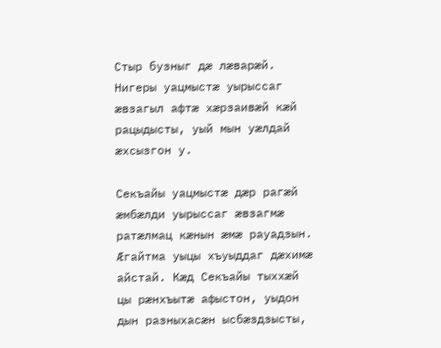Стыр бузныг дæ лæварæй. Нигеры уацмыстæ уырыссаг æвзагыл афтæ хæрзаивæй кæй рацыдысты, уый мын уæлдай æхсызгон у.

Секъайы уацмыстæ дæр рагæй æмбæлди уырыссаг æвзагмæ ратæлмац кæнын æмæ рауадзын. Æгайтма уыцы хъуыддаг дæхимæ айстай. Кæд Секъайы тыххæй цы рæнхъытæ афыстон, уыдон дын разныхасæн ысбæздзысты,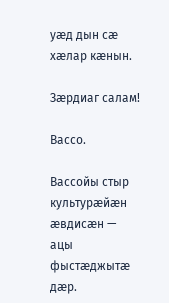уæд дын сæ хæлар кæнын.

Зæрдиаг салам!

Вассо.

Вассойы стыр культурæйæн æвдисæн — ацы фыстæджытæ дæр.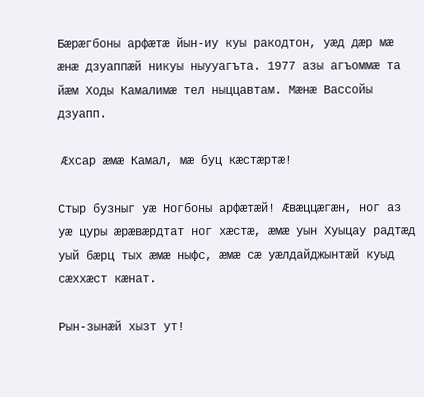Бæрæгбоны арфæтæ йын-иу куы ракодтон, уæд дæр мæ æнæ дзуаппæй никуы ныууагъта. 1977 азы агъоммæ та йæм Ходы Камалимæ тел ныццавтам. Мæнæ Вассойы дзуапп.

 Æхсар æмæ Камал, мæ буц кæстæртæ!

Стыр бузныг уæ Ногбоны арфæтæй! Æвæццæгæн, ног аз уæ цуры æрæвæрдтат ног хæстæ, æмæ уын Хуыцау радтæд уый бæрц тых æмæ ныфс, æмæ сæ уæлдайджынтæй куыд сæххæст кæнат.

Рын-зынæй хызт ут!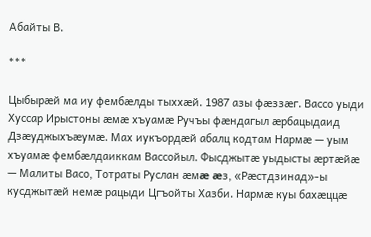Абайты В.

***

Цыбырæй ма иу фембæлды тыххæй. 1987 азы фæззæг. Вассо уыди Хуссар Ирыстоны æмæ хъуамæ Ручъы фæндагыл æрбацыдаид Дзæуджыхъæумæ. Мах иукъордæй абалц кодтам Нармæ — уым хъуамæ фембæлдаиккам Вассойыл. Фысджытæ уыдысты æртæйæ — Малиты Васо, Тотраты Руслан æмæ æз, «Рæстдзинад»-ы кусджытæй немæ рацыди Цгъойты Хазби. Нармæ куы бахæццæ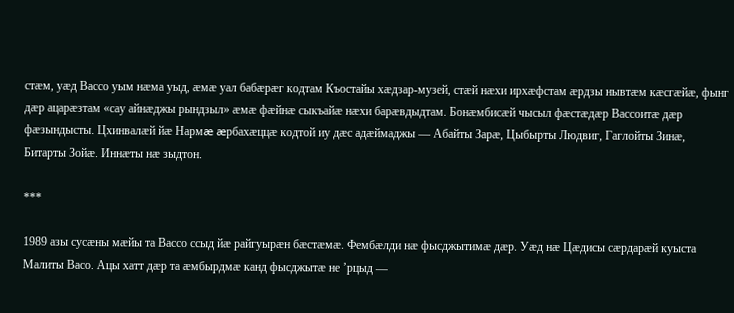стæм, уæд Вассо уым нæма уыд, æмæ уал бабæрæг кодтам Къостайы хæдзар-музей, стæй нæхи ирхæфстам æрдзы нывтæм кæсгæйæ, фынг дæр ацарæзтам «сау айнæджы рындзыл» æмæ фæйнæ сыкъайæ нæхи барæвдыдтам. Бонæмбисæй чысыл фæстæдæр Вассоитæ дæр фæзындысты. Цхинвалæй йæ Нармæ æрбахæццæ кодтой иу дæс адæймаджы — Абайты Зарæ, Цыбырты Людвиг, Гаглойты Зинæ, Битарты Зойæ. Иннæты нæ зыдтон.

***

1989 азы сусæны мæйы та Вассо ссыд йæ райгуырæн бæстæмæ. Фембæлди нæ фысджытимæ дæр. Уæд нæ Цæдисы сæрдарæй куыста Малиты Васо. Ацы хатт дæр та æмбырдмæ канд фысджытæ не ’рцыд —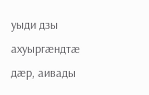уыди дзы ахуыргæндтæ дæр, аивады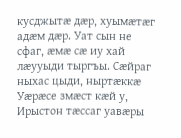кусджытæ дæр, хуымæтæг адæм дæр. Уат сын не сфаг, æмæ сæ иу хай лæууыди тыргъы. Сæйраг ныхас цыди, ныртæккæ Уæрæсе змæст кæй у, Ирыстон тæссаг уавæры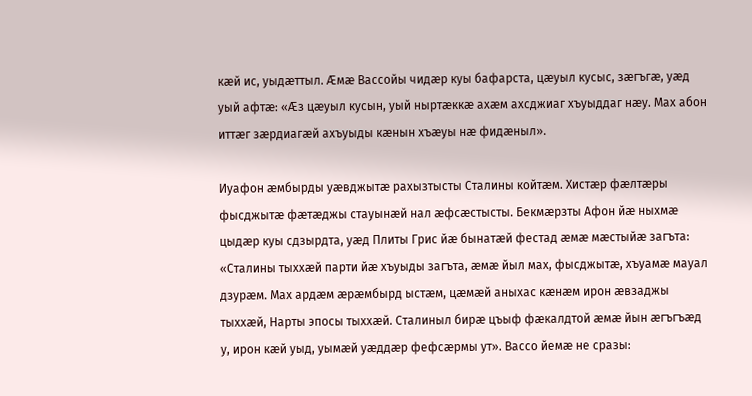кæй ис, уыдæттыл. Æмæ Вассойы чидæр куы бафарста, цæуыл кусыс, зæгъгæ, уæд уый афтæ: «Æз цæуыл кусын, уый ныртæккæ ахæм ахсджиаг хъуыддаг нæу. Мах абон иттæг зæрдиагæй ахъуыды кæнын хъæуы нæ фидæныл».

Иуафон æмбырды уæвджытæ рахызтысты Сталины койтæм. Хистæр фæлтæры фысджытæ фæтæджы стауынæй нал æфсæстысты. Бекмæрзты Афон йæ ныхмæ цыдæр куы сдзырдта, уæд Плиты Грис йæ бынатæй фестад æмæ мæстыйæ загъта: «Сталины тыххæй парти йæ хъуыды загъта, æмæ йыл мах, фысджытæ, хъуамæ мауал дзурæм. Мах ардæм æрæмбырд ыстæм, цæмæй аныхас кæнæм ирон æвзаджы тыххæй, Нарты эпосы тыххæй. Сталиныл бирæ цъыф фæкалдтой æмæ йын æгъгъæд у, ирон кæй уыд, уымæй уæддæр фефсæрмы ут». Вассо йемæ не сразы: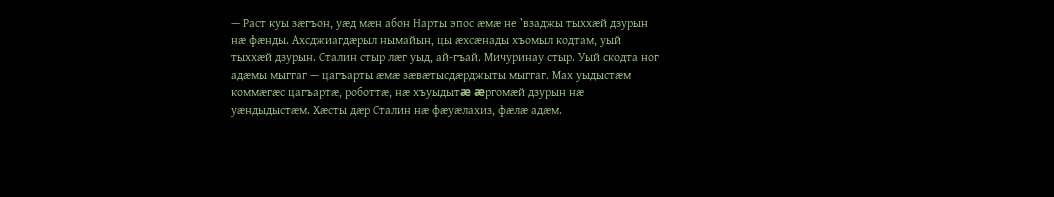— Раст куы зæгъон, уæд мæн абон Нарты эпос æмæ не ’взаджы тыххæй дзурын нæ фæнды. Ахсджиагдæрыл нымайын, цы æхсæнады хъомыл кодтам, уый тыххæй дзурын. Сталин стыр лæг уыд, ай-гъай. Мичуринау стыр. Уый скодта ног адæмы мыггаг — цагъарты æмæ зæвæтысдæрджыты мыггаг. Мах уыдыстæм коммæгæс цагъартæ, роботтæ, нæ хъуыдытæ æргомæй дзурын нæ уæндыдыстæм. Хæсты дæр Сталин нæ фæуæлахиз, фæлæ адæм.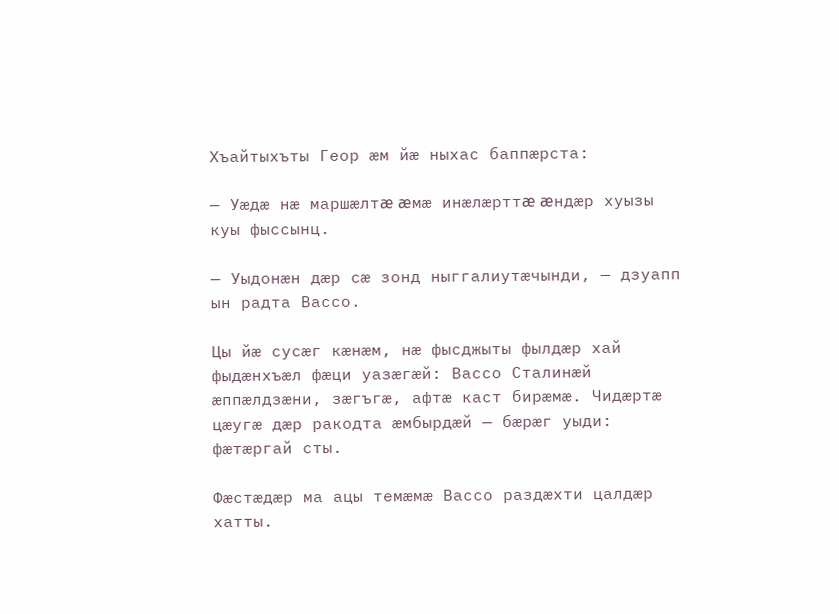Хъайтыхъты Геор æм йæ ныхас баппæрста:

— Уæдæ нæ маршæлтæ æмæ инæлæрттæ æндæр хуызы куы фыссынц.

— Уыдонæн дæр сæ зонд ныггалиутæчынди, — дзуапп ын радта Вассо.

Цы йæ сусæг кæнæм, нæ фысджыты фылдæр хай фыдæнхъæл фæци уазæгæй: Вассо Сталинæй æппæлдзæни, зæгъгæ, афтæ каст бирæмæ. Чидæртæ цæугæ дæр ракодта æмбырдæй — бæрæг уыди: фæтæргай сты.

Фæстæдæр ма ацы темæмæ Вассо раздæхти цалдæр хатты.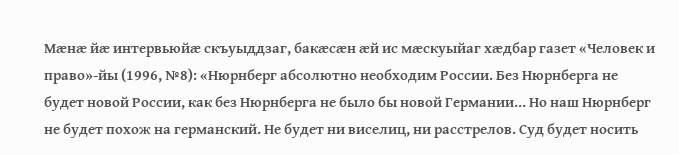Мæнæ йæ интервьюйæ скъуыддзаг, бакæсæн æй ис мæскуыйаг хæдбар газет «Человек и право»-йы (1996, №8): «Нюрнберг абсолютно необходим России. Без Нюрнберга не будет новой России, как без Нюрнберга не было бы новой Германии... Но наш Нюрнберг не будет похож на германский. Не будет ни виселиц, ни расстрелов. Суд будет носить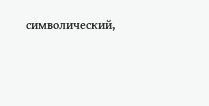символический,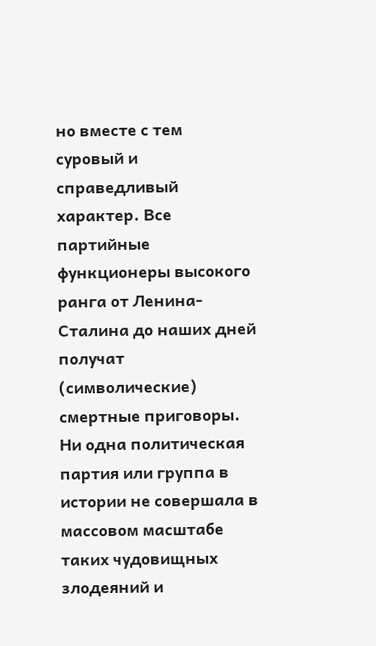но вместе с тем суровый и справедливый характер. Все партийные функционеры высокого ранга от Ленина-Сталина до наших дней получат (символические) смертные приговоры. Ни одна политическая партия или группа в истории не совершала в массовом масштабе таких чудовищных злодеяний и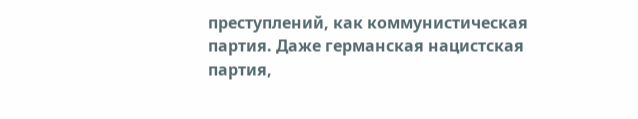преступлений, как коммунистическая партия. Даже германская нацистская партия,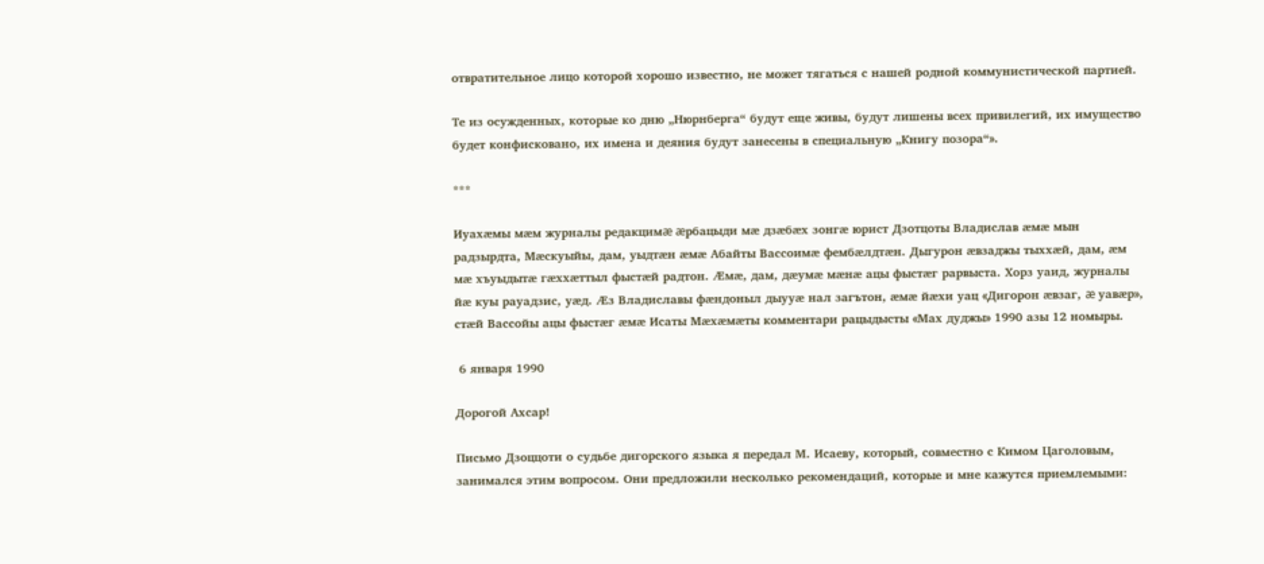отвратительное лицо которой хорошо известно, не может тягаться с нашей родной коммунистической партией.

Те из осужденных, которые ко дню „Нюрнберга“ будут еще живы, будут лишены всех привилегий, их имущество будет конфисковано, их имена и деяния будут занесены в специальную „Книгу позора“».

***

Иуахæмы мæм журналы редакцимæ æрбацыди мæ дзæбæх зонгæ юрист Дзотцоты Владислав æмæ мын радзырдта, Мæскуыйы, дам, уыдтæн æмæ Абайты Вассоимæ фембæлдтæн. Дыгурон æвзаджы тыххæй, дам, æм мæ хъуыдытæ гæххæттыл фыстæй радтон. Æмæ, дам, дæумæ мæнæ ацы фыстæг рарвыста. Хорз уаид, журналы йæ куы рауадзис, уæд. Æз Владиславы фæндоныл дыууæ нал загътон, æмæ йæхи уац «Дигорон æвзаг, æ уавæр», стæй Вассойы ацы фыстæг æмæ Исаты Мæхæмæты комментари рацыдысты «Мах дуджы» 1990 азы 12 номыры.

 6 января 1990

Дорогой Ахсар!

Письмо Дзоццоти о судьбе дигорского языка я передал М. Исаеву, который, совместно с Кимом Цаголовым, занимался этим вопросом. Они предложили несколько рекомендаций, которые и мне кажутся приемлемыми: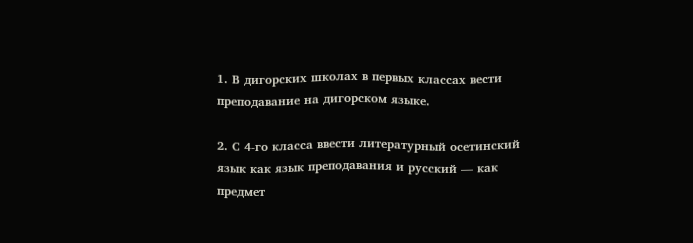1. В дигорских школах в первых классах вести преподавание на дигорском языке.

2. С 4-го класса ввести литературный осетинский язык как язык преподавания и русский — как предмет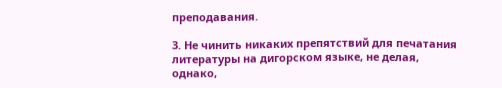преподавания.

3. Не чинить никаких препятствий для печатания литературы на дигорском языке, не делая, однако,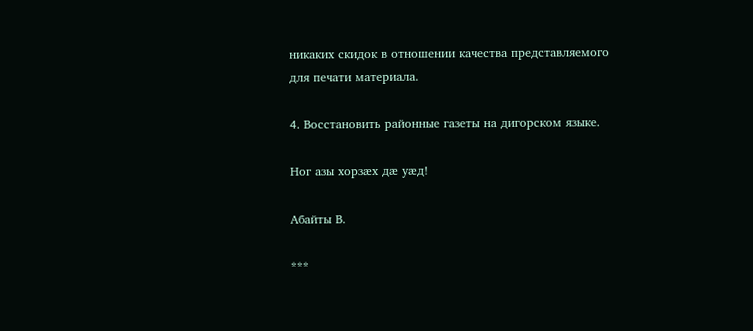никаких скидок в отношении качества представляемого для печати материала.

4. Восстановить районные газеты на дигорском языке.

Ног азы хорзæх дæ уæд!

Абайты В.

***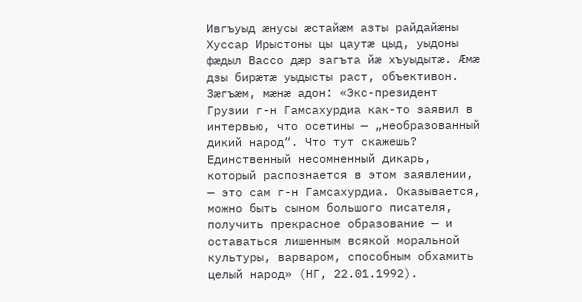Ивгъуыд æнусы æстайæм азты райдайæны Хуссар Ирыстоны цы цаутæ цыд, уыдоны фæдыл Вассо дæр загъта йæ хъуыдытæ. Æмæ дзы бирæтæ уыдысты раст, объективон. Зæгъæм, мæнæ адон: «Экс-президент Грузии г-н Гамсахурдиа как-то заявил в интервью, что осетины — „необразованный дикий народ“. Что тут скажешь? Единственный несомненный дикарь, который распознается в этом заявлении, — это сам г-н Гамсахурдиа. Оказывается, можно быть сыном большого писателя, получить прекрасное образование — и оставаться лишенным всякой моральной культуры, варваром, способным обхамить целый народ» (НГ, 22.01.1992).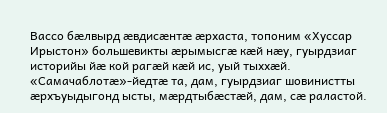Вассо бæлвырд æвдисæнтæ æрхаста, топоним «Хуссар Ирыстон» большевикты æрымысгæ кæй нæу, гуырдзиаг историйы йæ кой рагæй кæй ис, уый тыххæй. «Самачаблотæ»-йедтæ та, дам, гуырдзиаг шовинистты æрхъуыдыгонд ысты, мæрдтыбæстæй, дам, сæ раластой.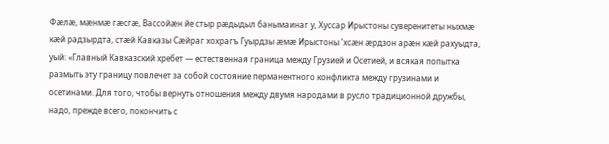Фæлæ, мæнмæ гæсгæ, Вассойæн йе стыр рæдыдыл банымаинаг у, Хуссар Ирыстоны суверенитеты ныхмæ кæй радзырдта, стæй Кавказы Сæйраг хохрагъ Гуырдзы æмæ Ирыстоны ’хсæн æрдзон арæн кæй рахуыдта, уый: «Главный Кавказский хребет — естественная граница между Грузией и Осетией, и всякая попытка размыть эту границу повлечет за собой состояние перманентного конфликта между грузинами и осетинами. Для того, чтобы вернуть отношения между двумя народами в русло традиционной дружбы, надо, прежде всего, покончить с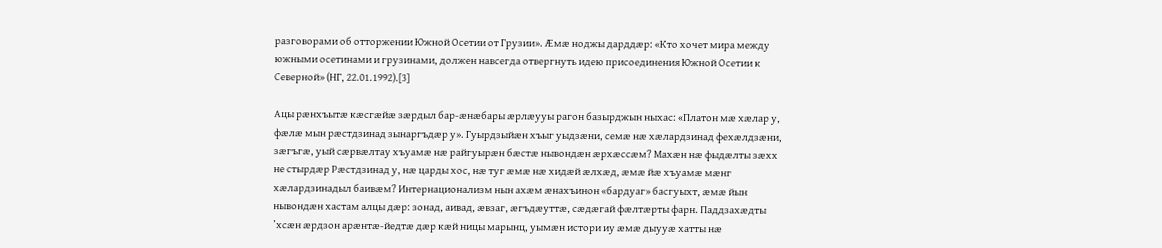разговорами об отторжении Южной Осетии от Грузии». Æмæ ноджы дарддæр: «Кто хочет мира между южными осетинами и грузинами, должен навсегда отвергнуть идею присоединения Южной Осетии к Северной» (НГ, 22.01.1992).[3]

Ацы рæнхъытæ кæсгæйæ зæрдыл бар-æнæбары æрлæууы рагон базырджын ныхас: «Платон мæ хæлар у, фæлæ мын рæстдзинад зынаргъдæр у». Гуырдзыйæн хъыг уыдзæни, семæ нæ хæлардзинад фехæлдзæни, зæгъгæ, уый сæрвæлтау хъуамæ нæ райгуырæн бæстæ нывондæн æрхæссæм? Махæн нæ фыдæлты зæхх не стырдæр Рæстдзинад у, нæ царды хос, нæ туг æмæ нæ хидæй æлхæд, æмæ йæ хъуамæ мæнг хæлардзинадыл баивæм? Интернационализм нын ахæм æнахъинон «бардуаг» басгуыхт, æмæ йын нывондæн хастам алцы дæр: зонад, аивад, æвзаг, æгъдæуттæ, сæдæгай фæлтæрты фарн. Паддзахæдты ’хсæн æрдзон арæнтæ-йедтæ дæр кæй ницы марынц, уымæн истори иу æмæ дыууæ хатты нæ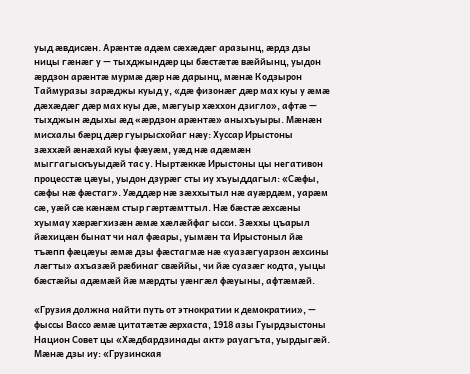уыд æвдисæн. Арæнтæ адæм сæхæдæг аразынц, æрдз дзы ницы гæнæг у — тыхджындæр цы бæстæтæ вæййынц, уыдон æрдзон арæнтæ мурмæ дæр нæ дарынц, мæнæ Кодзырон Таймуразы зарæджы куыд у, «дæ физонæг дæр мах куы у æмæ дæхæдæг дæр мах куы дæ, мæгуыр хæххон дзигло», афтæ — тыхджын æдыхы æд «æрдзон арæнтæ» аныхъуыры. Мæнæн мисхалы бæрц дæр гуырысхойаг нæу: Хуссар Ирыстоны зæххæй æнæхай куы фæуæм, уæд нæ адæмæн мыггагыскъуыдæй тас у. Ныртæккæ Ирыстоны цы негативон процесстæ цæуы, уыдон дзурæг сты иу хъуыддагыл: «Сæфы, сæфы нæ фæстаг». Уæддæр нæ зæххытыл нæ ауæрдæм, уарæм сæ, уæй сæ кæнæм стыр гæртæмттыл. Нæ бæстæ æхсæны хуымау хæрæгхизæн æмæ хæлæйфаг ысси. Зæххы цъарыл йæхицæн бынат чи нал фæары, уымæн та Ирыстоныл йæ тъæпп фæцæуы æмæ дзы фæстагмæ нæ «уазæгуарзон æхсины лæгты» ахъазæй рæбинаг свæййы, чи йæ суазæг кодта, уыцы бæстæйы адæмæй йæ мæрдты уæнгæл фæуыны, афтæмæй.

«Грузия должна найти путь от этнократии к демократии», — фыссы Вассо æмæ цитатæтæ æрхаста, 1918 азы Гуырдзыстоны Национ Совет цы «Хæдбардзинады акт» рауагъта, уырдыгæй. Мæнæ дзы иу: «Грузинская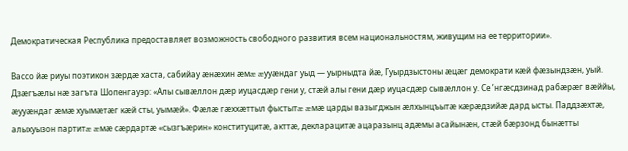Демократическая Республика предоставляет возможность свободного развития всем национальностям, живущим на ее территории».

Вассо йæ риуы поэтикон зæрдæ хаста, сабийау æнæхин æмæ æууæндаг уыд — уырныдта йæ, Гуырдзыстоны æцæг демократи кæй фæзындзæн, уый. Дзæгъæлы нæ загъта Шопенгауэр: «Алы сывæллон дæр иуцасдæр гени у, стæй алы гени дæр иуцасдæр сывæллон у. Се ’нгæсдзинад рабæрæг вæййы, æууæндаг æмæ хуымæтæг кæй сты, уымæй». Фæлæ гæххæттыл фыстытæ æмæ царды вазыгджын æлхынцъытæ кæрæдзийæ дард ысты. Паддзæхтæ, алыхуызон партитæ æмæ сæрдартæ «сызгъæрин» конституцитæ, акттæ, декларацитæ ацаразынц адæмы асайынæн, стæй бæрзонд бынæтты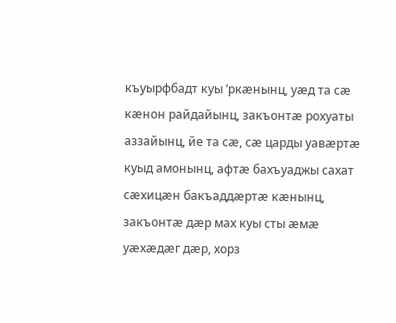къуырфбадт куы ’ркæнынц, уæд та сæ кæнон райдайынц, закъонтæ рохуаты аззайынц, йе та сæ, сæ царды уавæртæ куыд амонынц, афтæ бахъуаджы сахат сæхицæн бакъаддæртæ кæнынц, закъонтæ дæр мах куы сты æмæ уæхæдæг дæр, хорз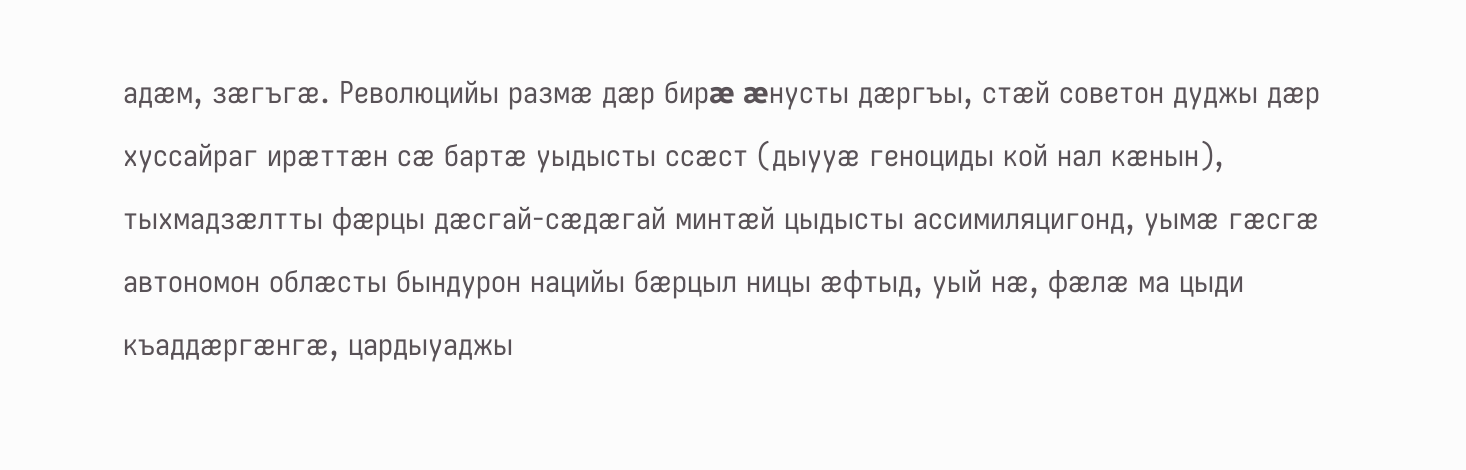адæм, зæгъгæ. Революцийы размæ дæр бирæ æнусты дæргъы, стæй советон дуджы дæр хуссайраг ирæттæн сæ бартæ уыдысты ссæст (дыууæ геноциды кой нал кæнын), тыхмадзæлтты фæрцы дæсгай-сæдæгай минтæй цыдысты ассимиляцигонд, уымæ гæсгæ автономон облæсты бындурон нацийы бæрцыл ницы æфтыд, уый нæ, фæлæ ма цыди къаддæргæнгæ, цардыуаджы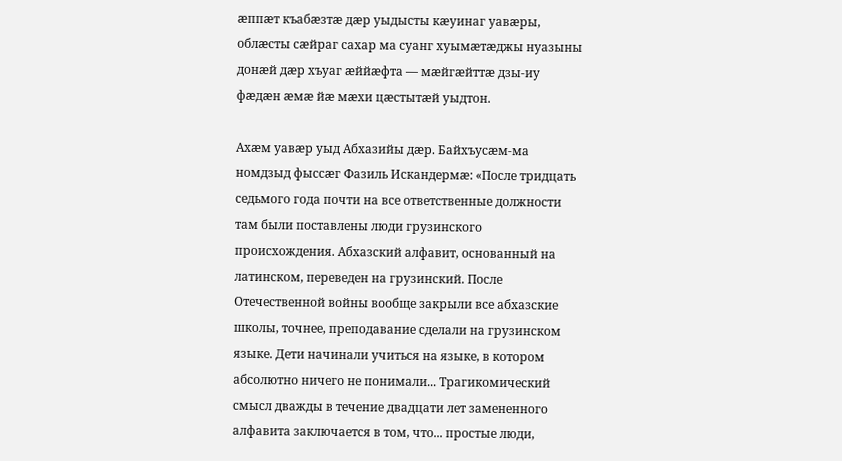æппæт къабæзтæ дæр уыдысты кæуинаг уавæры, облæсты сæйраг сахар ма суанг хуымæтæджы нуазыны донæй дæр хъуаг æййæфта — мæйгæйттæ дзы-иу фæдæн æмæ йæ мæхи цæстытæй уыдтон.

Ахæм уавæр уыд Абхазийы дæр. Байхъусæм-ма номдзыд фыссæг Фазиль Искандермæ: «После тридцать седьмого года почти на все ответственные должности там были поставлены люди грузинского происхождения. Абхазский алфавит, основанный на латинском, переведен на грузинский. После Отечественной войны вообще закрыли все абхазские школы, точнее, преподавание сделали на грузинском языке. Дети начинали учиться на языке, в котором абсолютно ничего не понимали... Трагикомический смысл дважды в течение двадцати лет замененного алфавита заключается в том, что... простые люди,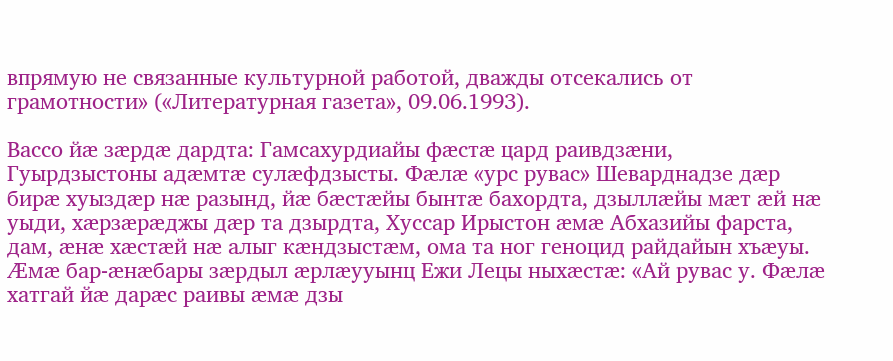впрямую не связанные культурной работой, дважды отсекались от грамотности» («Литературная газета», 09.06.1993).

Вассо йæ зæрдæ дардта: Гамсахурдиайы фæстæ цард раивдзæни, Гуырдзыстоны адæмтæ сулæфдзысты. Фæлæ «урс рувас» Шеварднадзе дæр бирæ хуыздæр нæ разынд, йæ бæстæйы бынтæ бахордта, дзыллæйы мæт æй нæ уыди, хæрзæрæджы дæр та дзырдта, Хуссар Ирыстон æмæ Абхазийы фарста, дам, æнæ хæстæй нæ алыг кæндзыстæм, ома та ног геноцид райдайын хъæуы. Æмæ бар-æнæбары зæрдыл æрлæууынц Ежи Лецы ныхæстæ: «Ай рувас у. Фæлæ хатгай йæ дарæс раивы æмæ дзы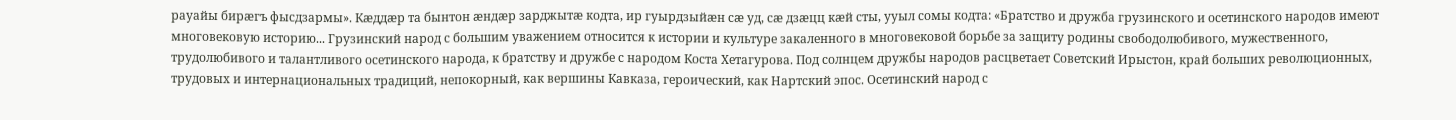рауайы бирæгъ фысдзармы». Кæддæр та бынтон æндæр зарджытæ кодта, ир гуырдзыйæн сæ уд, сæ дзæцц кæй сты, ууыл сомы кодта: «Братство и дружба грузинского и осетинского народов имеют многовековую историю... Грузинский народ с большим уважением относится к истории и культуре закаленного в многовековой борьбе за защиту родины свободолюбивого, мужественного, трудолюбивого и талантливого осетинского народа, к братству и дружбе с народом Коста Хетагурова. Под солнцем дружбы народов расцветает Советский Ирыстон, край больших революционных, трудовых и интернациональных традиций, непокорный, как вершины Кавказа, героический, как Нартский эпос. Осетинский народ с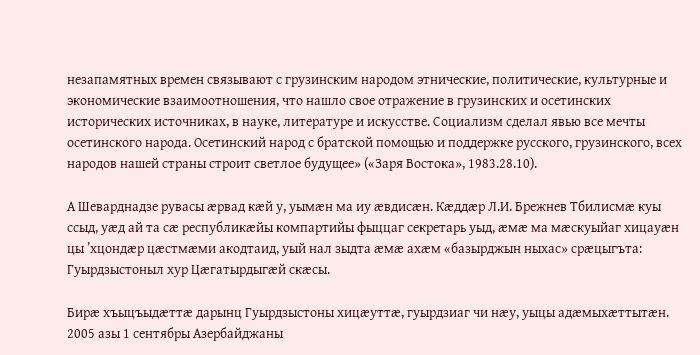незапамятных времен связывают с грузинским народом этнические, политические, культурные и экономические взаимоотношения, что нашло свое отражение в грузинских и осетинских исторических источниках, в науке, литературе и искусстве. Социализм сделал явью все мечты осетинского народа. Осетинский народ с братской помощью и поддержке русского, грузинского, всех народов нашей страны строит светлое будущее» («Заря Востока», 1983.28.10).

А Шеварднадзе рувасы æрвад кæй у, уымæн ма иу æвдисæн. Кæддæр Л.И. Брежнев Тбилисмæ куы ссыд, уæд ай та сæ республикæйы компартийы фыццаг секретарь уыд, æмæ ма мæскуыйаг хицауæн цы ’хцондæр цæстмæми акодтаид, уый нал зыдта æмæ ахæм «базырджын ныхас» срæцыгъта: Гуырдзыстоныл хур Цæгатырдыгæй скæсы.

Бирæ хъыцъыдæттæ дарынц Гуырдзыстоны хицæуттæ, гуырдзиаг чи нæу, уыцы адæмыхæттытæн. 2005 азы 1 сентябры Азербайджаны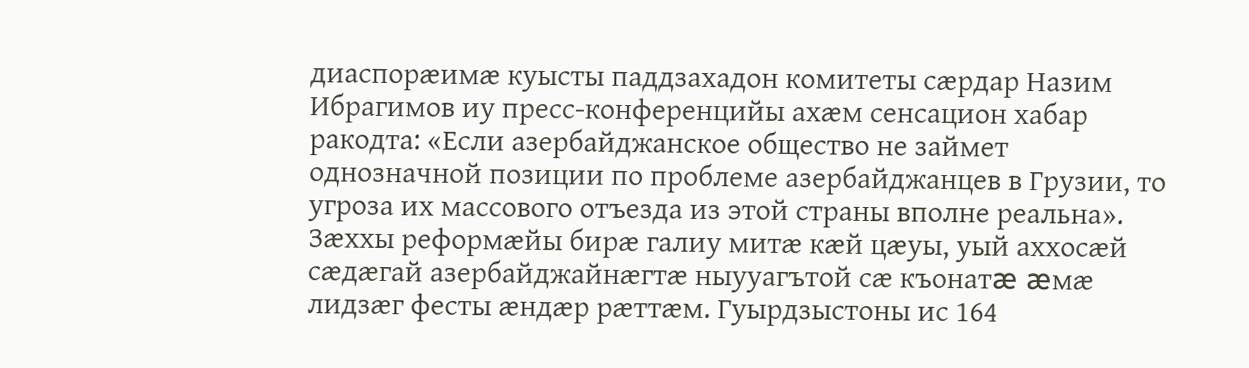диаспорæимæ куысты паддзахадон комитеты сæрдар Назим Ибрагимов иу пресс-конференцийы ахæм сенсацион хабар ракодта: «Если азербайджанское общество не займет однозначной позиции по проблеме азербайджанцев в Грузии, то угроза их массового отъезда из этой страны вполне реальна». Зæххы реформæйы бирæ галиу митæ кæй цæуы, уый аххосæй сæдæгай азербайджайнæгтæ ныууагътой сæ къонатæ æмæ лидзæг фесты æндæр рæттæм. Гуырдзыстоны ис 164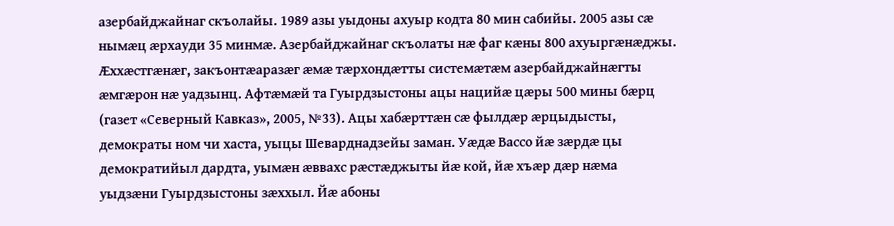азербайджайнаг скъолайы. 1989 азы уыдоны ахуыр кодта 80 мин сабийы. 2005 азы сæ нымæц æрхауди 35 минмæ. Азербайджайнаг скъолаты нæ фаг кæны 800 ахуыргæнæджы. Æххæстгæнæг, закъонтæаразæг æмæ тæрхондæтты системæтæм азербайджайнæгты æмгæрон нæ уадзынц. Афтæмæй та Гуырдзыстоны ацы нацийæ цæры 500 мины бæрц (газет «Северный Кавказ», 2005, №33). Ацы хабæрттæн сæ фылдæр æрцыдысты, демократы ном чи хаста, уыцы Шеварднадзейы заман. Уæдæ Вассо йæ зæрдæ цы демократийыл дардта, уымæн æввахс рæстæджыты йæ кой, йæ хъæр дæр нæма уыдзæни Гуырдзыстоны зæххыл. Йæ абоны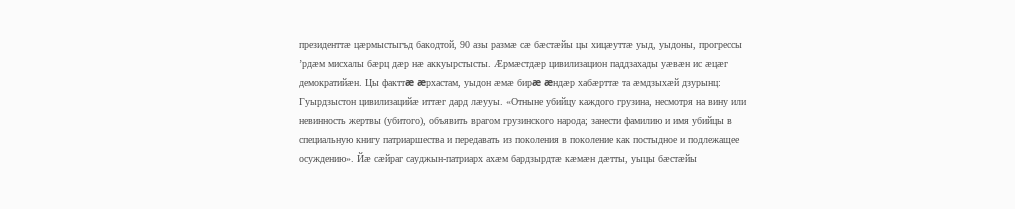президенттæ цæрмыстыгъд бакодтой, 90 азы размæ сæ бæстæйы цы хицæуттæ уыд, уыдоны, прогрессы ’рдæм мисхалы бæрц дæр нæ аккуырстысты. Æрмæстдæр цивилизацион паддзахады уæвæн ис æцæг демократийæн. Цы факттæ æрхастам, уыдон æмæ бирæ æндæр хабæрттæ та æмдзыхæй дзурынц: Гуырдзыстон цивилизацийæ иттæг дард лæууы. «Отныне убийцу каждого грузина, несмотря на вину или невинность жертвы (убитого), объявить врагом грузинского народа; занести фамилию и имя убийцы в специальную книгу патриаршества и передавать из поколения в поколение как постыдное и подлежащее осуждению». Йæ сæйраг сауджын-патриарх ахæм бардзырдтæ кæмæн дæтты, уыцы бæстæйы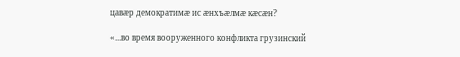цавæр демократимæ ис æнхъæлмæ кæсæн?

«...во время вооруженного конфликта грузинский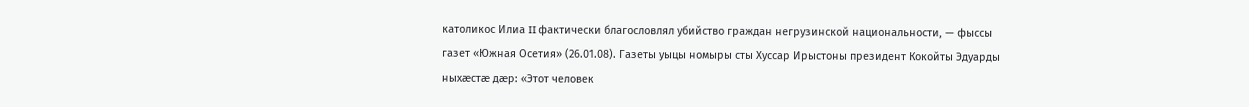католикос Илиа II фактически благословлял убийство граждан негрузинской национальности, — фыссы газет «Южная Осетия» (26.01.08). Газеты уыцы номыры сты Хуссар Ирыстоны президент Кокойты Эдуарды ныхæстæ дæр: «Этот человек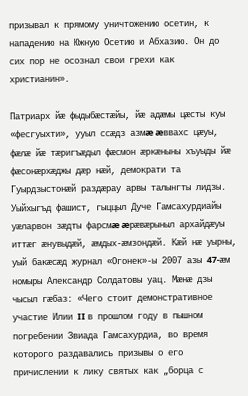призывал к прямому уничтожению осетин, к нападению на Южную Осетию и Абхазию. Он до сих пор не осознал свои грехи как христианин».

Патриарх йæ фыдыбæстæйы, йæ адæмы цæсты куы «фесгуыхти», ууыл ссæдз азмæ æввахс цæуы, фæлæ йæ тæригъæдыл фæсмон æркæныны хъуыды йæ фæсонæрхæджы дæр нæй, демократи та Гуырдзыстонæй раздæрау арвы талынгты лидзы. Уыйхыгъд фашист, гыццыл Дуче Гамсахурдиайы уæларвон зæдты фарсмæ æрæвæрыныл архайдæуы иттæг æнувыдæй, æмдых-æмзондæй. Кæй нæ уырны, уый бакæсæд журнал «Огонек»-ы 2007 азы 47-æм номыры Александр Солдатовы уац. Мæнæ дзы чысыл гæбаз: «Чего стоит демонстративное участие Илии II в прошлом году в пышном погребении Звиада Гамсахурдиа, во время которого раздавались призывы о его причислении к лику святых как „борца с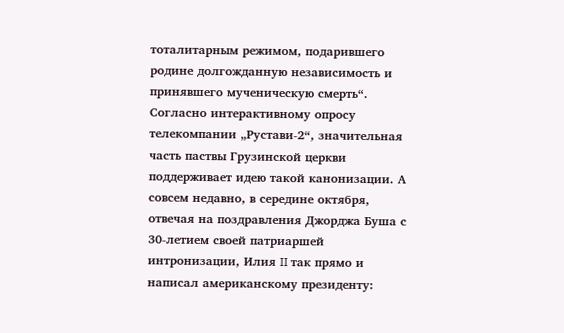тоталитарным режимом, подарившего родине долгожданную независимость и принявшего мученическую смерть“. Согласно интерактивному опросу телекомпании „Рустави-2“, значительная часть паствы Грузинской церкви поддерживает идею такой канонизации. А совсем недавно, в середине октября, отвечая на поздравления Джорджа Буша с 30-летием своей патриаршей интронизации, Илия II так прямо и написал американскому президенту: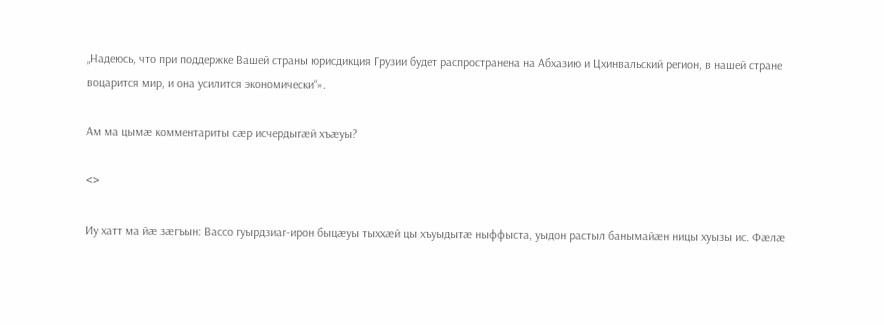„Надеюсь, что при поддержке Вашей страны юрисдикция Грузии будет распространена на Абхазию и Цхинвальский регион, в нашей стране воцарится мир, и она усилится экономически“».

Ам ма цымæ комментариты сæр исчердыгæй хъæуы?

<>

Иу хатт ма йæ зæгъын: Вассо гуырдзиаг-ирон быцæуы тыххæй цы хъуыдытæ ныффыста, уыдон растыл банымайæн ницы хуызы ис. Фæлæ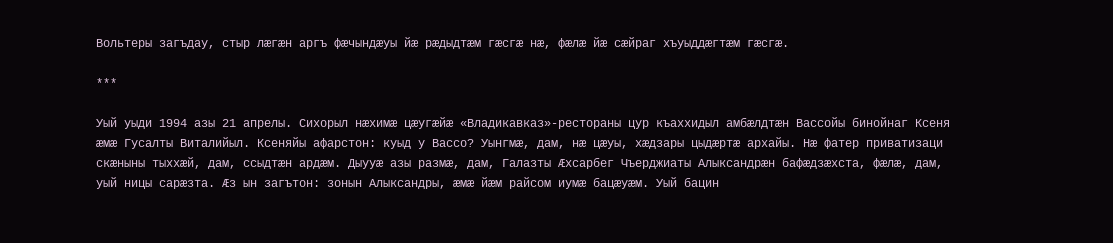Вольтеры загъдау, стыр лæгæн аргъ фæчындæуы йæ рæдыдтæм гæсгæ нæ, фæлæ йæ сæйраг хъуыддæгтæм гæсгæ.

***

Уый уыди 1994 азы 21 апрелы. Сихорыл нæхимæ цæугæйæ «Владикавказ»-рестораны цур къаххидыл амбæлдтæн Вассойы бинойнаг Ксеня æмæ Гусалты Виталийыл. Ксеняйы афарстон: куыд у Вассо? Уынгмæ, дам, нæ цæуы, хæдзары цыдæртæ архайы. Нæ фатер приватизаци скæныны тыххæй, дам, ссыдтæн ардæм. Дыууæ азы размæ, дам, Галазты Æхсарбег Чъерджиаты Алыксандрæн бафæдзæхста, фæлæ, дам, уый ницы сарæзта. Æз ын загътон: зонын Алыксандры, æмæ йæм райсом иумæ бацæуæм. Уый бацин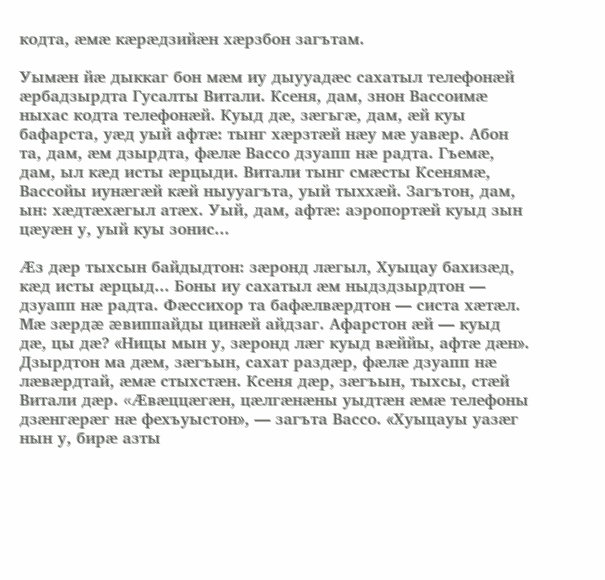кодта, æмæ кæрæдзийæн хæрзбон загътам.

Уымæн йæ дыккаг бон мæм иу дыууадæс сахатыл телефонæй æрбадзырдта Гусалты Витали. Ксеня, дам, знон Вассоимæ ныхас кодта телефонæй. Куыд дæ, зæгьгæ, дам, æй куы бафарста, уæд уый афтæ: тынг хæрзтæй нæу мæ уавæр. Абон та, дам, æм дзырдта, фæлæ Вассо дзуапп нæ радта. Гъемæ, дам, ыл кæд исты æрцыди. Витали тынг смæсты Ксенямæ, Вассойы иунæгæй кæй ныууагъта, уый тыххæй. Загътон, дам, ын: хæдтæхæгыл атæх. Уый, дам, афтæ: аэропортæй куыд зын цæуæн у, уый куы зонис...

Æз дæр тыхсын байдыдтон: зæронд лæгыл, Хуыцау бахизæд, кæд исты æрцыд... Боны иу сахатыл æм ныдздзырдтон — дзуапп нæ радта. Фæссихор та бафæлвæрдтон — систа хæтæл. Мæ зæрдæ æвиппайды цинæй айдзаг. Афарстон æй — куыд дæ, цы дæ? «Ницы мын у, зæронд лæг куыд вæййы, афтæ дæн». Дзырдтон ма дæм, зæгъын, сахат раздæр, фæлæ дзуапп нæ лæвæрдтай, æмæ стыхстæн. Ксеня дæр, зæгъын, тыхсы, стæй Витали дæр. «Æвæццæгæн, цæлгæнæны уыдтæн æмæ телефоны дзæнгæрæг нæ фехъуыстон», — загъта Вассо. «Хуыцауы уазæг нын у, бирæ азты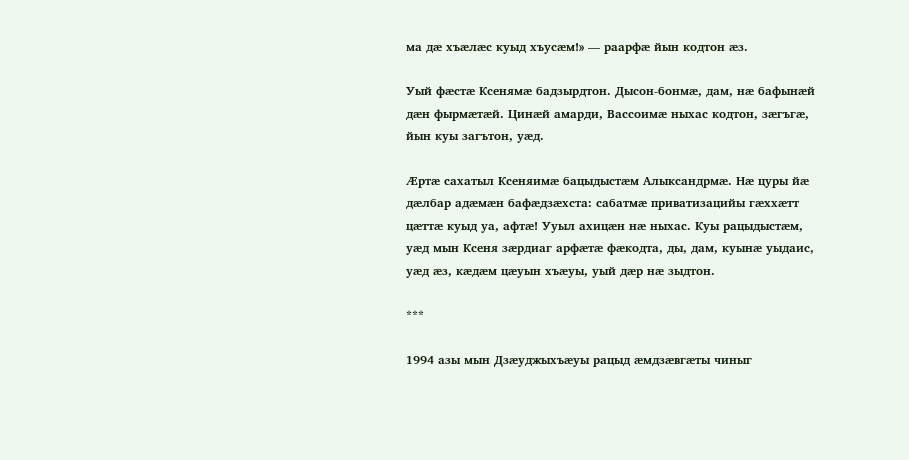ма дæ хъæлæс куыд хъусæм!» — раарфæ йын кодтон æз.

Уый фæстæ Ксенямæ бадзырдтон. Дысон-бонмæ, дам, нæ бафынæй дæн фырмæтæй. Цинæй амарди, Вассоимæ ныхас кодтон, зæгъгæ, йын куы загътон, уæд.

Æртæ сахатыл Ксеняимæ бацыдыстæм Алыксандрмæ. Нæ цуры йæ дæлбар адæмæн бафæдзæхста: сабатмæ приватизацийы гæххæтт цæттæ куыд уа, афтæ! Ууыл ахицæн нæ ныхас. Куы рацыдыстæм, уæд мын Ксеня зæрдиаг арфæтæ фæкодта, ды, дам, куынæ уыдаис, уæд æз, кæдæм цæуын хъæуы, уый дæр нæ зыдтон.

***

1994 азы мын Дзæуджыхъæуы рацыд æмдзæвгæты чиныг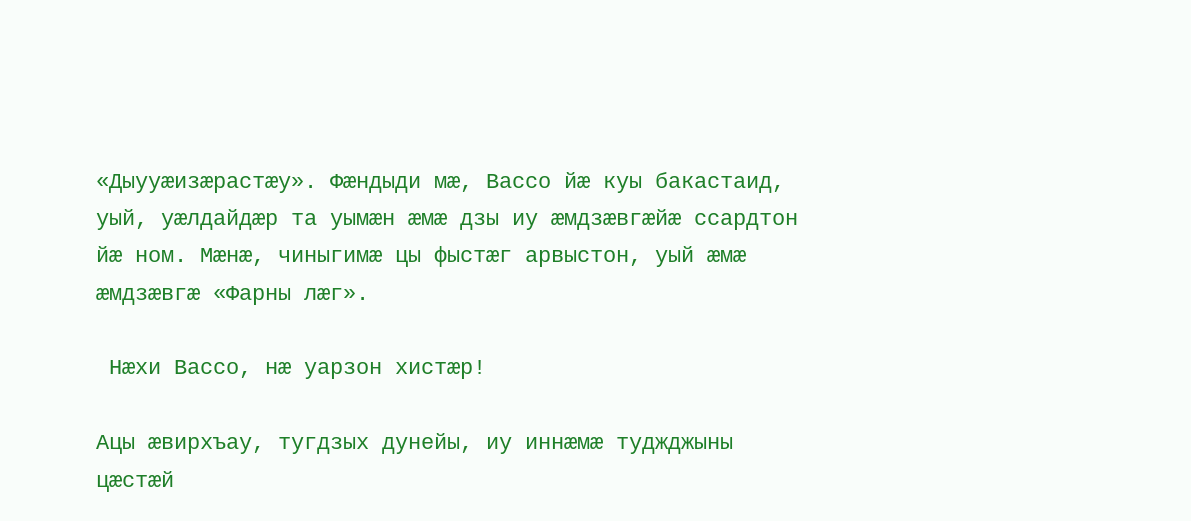«Дыууæизæрастæу». Фæндыди мæ, Вассо йæ куы бакастаид, уый, уæлдайдæр та уымæн æмæ дзы иу æмдзæвгæйæ ссардтон йæ ном. Мæнæ, чиныгимæ цы фыстæг арвыстон, уый æмæ æмдзæвгæ «Фарны лæг».

 Нæхи Вассо, нæ уарзон хистæр!

Ацы æвирхъау, тугдзых дунейы, иу иннæмæ туджджыны цæстæй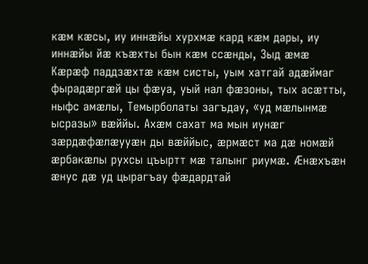кæм кæсы, иу иннæйы хурхмæ кард кæм дары, иу иннæйы йæ къæхты бын кæм ссæнды, Зыд æмæ Кæрæф паддзæхтæ кæм систы, уым хатгай адæймаг фырадæргæй цы фæуа, уый нал фæзоны, тых асæтты, ныфс амæлы, Темырболаты загъдау, «уд мæлынмæ ысразы» вæййы. Ахæм сахат ма мын иунæг зæрдæфæлæууæн ды вæййыс, æрмæст ма дæ номæй æрбакæлы рухсы цъыртт мæ талынг риумæ. Æнæхъæн æнус дæ уд цырагъау фæдардтай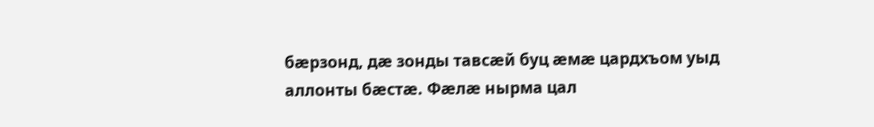бæрзонд, дæ зонды тавсæй буц æмæ цардхъом уыд аллонты бæстæ. Фæлæ нырма цал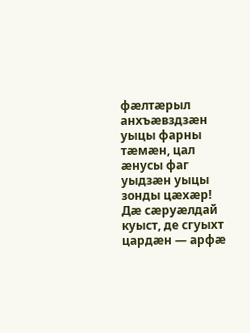фæлтæрыл анхъæвздзæн уыцы фарны тæмæн, цал æнусы фаг уыдзæн уыцы зонды цæхæр! Дæ сæруæлдай куыст, де сгуыхт цардæн — арфæ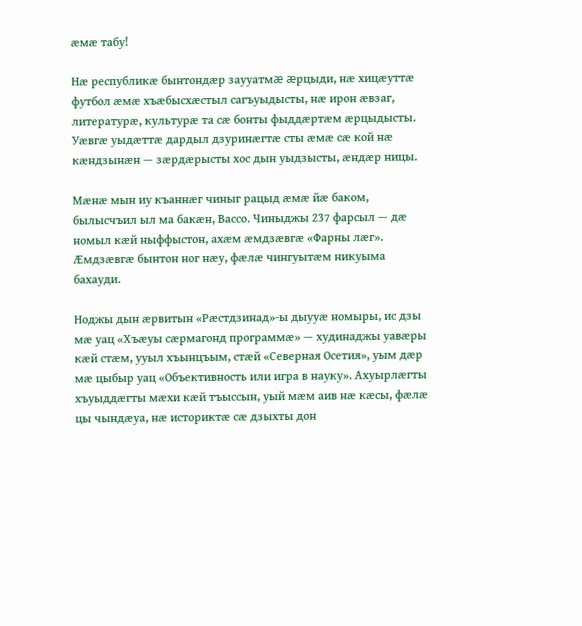æмæ табу!

Нæ республикæ бынтондæр заууатмæ æрцыди, нæ хицæуттæ футбол æмæ хъæбысхæстыл сагъуыдысты, нæ ирон æвзаг, литературæ, культурæ та сæ бонты фыддæртæм æрцыдысты. Уæвгæ уыдæттæ дардыл дзуринæгтæ сты æмæ сæ кой нæ кæндзынæн — зæрдæрысты хос дын уыдзысты, æндæр ницы.

Мæнæ мын иу къаннæг чиныг рацыд æмæ йæ баком, былысчъил ыл ма бакæн, Вассо. Чиныджы 237 фарсыл — дæ номыл кæй ныффыстон, ахæм æмдзæвгæ «Фарны лæг». Æмдзæвгæ бынтон ног нæу, фæлæ чингуытæм никуыма бахауди.

Ноджы дын æрвитын «Рæстдзинад»-ы дыууæ номыры, ис дзы мæ уац «Хъæуы сæрмагонд программæ» — худинаджы уавæры кæй стæм, ууыл хъынцъым, стæй «Северная Осетия», уым дæр мæ цыбыр уац «Объективность или игра в науку». Ахуырлæгты хъуыддæгты мæхи кæй тъыссын, уый мæм аив нæ кæсы, фæлæ цы чындæуа, нæ историктæ сæ дзыхты дон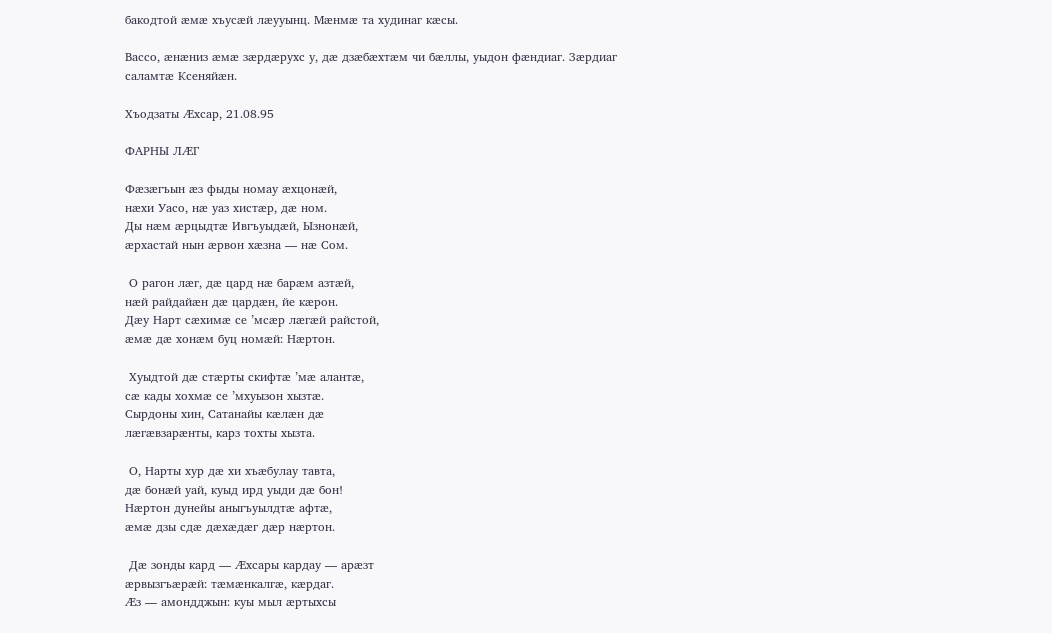бакодтой æмæ хъусæй лæууынц. Мæнмæ та худинаг кæсы.

Вассо, æнæниз æмæ зæрдæрухс у, дæ дзæбæхтæм чи бæллы, уыдон фæндиаг. Зæрдиаг саламтæ Ксеняйæн.

Хъодзаты Æхсар, 21.08.95

ФАРНЫ ЛÆГ

Фæзæгъын æз фыды номау æхцонæй,
нæхи Уасо, нæ уаз хистæр, дæ ном.
Ды нæм æрцыдтæ Ивгъуыдæй, Ызнонæй,
æрхастай нын æрвон хæзна — нæ Сом.

 О рагон лæг, дæ цард нæ барæм азтæй,
нæй райдайæн дæ цардæн, йе кæрон.
Дæу Нарт сæхимæ се ’мсæр лæгæй райстой,
æмæ дæ хонæм буц номæй: Нæртон.

 Хуыдтой дæ стæрты скифтæ ’мæ алантæ,
сæ кады хохмæ се ’мхуызон хызтæ.
Сырдоны хин, Сатанайы кæлæн дæ
лæгæвзарæнты, карз тохты хызта.

 О, Нарты хур дæ хи хъæбулау тавта,
дæ бонæй уай, куыд ирд уыди дæ бон!
Нæртон дунейы аныгъуылдтæ афтæ,
æмæ дзы сдæ дæхæдæг дæр нæртон.

 Дæ зонды кард — Æхсары кардау — арæзт
æрвызгъæрæй: тæмæнкалгæ, кæрдаг.
Æз — амондджын: куы мыл æртыхсы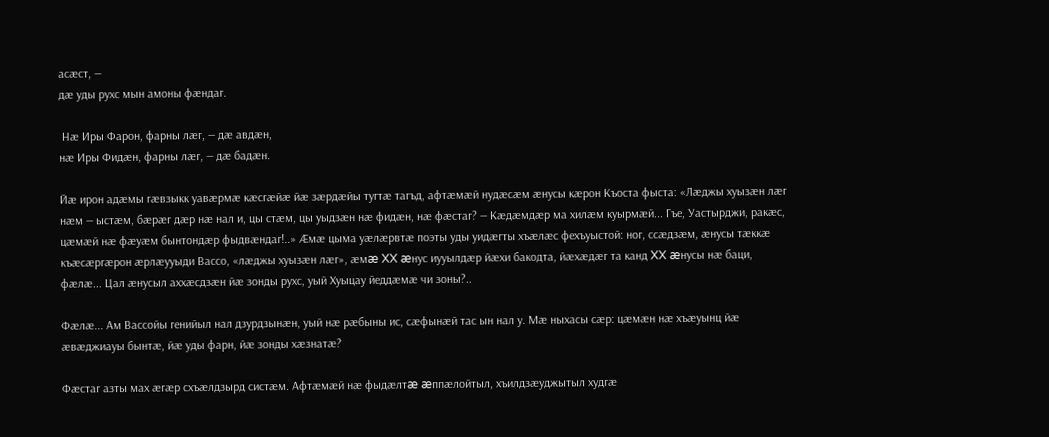асæст, —
дæ уды рухс мын амоны фæндаг.

 Нæ Иры Фарон, фарны лæг, — дæ авдæн,
нæ Иры Фидæн, фарны лæг, — дæ бадæн.

Йæ ирон адæмы гæвзыкк уавæрмæ кæсгæйæ йæ зæрдæйы тугтæ тагъд, афтæмæй нудæсæм æнусы кæрон Къоста фыста: «Лæджы хуызæн лæг нæм — ыстæм, бæрæг дæр нæ нал и, цы стæм, цы уыдзæн нæ фидæн, нæ фæстаг? — Кæдæмдæр ма хилæм куырмæй... Гъе, Уастырджи, ракæс, цæмæй нæ фæуæм бынтондæр фыдвæндаг!..» Æмæ цыма уæлæрвтæ поэты уды уидæгты хъæлæс фехъуыстой: ног, ссæдзæм, æнусы тæккæ къæсæргæрон æрлæууыди Вассо, «лæджы хуызæн лæг», æмæ XX æнус иууылдæр йæхи бакодта, йæхæдæг та канд XX æнусы нæ баци, фæлæ... Цал æнусыл аххæсдзæн йæ зонды рухс, уый Хуыцау йеддæмæ чи зоны?..

Фæлæ... Ам Вассойы генийыл нал дзурдзынæн, уый нæ рæбыны ис, сæфынæй тас ын нал у. Мæ ныхасы сæр: цæмæн нæ хъæуынц йæ æвæджиауы бынтæ, йæ уды фарн, йæ зонды хæзнатæ?

Фæстаг азты мах æгæр схъæлдзырд систæм. Афтæмæй нæ фыдæлтæ æппæлойтыл, хъилдзæуджытыл худгæ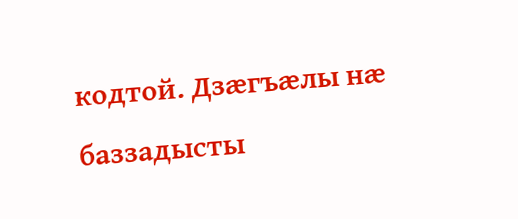кодтой. Дзæгъæлы нæ баззадысты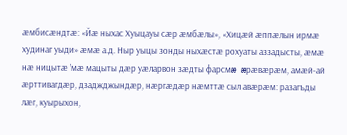æмбисæндтæ: «Йæ ныхас Хуыцауы сæр æмбæлы», «Хицæй æппæлын ирмæ худинаг уыди» æмæ а.д. Ныр уыцы зонды ныхæстæ рохуаты аззадысты, æмæ нæ ницытæ ’мæ мацыты дæр уæларвон зæдты фарсмæ æрæвæрæм, амæй-ай æрттивагдæр, дзаджджындæр, нæргæдæр нæмттæ сыл авæрæм: разагъды лæг, куырыхон,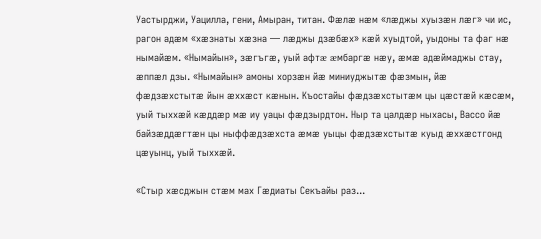Уастырджи, Уацилла, гени, Амыран, титан. Фæлæ нæм «лæджы хуызæн лæг» чи ис, рагон адæм «хæзнаты хæзна — лæджы дзæбæх» кæй хуыдтой, уыдоны та фаг нæ нымайæм. «Нымайын», зæгъгæ, уый афтæ æмбаргæ нæу, æмæ адæймаджы стау, æппæл дзы. «Нымайын» амоны хорзæн йæ миниуджытæ фæзмын, йæ фæдзæхстытæ йын æххæст кæнын. Къостайы фæдзæхстытæм цы цæстæй кæсæм, уый тыххæй кæддæр мæ иу уацы фæдзырдтон. Ныр та цалдæр ныхасы, Вассо йæ байзæддæгтæн цы ныффæдзæхста æмæ уыцы фæдзæхстытæ куыд æххæстгонд цæуынц, уый тыххæй.

«Стыр хæсджын стæм мах Гæдиаты Секъайы раз...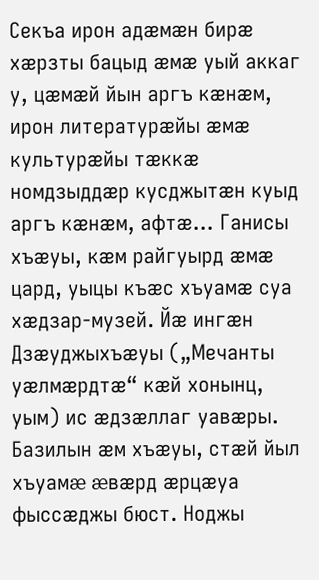Секъа ирон адæмæн бирæ хæрзты бацыд æмæ уый аккаг у, цæмæй йын аргъ кæнæм, ирон литературæйы æмæ культурæйы тæккæ номдзыддæр кусджытæн куыд аргъ кæнæм, афтæ... Ганисы хъæуы, кæм райгуырд æмæ цард, уыцы къæс хъуамæ суа хæдзар-музей. Йæ ингæн Дзæуджыхъæуы („Мечанты уæлмæрдтæ“ кæй хонынц, уым) ис æдзæллаг уавæры. Базилын æм хъæуы, стæй йыл хъуамæ æвæрд æрцæуа фыссæджы бюст. Ноджы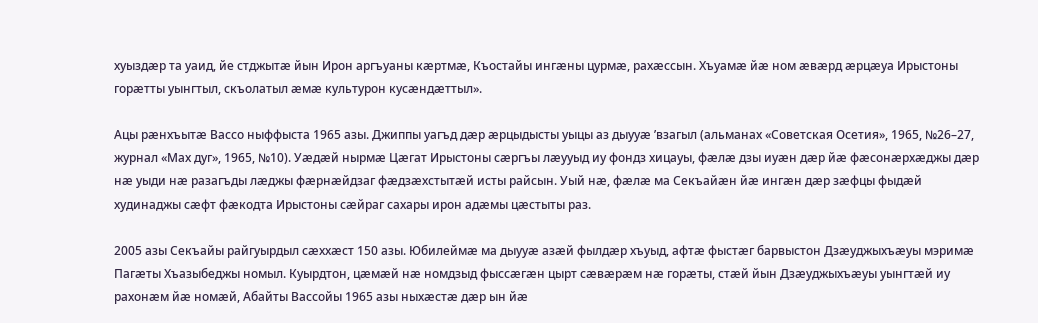хуыздæр та уаид, йе стджытæ йын Ирон аргъуаны кæртмæ, Къостайы ингæны цурмæ, рахæссын. Хъуамæ йæ ном æвæрд æрцæуа Ирыстоны горæтты уынгтыл, скъолатыл æмæ культурон кусæндæттыл».

Ацы рæнхъытæ Вассо ныффыста 1965 азы. Джиппы уагъд дæр æрцыдысты уыцы аз дыууæ ’взагыл (альманах «Советская Осетия», 1965, №26–27, журнал «Мах дуг», 1965, №10). Уæдæй нырмæ Цæгат Ирыстоны сæргъы лæууыд иу фондз хицауы, фæлæ дзы иуæн дæр йæ фæсонæрхæджы дæр нæ уыди нæ разагъды лæджы фæрнæйдзаг фæдзæхстытæй исты райсын. Уый нæ, фæлæ ма Секъайæн йæ ингæн дæр зæфцы фыдæй худинаджы сæфт фæкодта Ирыстоны сæйраг сахары ирон адæмы цæстыты раз.

2005 азы Секъайы райгуырдыл сæххæст 150 азы. Юбилеймæ ма дыууæ азæй фылдæр хъуыд, афтæ фыстæг барвыстон Дзæуджыхъæуы мэримæ Пагæты Хъазыбеджы номыл. Куырдтон, цæмæй нæ номдзыд фыссæгæн цырт сæвæрæм нæ горæты, стæй йын Дзæуджыхъæуы уынгтæй иу рахонæм йæ номæй, Абайты Вассойы 1965 азы ныхæстæ дæр ын йæ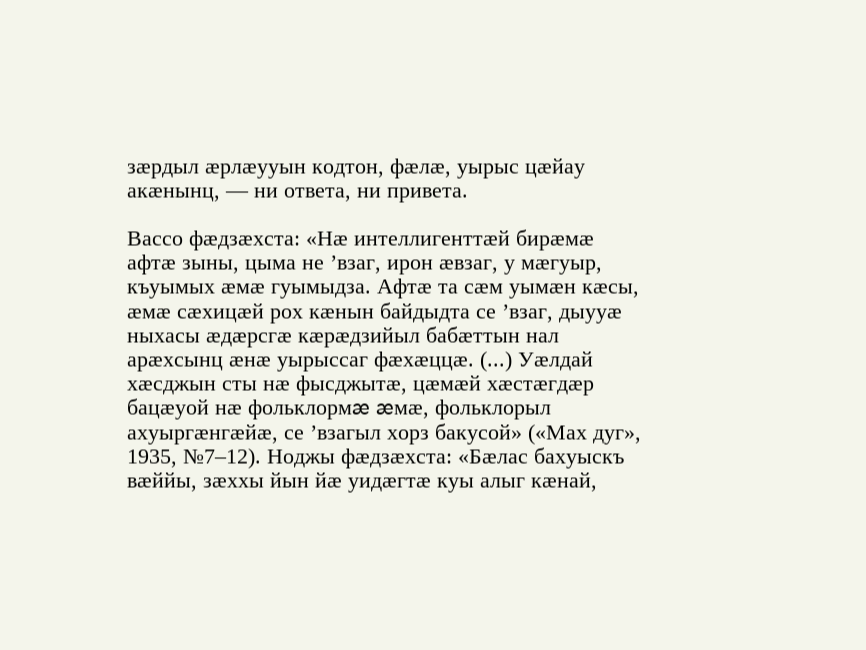зæрдыл æрлæууын кодтон, фæлæ, уырыс цæйау акæнынц, — ни ответа, ни привета.

Вассо фæдзæхста: «Нæ интеллигенттæй бирæмæ афтæ зыны, цыма не ’взаг, ирон æвзаг, у мæгуыр, къуымых æмæ гуымыдза. Афтæ та сæм уымæн кæсы, æмæ сæхицæй рох кæнын байдыдта се ’взаг, дыууæ ныхасы æдæрсгæ кæрæдзийыл бабæттын нал арæхсынц æнæ уырыссаг фæхæццæ. (...) Уæлдай хæсджын сты нæ фысджытæ, цæмæй хæстæгдæр бацæуой нæ фольклормæ æмæ, фольклорыл ахуыргæнгæйæ, се ’взагыл хорз бакусой» («Мах дуг», 1935, №7–12). Ноджы фæдзæхста: «Бæлас бахуыскъ вæййы, зæххы йын йæ уидæгтæ куы алыг кæнай,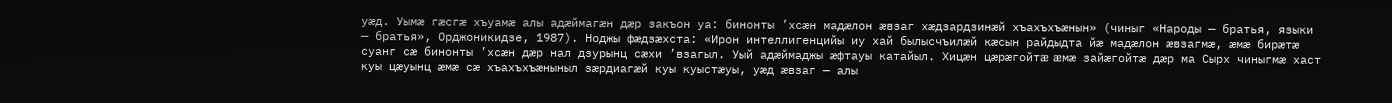уæд. Уымæ гæсгæ хъуамæ алы адæймагæн дæр закъон уа: бинонты ’хсæн мадæлон æвзаг хæдзардзинæй хъахъхъæнын» (чиныг «Народы — братья, языки — братья», Орджоникидзе, 1987). Ноджы фæдзæхста: «Ирон интеллигенцийы иу хай былысчъилæй кæсын райдыдта йæ мадæлон æвзагмæ, æмæ бирæтæ суанг сæ бинонты ’хсæн дæр нал дзурынц сæхи ’взагыл. Уый адæймаджы æфтауы катайыл. Хицæн цæрæгойтæ æмæ зайæгойтæ дæр ма Сырх чиныгмæ хаст куы цæуынц æмæ сæ хъахъхъæныныл зæрдиагæй куы куыстæуы, уæд æвзаг — алы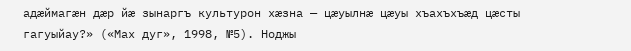адæймагæн дæр йæ зынаргъ культурон хæзна — цæуылнæ цæуы хъахъхъæд цæсты гагуыйау?» («Мах дуг», 1998, №5). Ноджы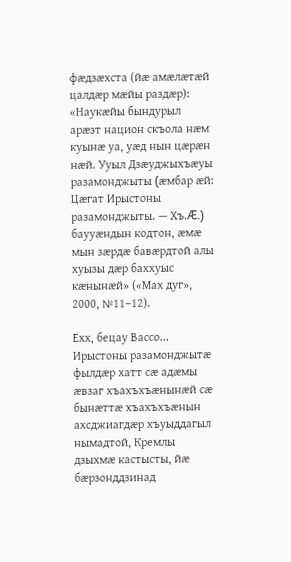фæдзæхста (йæ амæлæтæй цалдæр мæйы раздæр): «Наукæйы бындурыл арæзт национ скъола нæм куынæ уа, уæд нын цæрæн нæй. Ууыл Дзæуджыхъæуы разамонджыты (æмбар æй: Цæгат Ирыстоны разамонджыты. — Хъ.Æ.) баууæндын кодтон, æмæ мын зæрдæ бавæрдтой алы хуызы дæр баххуыс кæнынæй» («Мах дуг», 2000, №11–12).

Ехх, бецау Вассо... Ирыстоны разамонджытæ фылдæр хатт сæ адæмы æвзаг хъахъхъæнынæй сæ бынæттæ хъахъхъæнын ахсджиагдæр хъуыддагыл нымадтой, Кремлы дзыхмæ кастысты, йæ бæрзонддзинад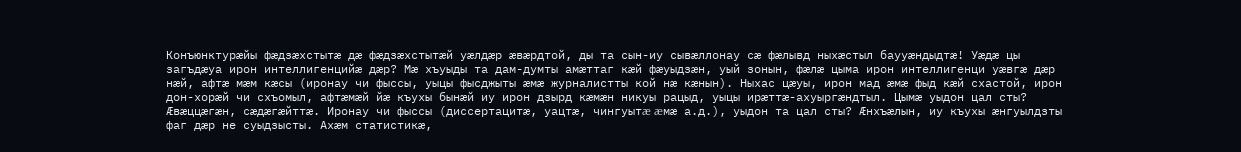Конъюнктурæйы фæдзæхстытæ дæ фæдзæхстытæй уæлдæр æвæрдтой, ды та сын-иу сывæллонау сæ фæлывд ныхæстыл баууæндыдтæ! Уæдæ цы загъдæуа ирон интеллигенцийæ дæр? Мæ хъуыды та дам-думты амæттаг кæй фæуыдзæн, уый зонын, фæлæ цыма ирон интеллигенци уæвгæ дæр нæй, афтæ мæм кæсы (иронау чи фыссы, уыцы фысджыты æмæ журналистты кой нæ кæнын). Ныхас цæуы, ирон мад æмæ фыд кæй схастой, ирон дон-хорæй чи схъомыл, афтæмæй йæ къухы бынæй иу ирон дзырд кæмæн никуы рацыд, уыцы ирæттæ-ахуыргæндтыл. Цымæ уыдон цал сты? Æвæццæгæн, сæдæгæйттæ. Иронау чи фыссы (диссертацитæ, уацтæ, чингуытæ æмæ а.д.), уыдон та цал сты? Æнхъæлын, иу къухы æнгуылдзты фаг дæр не суыдзысты. Ахæм статистикæ,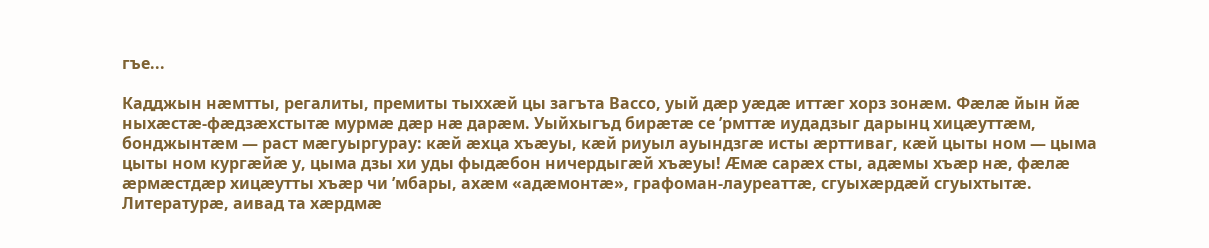гъе...

Кадджын нæмтты, регалиты, премиты тыххæй цы загъта Вассо, уый дæр уæдæ иттæг хорз зонæм. Фæлæ йын йæ ныхæстæ-фæдзæхстытæ мурмæ дæр нæ дарæм. Уыйхыгъд бирæтæ се ’рмттæ иудадзыг дарынц хицæуттæм, бонджынтæм — раст мæгуыргурау: кæй æхца хъæуы, кæй риуыл ауындзгæ исты æрттиваг, кæй цыты ном — цыма цыты ном кургæйæ у, цыма дзы хи уды фыдæбон ничердыгæй хъæуы! Æмæ сарæх сты, адæмы хъæр нæ, фæлæ æрмæстдæр хицæутты хъæр чи ’мбары, ахæм «адæмонтæ», графоман-лауреаттæ, сгуыхæрдæй сгуыхтытæ. Литературæ, аивад та хæрдмæ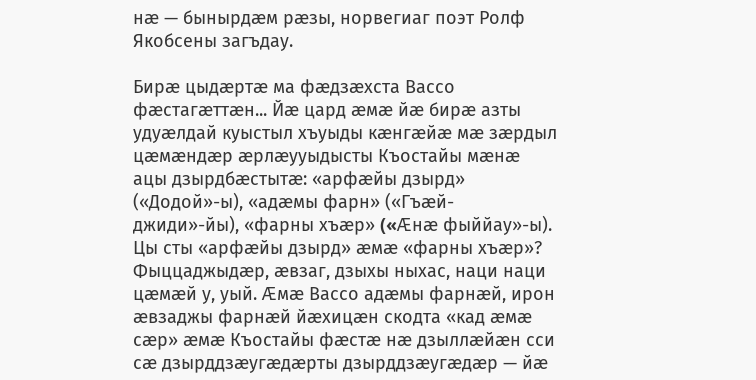нæ — бынырдæм рæзы, норвегиаг поэт Ролф Якобсены загъдау.

Бирæ цыдæртæ ма фæдзæхста Вассо фæстагæттæн... Йæ цард æмæ йæ бирæ азты удуæлдай куыстыл хъуыды кæнгæйæ мæ зæрдыл цæмæндæр æрлæууыдысты Къостайы мæнæ ацы дзырдбæстытæ: «арфæйы дзырд» («Додой»-ы), «адæмы фарн» («Гъæй-джиди»-йы), «фарны хъæр» («Æнæ фыййау»-ы). Цы сты «арфæйы дзырд» æмæ «фарны хъæр»? Фыццаджыдæр, æвзаг, дзыхы ныхас, наци наци цæмæй у, уый. Æмæ Вассо адæмы фарнæй, ирон æвзаджы фарнæй йæхицæн скодта «кад æмæ сæр» æмæ Къостайы фæстæ нæ дзыллæйæн сси сæ дзырддзæугæдæрты дзырддзæугæдæр — йæ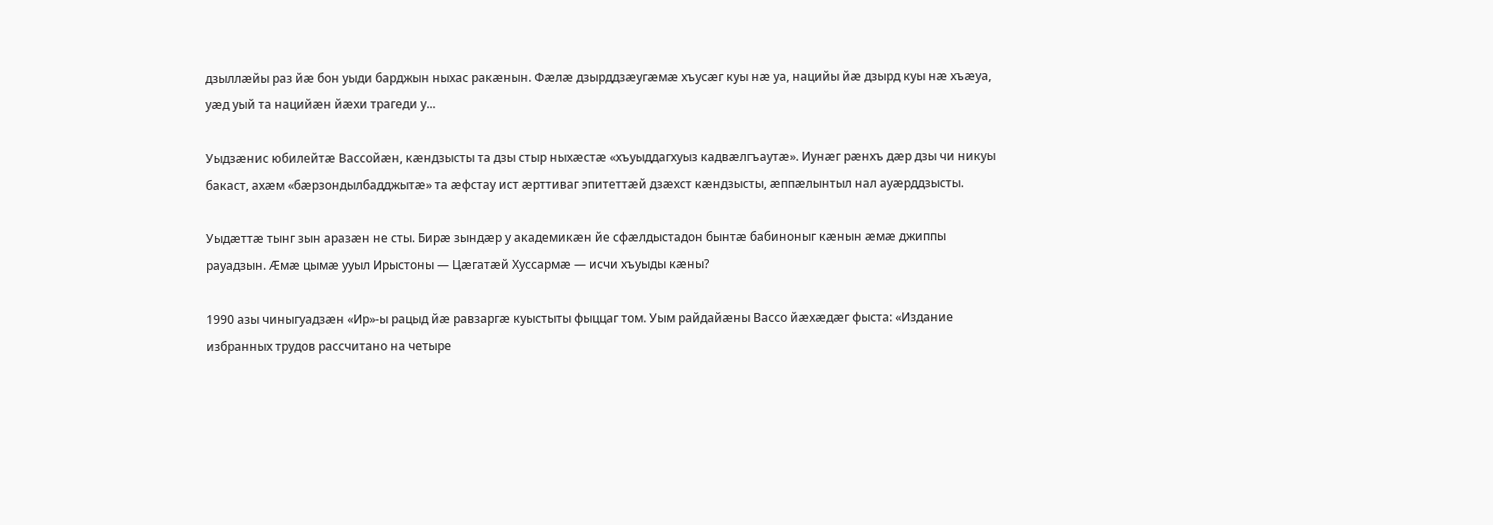дзыллæйы раз йæ бон уыди барджын ныхас ракæнын. Фæлæ дзырддзæугæмæ хъусæг куы нæ уа, нацийы йæ дзырд куы нæ хъæуа, уæд уый та нацийæн йæхи трагеди у...

Уыдзæнис юбилейтæ Вассойæн, кæндзысты та дзы стыр ныхæстæ «хъуыддагхуыз кадвæлгъаутæ». Иунæг рæнхъ дæр дзы чи никуы бакаст, ахæм «бæрзондылбадджытæ» та æфстау ист æрттиваг эпитеттæй дзæхст кæндзысты, æппæлынтыл нал ауæрддзысты.

Уыдæттæ тынг зын аразæн не сты. Бирæ зындæр у академикæн йе сфæлдыстадон бынтæ бабиноныг кæнын æмæ джиппы рауадзын. Æмæ цымæ ууыл Ирыстоны — Цæгатæй Хуссармæ — исчи хъуыды кæны?

1990 азы чиныгуадзæн «Ир»-ы рацыд йæ равзаргæ куыстыты фыццаг том. Уым райдайæны Вассо йæхæдæг фыста: «Издание избранных трудов рассчитано на четыре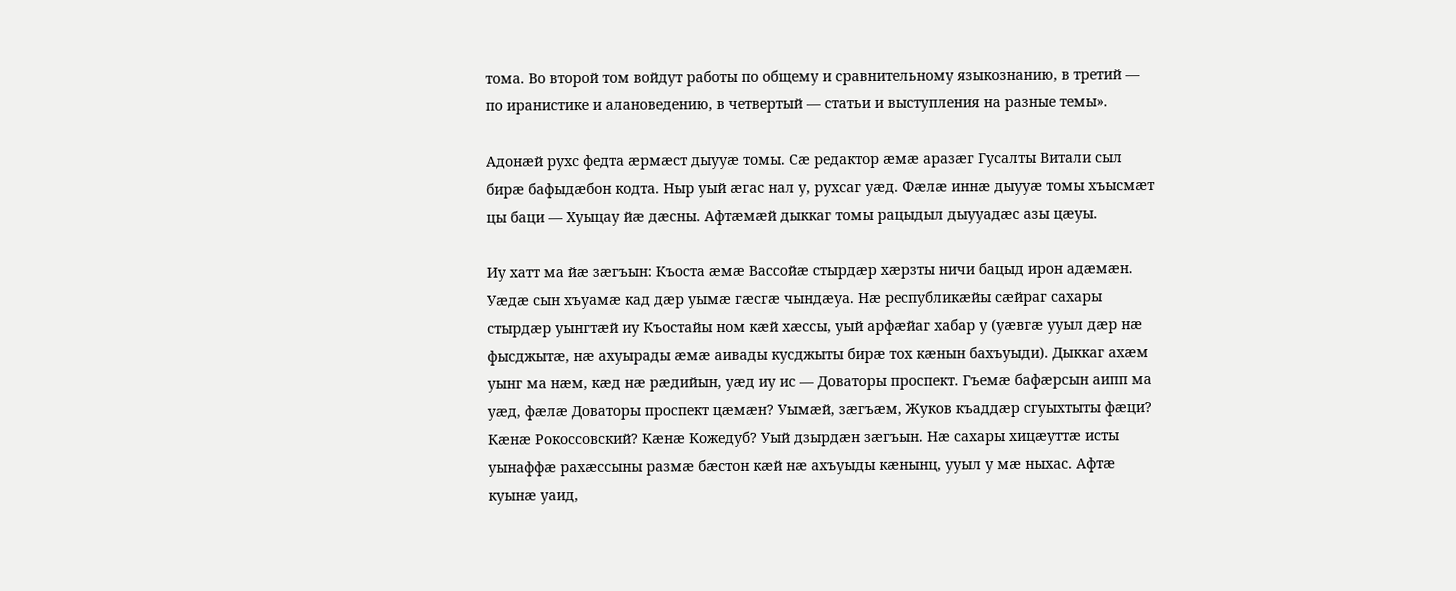тома. Во второй том войдут работы по общему и сравнительному языкознанию, в третий — по иранистике и алановедению, в четвертый — статьи и выступления на разные темы».

Адонæй рухс федта æрмæст дыууæ томы. Сæ редактор æмæ аразæг Гусалты Витали сыл бирæ бафыдæбон кодта. Ныр уый æгас нал у, рухсаг уæд. Фæлæ иннæ дыууæ томы хъысмæт цы баци — Хуыцау йæ дæсны. Афтæмæй дыккаг томы рацыдыл дыууадæс азы цæуы.

Иу хатт ма йæ зæгъын: Къоста æмæ Вассойæ стырдæр хæрзты ничи бацыд ирон адæмæн. Уæдæ сын хъуамæ кад дæр уымæ гæсгæ чындæуа. Нæ республикæйы сæйраг сахары стырдæр уынгтæй иу Къостайы ном кæй хæссы, уый арфæйаг хабар у (уæвгæ ууыл дæр нæ фысджытæ, нæ ахуырады æмæ аивады кусджыты бирæ тох кæнын бахъуыди). Дыккаг ахæм уынг ма нæм, кæд нæ рæдийын, уæд иу ис — Доваторы проспект. Гъемæ бафæрсын аипп ма уæд, фæлæ Доваторы проспект цæмæн? Уымæй, зæгъæм, Жуков къаддæр сгуыхтыты фæци? Кæнæ Рокоссовский? Кæнæ Кожедуб? Уый дзырдæн зæгъын. Нæ сахары хицæуттæ исты уынаффæ рахæссыны размæ бæстон кæй нæ ахъуыды кæнынц, ууыл у мæ ныхас. Афтæ куынæ уаид,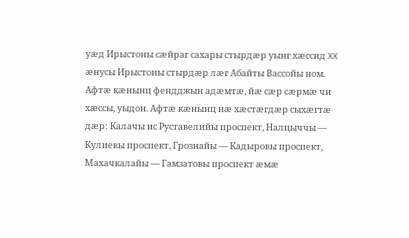уæд Ирыстоны сæйраг сахары стырдæр уынг хæссид XX æнусы Ирыстоны стырдæр лæг Абайты Вассойы ном. Афтæ кæнынц фендджын адæмтæ, йæ сæр сæрмæ чи хæссы, уыдон. Афтæ кæнынц нæ хæстæгдæр сыхæгтæ дæр: Калачы ис Руставелийы проспект, Налцыччы — Кулиевы проспект, Грознайы — Кадыровы проспект, Махачкалайы — Гамзатовы проспект æмæ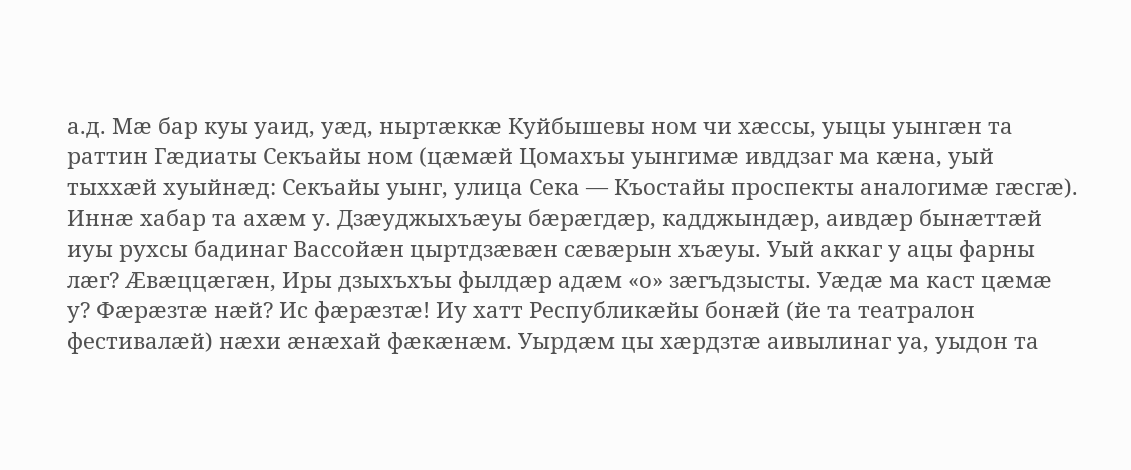а.д. Мæ бар куы уаид, уæд, ныртæккæ Куйбышевы ном чи хæссы, уыцы уынгæн та раттин Гæдиаты Секъайы ном (цæмæй Цомахъы уынгимæ ивддзаг ма кæна, уый тыххæй хуыйнæд: Секъайы уынг, улица Сека — Къостайы проспекты аналогимæ гæсгæ). Иннæ хабар та ахæм у. Дзæуджыхъæуы бæрæгдæр, кадджындæр, аивдæр бынæттæй иуы рухсы бадинаг Вассойæн цыртдзæвæн сæвæрын хъæуы. Уый аккаг у ацы фарны лæг? Æвæццæгæн, Иры дзыхъхъы фылдæр адæм «о» зæгъдзысты. Уæдæ ма каст цæмæ у? Фæрæзтæ нæй? Ис фæрæзтæ! Иу хатт Республикæйы бонæй (йе та театралон фестивалæй) нæхи æнæхай фæкæнæм. Уырдæм цы хæрдзтæ аивылинаг уа, уыдон та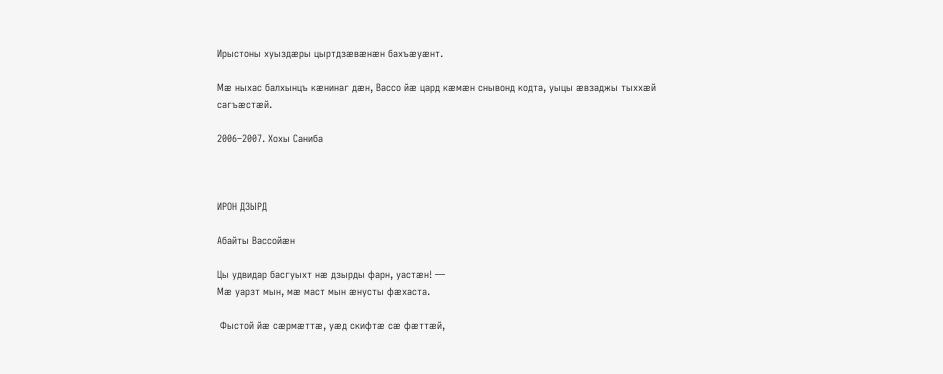Ирыстоны хуыздæры цыртдзæвæнæн бахъæуæнт.

Мæ ныхас балхынцъ кæнинаг дæн, Вассо йæ цард кæмæн снывонд кодта, уыцы æвзаджы тыххæй сагъæстæй.

2006–2007. Хохы Саниба



ИРОН ДЗЫРД

Абайты Вассойæн

Цы удвидар басгуыхт нæ дзырды фарн, уастæн! —
Мæ уарзт мын, мæ маст мын æнусты фæхаста.

 Фыстой йæ сæрмæттæ, уæд скифтæ сæ фæттæй,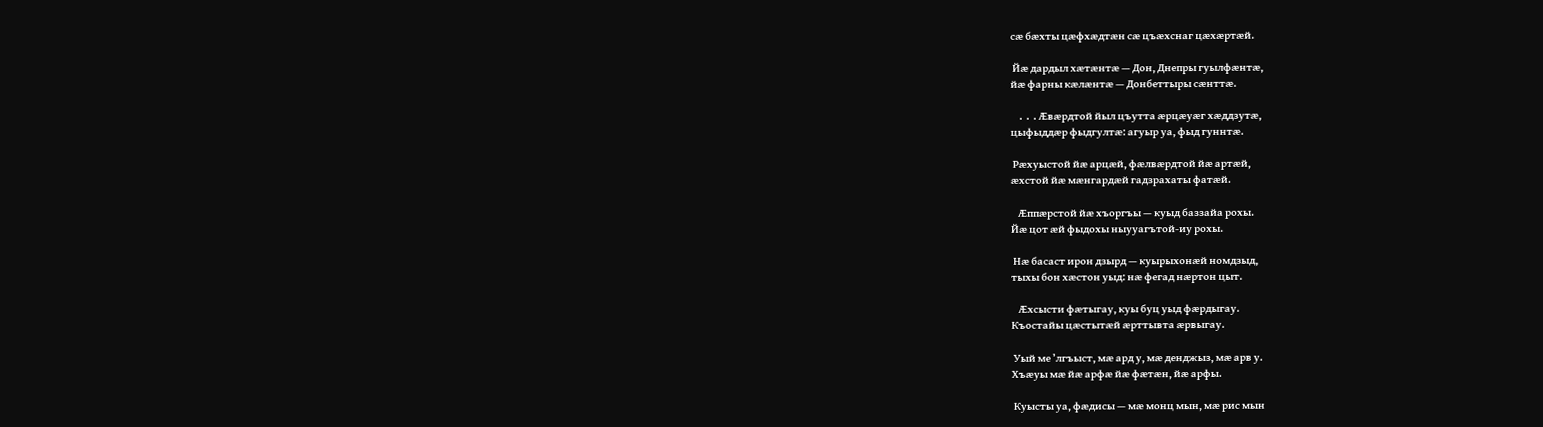сæ бæхты цæфхæдтæн сæ цъæхснаг цæхæртæй.

 Йæ дардыл хæтæнтæ — Дон, Днепры гуылфæнтæ,
йæ фарны кæлæнтæ — Донбеттыры сæнттæ.

 ...Æвæрдтой йыл цъутта æрцæуæг хæддзутæ,
цыфыддæр фыдгултæ: агуыр уа, фыд гуннтæ.

 Рæхуыстой йæ арцæй, фæлвæрдтой йæ артæй,
æхстой йæ мæнгардæй гадзрахаты фатæй.

 Æппæрстой йæ хъоргъы — куыд баззайа рохы.
Йæ цот æй фыдохы ныууагътой-иу рохы.

 Нæ басаст ирон дзырд — куырыхонæй номдзыд,
тыхы бон хæстон уыд: нæ фегад нæртон цыт.

 Æхсысти фæтыгау, куы буц уыд фæрдыгау.
Къостайы цæстытæй æрттывта æрвыгау.

 Уый ме ’лгъыст, мæ ард у, мæ денджыз, мæ арв у.
Хъæуы мæ йæ арфæ йæ фæтæн, йæ арфы.

 Куысты уа, фæдисы — мæ монц мын, мæ рис мын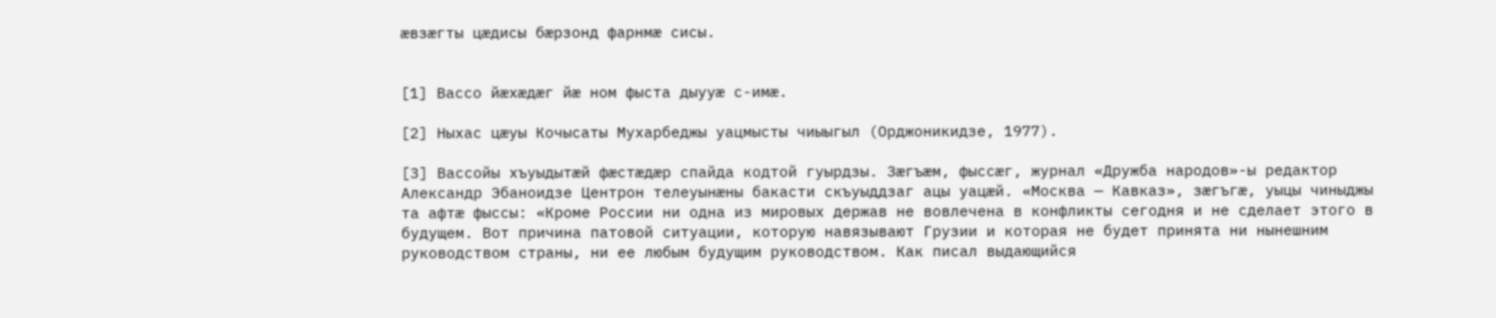æвзæгты цæдисы бæрзонд фарнмæ сисы.


[1] Вассо йæхæдæг йæ ном фыста дыууæ с-имæ.

[2] Ныхас цæуы Кочысаты Мухарбеджы уацмысты чиыыгыл (Орджоникидзе, 1977).

[3] Вассойы хъуыдытæй фæстæдæр спайда кодтой гуырдзы. Зæгъæм, фыссæг, журнал «Дружба народов»-ы редактор Александр Эбаноидзе Центрон телеуынæны бакасти скъуыддзаг ацы уацæй. «Москва — Кавказ», зæгъгæ, уыцы чиныджы та афтæ фыссы: «Кроме России ни одна из мировых держав не вовлечена в конфликты сегодня и не сделает этого в будущем. Вот причина патовой ситуации, которую навязывают Грузии и которая не будет принята ни нынешним руководством страны, ни ее любым будущим руководством. Как писал выдающийся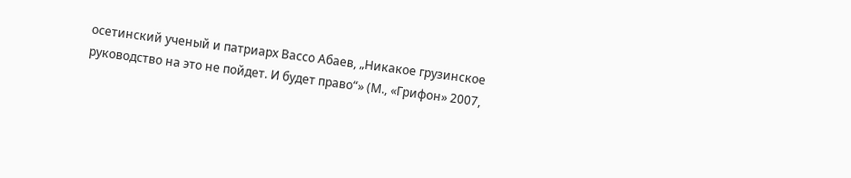осетинский ученый и патриарх Вассо Абаев, „Никакое грузинское руководство на это не пойдет. И будет право“» (М., «Грифон» 2007,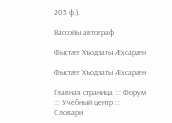205 ф.).

Вассойы автограф

Фыстæг Хъодзаты Æхсарæн

Фыстæг Хъодзаты Æхсарæн

Главная страница ::: Форум ::: Учебный центр ::: Словари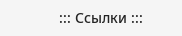::: Ссылки :::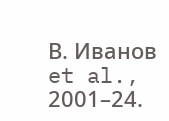В. Иванов et al., 2001–24.